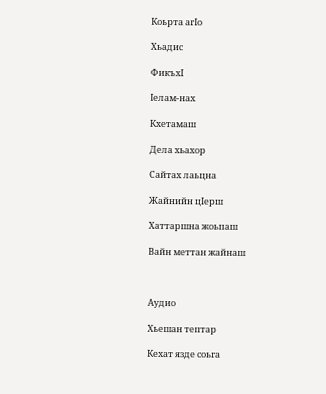Коьрта агIо

Хьадис

ФикъхI

Iелам-нах

Кхетамаш

Дела хьахор

Сайтах лаьцна

Жайнийн цIерш

Хаттаршна жоьпаш

Вайн меттан жайнаш



Аудио

Хьешан тептар

Кехат язде соьга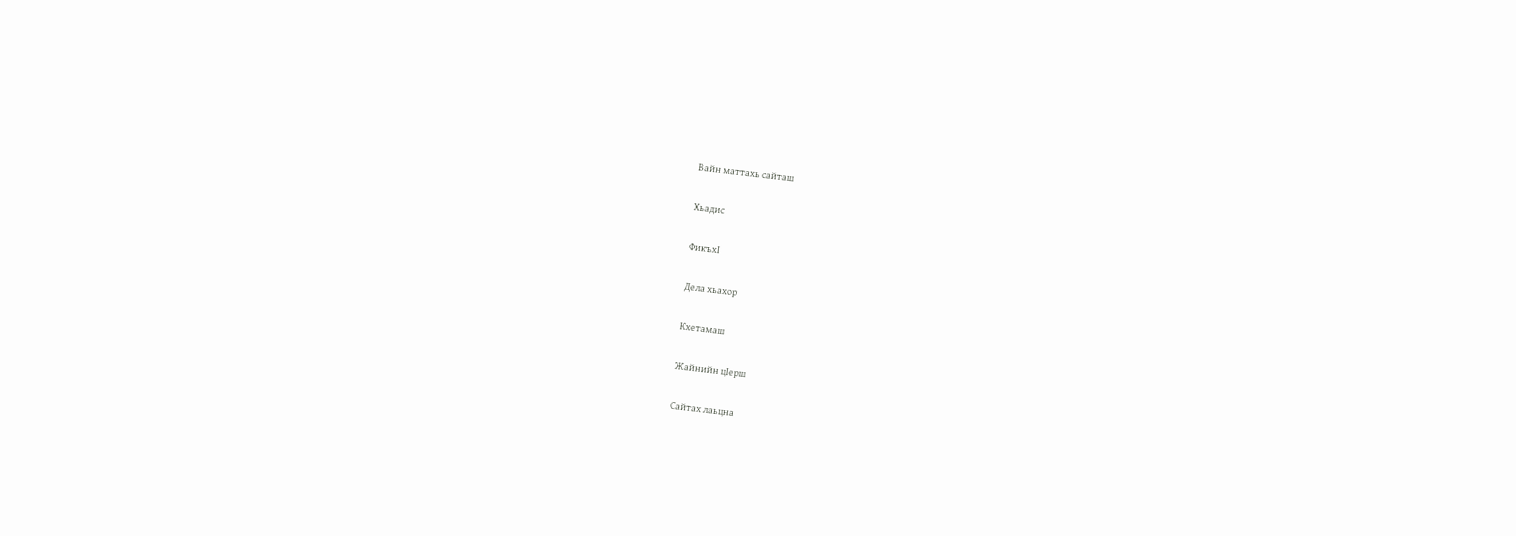Вайн маттахь сайташ

Хьадис

ФикъхI

Дела хьахор

Кхетамаш

Жайнийн цIерш

Сайтах лаьцна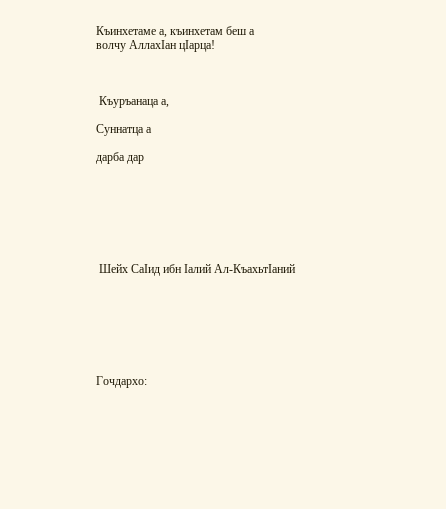Къинхетаме а, къинхетам беш а
волчу АллахIан цIарца!



 Къуръанаца а,

Суннатца а

дарба дар







 Шейх СаIид ибн Iалий Ал-КъахьтIаний







Гочдархо: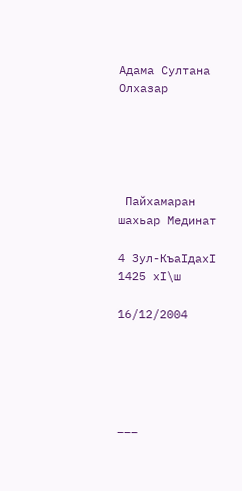Адама Султана Олхазар





 Пайхамаран шахьар Мединат

4 Зул-КъаIдахI 1425 хI\ш

16/12/2004





___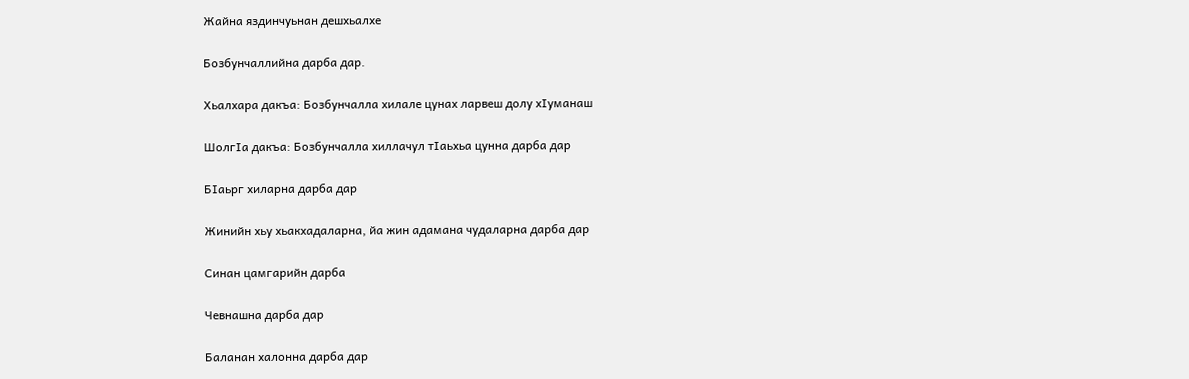Жайна яздинчуьнан дешхьалхе

Бозбунчаллийна дарба дар.

Хьалхара дакъа: Бозбунчалла хилале цунах ларвеш долу хIуманаш

ШолгIа дакъа: Бозбунчалла хиллачул тIаьхьа цунна дарба дар

БIаьрг хиларна дарба дар

Жинийн хьу хьакхадаларна, йа жин адамана чудаларна дарба дар

Синан цамгарийн дарба

Чевнашна дарба дар

Баланан халонна дарба дар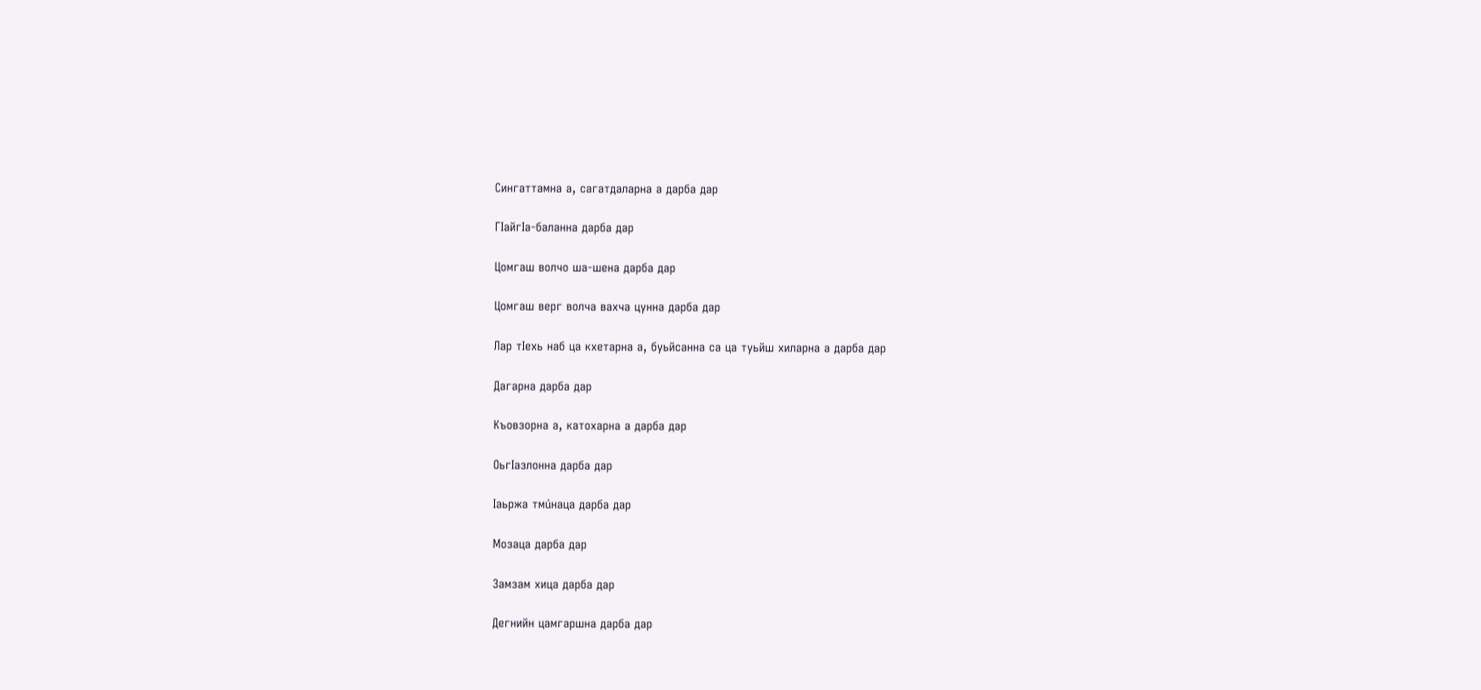Сингаттамна а, сагатдаларна а дарба дар

ГIайгIа-баланна дарба дар

Цомгаш волчо ша-шена дарба дар

Цомгаш верг волча вахча цунна дарба дар

Лар тIехь наб ца кхетарна а, буьйсанна са ца туьйш хиларна а дарба дар

Дагарна дарба дар

Къовзорна а, катохарна а дарба дар

ОьгIазлонна дарба дар

Iаьржа тмúнаца дарба дар

Мозаца дарба дар

Замзам хица дарба дар

Дегнийн цамгаршна дарба дар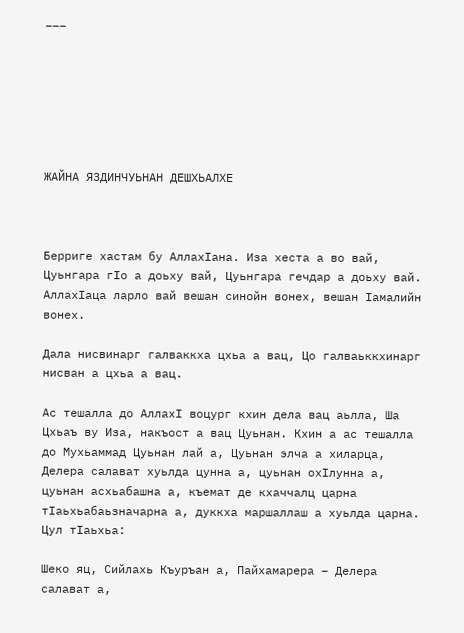___







ЖАЙНА ЯЗДИНЧУЬНАН ДЕШХЬАЛХЕ



Берриге хастам бу АллахIана. Иза хеста а во вай, Цуьнгара гIо а доьху вай, Цуьнгара гечдар а доьху вай. АллахIаца ларло вай вешан синойн вонех, вешан Iамалийн вонех.

Дала нисвинарг галваккха цхьа а вац, Цо галваьккхинарг нисван а цхьа а вац.

Ас тешалла до АллахI воцург кхин дела вац аьлла, Ша Цхьаъ ву Иза, накъост а вац Цуьнан. Кхин а ас тешалла до Мухьаммад Цуьнан лай а, Цуьнан элча а хиларца, Делера салават хуьлда цунна а, цуьнан охIлунна а, цуьнан асхьабашна а, къемат де кхаччалц царна тIаьхьабаьзначарна а, дуккха маршаллаш а хуьлда царна. Цул тIаьхьа:

Шеко яц, Сийлахь Къуръан а, Пайхамарера – Делера салават а,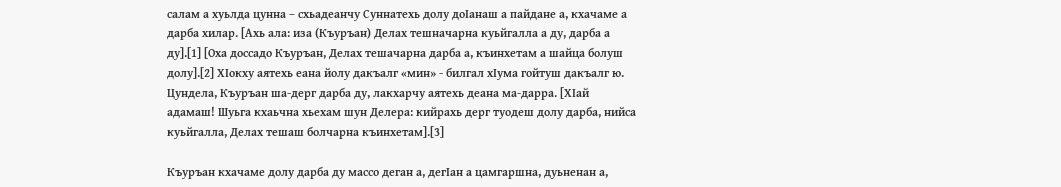салам а хуьлда цунна – схьадеанчу Суннатехь долу доIанаш а пайдане а, кхачаме а дарба хилар. [Ахь ала: иза (Къуръан) Делах тешначарна куьйгалла а ду, дарба а ду].[1] [Оха доссадо Къуръан, Делах тешачарна дарба а, къинхетам а шайца болуш долу].[2] ХIокху аятехь еана йолу дакъалг «мин» - билгал хIума гойтуш дакъалг ю. Цундела, Къуръан ша-дерг дарба ду, лакхарчу аятехь деана ма-дарра. [ХIай адамаш! Шуьга кхаьчна хьехам шун Делера: кийрахь дерг туодеш долу дарба, нийса куьйгалла, Делах тешаш болчарна къинхетам].[3]

Къуръан кхачаме долу дарба ду массо деган а, дегIан а цамгаршна, дуьненан а,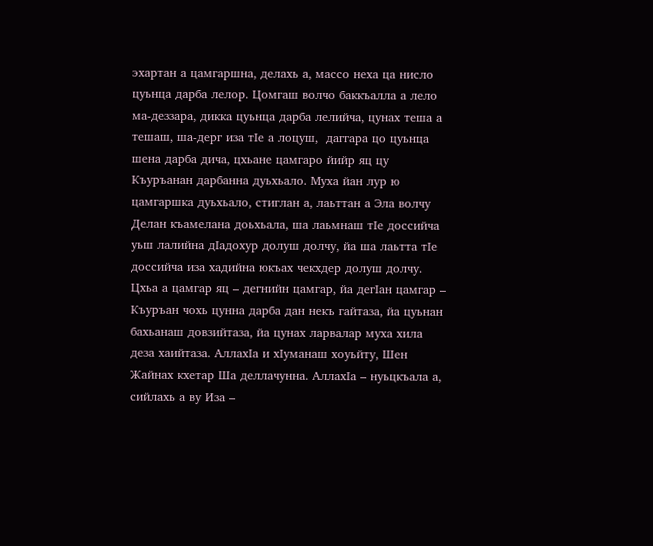эхартан а цамгаршна, делахь а, массо неха ца нисло цуьнца дарба лелор. Цомгаш волчо баккъалла а лело ма-деззара, дикка цуьнца дарба лелийча, цунах теша а тешаш, ша-дерг иза тIе а лоцуш,  даггара цо цуьнца шена дарба дича, цхьане цамгаро йийр яц цу Къуръанан дарбанна дуьхьало. Муха йан лур ю цамгаршка дуьхьало, стиглан а, лаьттан а Эла волчу Делан къамелана доьхьала, ша лаьмнаш тIе доссийча уьш лалийна дIадохур долуш долчу, йа ша лаьтта тIе доссийча иза хадийна юкъах чекхдер долуш долчу. Цхьа а цамгар яц – дегнийн цамгар, йа дегIан цамгар – Къуръан чохь цунна дарба дан некъ гайтаза, йа цуьнан бахьанаш довзийтаза, йа цунах ларвалар муха хила деза хаийтаза. АллахIа и хIуманаш хоуьйту, Шен Жайнах кхетар Ша деллачунна. АллахIа – нуьцкъала а, сийлахь а ву Иза –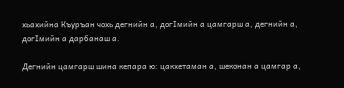хьахийна Къуръан чохь дегнийн а, догIмийн а цамгарш а, дегнийн а, догIмийн а дарбанаш а.

Дегнийн цамгарш шина кепара ю: цакхетаман а, шеконан а цамгар а,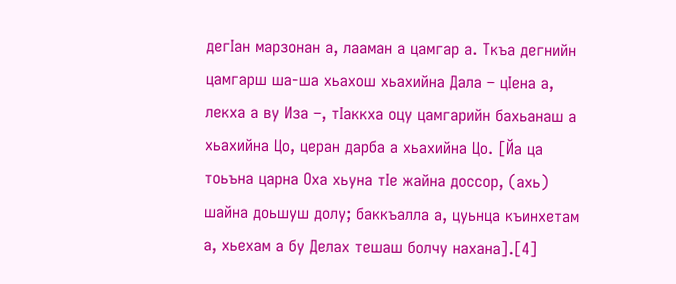дегIан марзонан а, лааман а цамгар а. Ткъа дегнийн цамгарш ша-ша хьахош хьахийна Дала – цIена а, лекха а ву Иза –, тIаккха оцу цамгарийн бахьанаш а хьахийна Цо, церан дарба а хьахийна Цо. [Йа ца тоьъна царна Оха хьуна тIе жайна доссор, (ахь) шайна доьшуш долу; баккъалла а, цуьнца къинхетам а, хьехам а бу Делах тешаш болчу нахана].[4]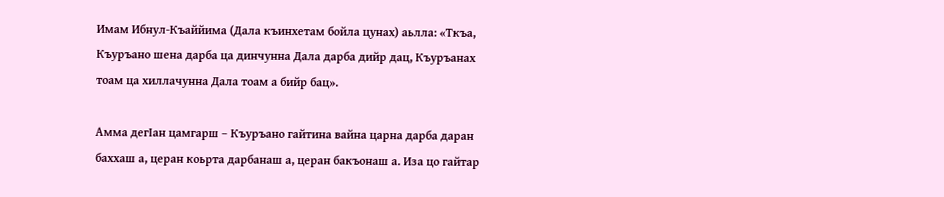Имам Ибнул-Къаййима (Дала къинхетам бойла цунах) аьлла: «Ткъа, Къуръано шена дарба ца динчунна Дала дарба дийр дац, Къуръанах тоам ца хиллачунна Дала тоам а бийр бац».

Амма дегIан цамгарш – Къуръано гайтина вайна царна дарба даран баххаш а, церан коьрта дарбанаш а, церан бакъонаш а. Иза цо гайтар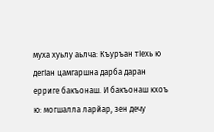муха хуьлу аьлча: Къуръан тIехь ю дегIан цамгаршна дарба даран ерриге бакъонаш. И бакъонаш кхоъ ю: могшалла ларйар, зен дечу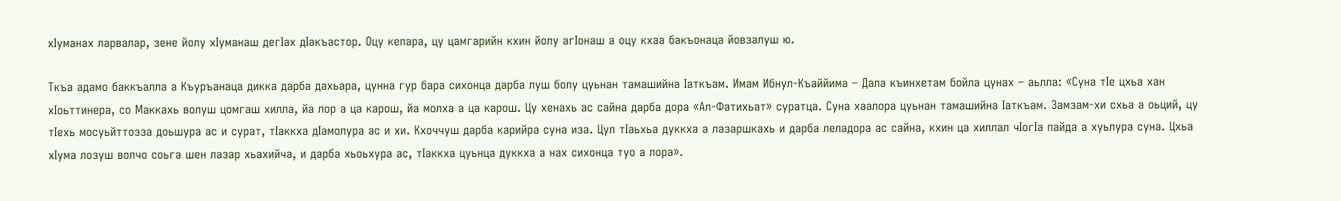хIуманах ларвалар, зене йолу хIуманаш дегIах дIакъастор. Оцу кепара, цу цамгарийн кхин йолу агIонаш а оцу кхаа бакъонаца йовзалуш ю.

Ткъа адамо баккъалла а Къуръанаца дикка дарба дахьара, цунна гур бара сихонца дарба луш болу цуьнан тамашийна Iаткъам. Имам Ибнул-Къаййима – Дала къинхетам бойла цунах – аьлла: «Суна тIе цхьа хан хIоьттинера, со Маккахь волуш цомгаш хилла, йа лор а ца карош, йа молха а ца карош. Цу хенахь ас сайна дарба дора «Ал-Фатихьат» суратца. Суна хаалора цуьнан тамашийна Iаткъам. Замзам-хи схьа а оьций, цу тIехь мосуьйттозза доьшура ас и сурат, тIаккха дIамолура ас и хи. Кхоччуш дарба карийра суна иза. Цул тIаьхьа дуккха а лазаршкахь и дарба леладора ас сайна, кхин ца хиллал чIогIа пайда а хуьлура суна. Цхьа хIума лозуш волчо соьга шен лазар хьахийча, и дарба хьоьхура ас, тIаккха цуьнца дуккха а нах сихонца туо а лора».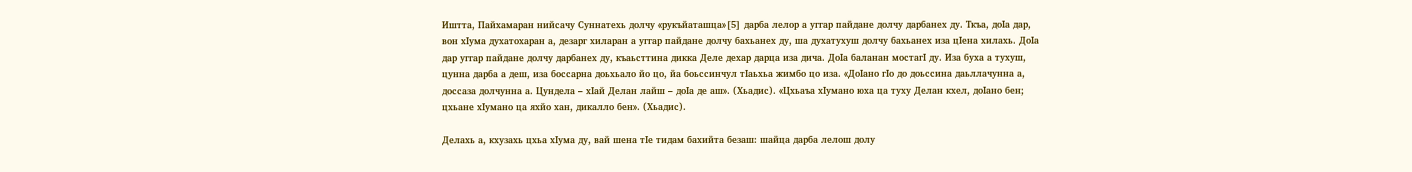Иштта, Пайхамаран нийсачу Суннатехь долчу «рукъйаташца»[5] дарба лелор а уггар пайдане долчу дарбанех ду. Ткъа, доIа дар, вон хIума духатохаран а, дезарг хиларан а уггар пайдане долчу бахьанех ду, ша духатухуш долчу бахьанех иза цIена хилахь. ДоIа дар уггар пайдане долчу дарбанех ду, къаьсттина дикка Деле дехар дарца иза дича. ДоIа баланан мостагI ду. Иза буха а тухуш, цунна дарба а деш, иза боссарна доьхьало йо цо, йа боьссинчул тIаьхьа жимбо цо иза. «ДоIано гIо до доьссина даьллачунна а, доссаза долчунна а. Цундела – хIай Делан лайш – доIа де аш». (Хьадис). «Цхьаъа хIумано юха ца туху Делан кхел, доIано бен; цхьане хIумано ца яхйо хан, дикалло бен». (Хьадис).

Делахь а, кхузахь цхьа хIума ду, вай шена тIе тидам бахийта безаш: шайца дарба лелош долу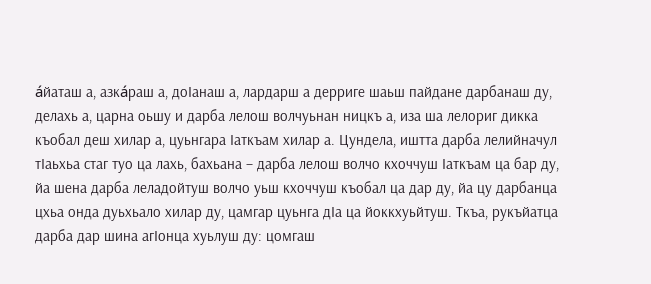áйаташ а, азкáраш а, доIанаш а, лардарш а дерриге шаьш пайдане дарбанаш ду, делахь а, царна оьшу и дарба лелош волчуьнан ницкъ а, иза ша лелориг дикка къобал деш хилар а, цуьнгара Iаткъам хилар а. Цундела, иштта дарба лелийначул тIаьхьа стаг туо ца лахь, бахьана – дарба лелош волчо кхоччуш Iаткъам ца бар ду, йа шена дарба леладойтуш волчо уьш кхоччуш къобал ца дар ду, йа цу дарбанца цхьа онда дуьхьало хилар ду, цамгар цуьнга дIа ца йоккхуьйтуш. Ткъа, рукъйатца дарба дар шина агIонца хуьлуш ду: цомгаш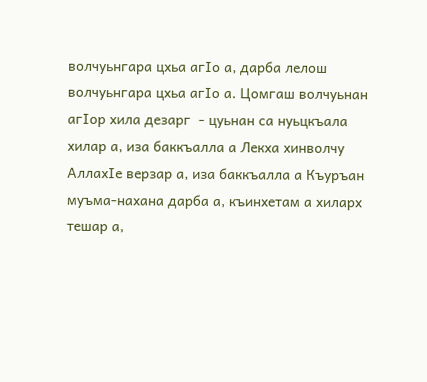волчуьнгара цхьа агIо а, дарба лелош волчуьнгара цхьа агIо а. Цомгаш волчуьнан агIор хила дезарг  - цуьнан са нуьцкъала хилар а, иза баккъалла а Лекха хинволчу АллахIе верзар а, иза баккъалла а Къуръан муъма-нахана дарба а, къинхетам а хиларх тешар а,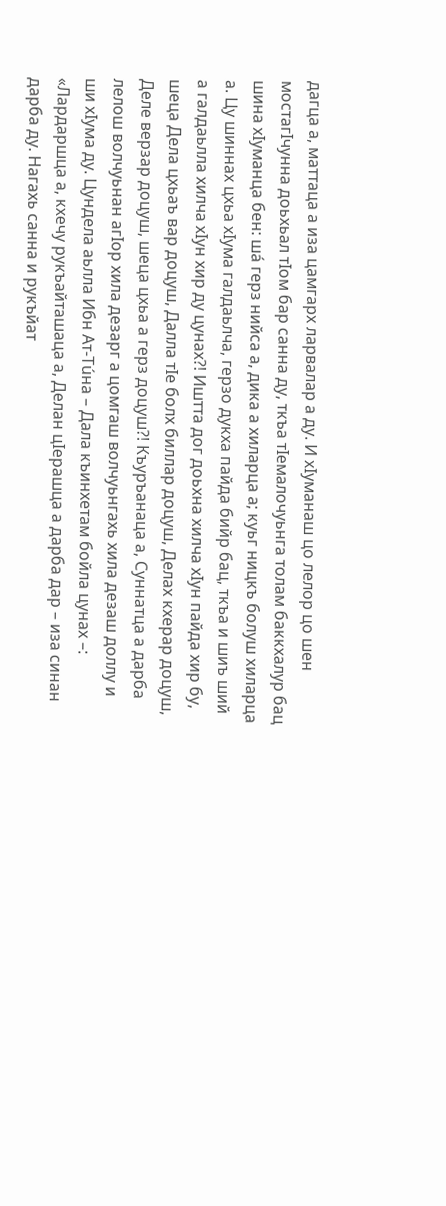дагца а, маттаца а иза цамгарх ларвалар а ду. И хIуманаш цо лелор цо шен мостагIчунна доьхьал тIом бар санна ду, ткъа тIемалочуьнга толам баккхалур бац шина хIуманца бен: ша́ герз нийса а, дика а хиларца а; куьг ницкъ болуш хиларца а. Цу шиннах цхьа хIума галдаьлча, герзо дукха пайда бийр бац, ткъа и шиъ ший а галдаьлла хилча хIун хир ду цунах?! Иштта дог доьхна хилча хIун пайда хир бу, шеца Дела цхьаъ вар доцуш, Далла тIе болх биллар доцуш, Делах кхерар доцуш, Деле верзар доцуш, шеца цхьа а герз доцуш?! Къуръанаца а, Суннатца а дарба лелош волчуьнан агIор хила дезарг а цомгаш волчуьнгахь хила дезаш доллу и ши хIума ду. Цундела аьлла Ибн Ат-Тúна – Дала къинхетам бойла цунах –: «Лардаршца а, кхечу рукъайташаца а, Делан цIерашца а дарба дар – иза синан дарба ду. Нагахь санна и рукъйат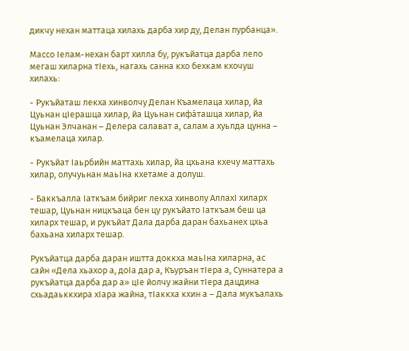дикчу нехан маттаца хилахь дарба хир ду, Делан пурбанца».

Массо Iелам-нехан барт хилла бу, рукъйатца дарба лело мегаш хиларна тIехь, нагахь санна кхо бехкам кхочуш хилахь:

- Рукъйаташ лекха хинволчу Делан Къамелаца хилар, йа Цуьнан цIерашца хилар, йа Цуьнан сифáташца хилар, йа Цуьнан Элчанан – Делера салават а, салам а хуьлда цунна – къамелаца хилар.

- Рукъйат Iаьрбийн маттахь хилар, йа цхьана кхечу маттахь хилар, олучуьнан маьIна кхетаме а долуш.

- Баккъалла Iаткъам бийриг лекха хинволу АллахI хиларх тешар, Цуьнан ницкъаца бен цу рукъйато Iаткъам беш ца хиларх тешар, и рукъйат Дала дарба даран бахьанех цхьа бахьана хиларх тешар.

Рукъйатца дарба даран иштта доккха маьIна хиларна, ас сайн «Дела хьахор а, доIа дар а, Къуръан тIера а, Суннатера а рукъйатца дарба дар а» цIе йолчу жайни тIера дацдина схьадаьккхира хIара жайна, тIаккха кхин а – Дала мукъалахь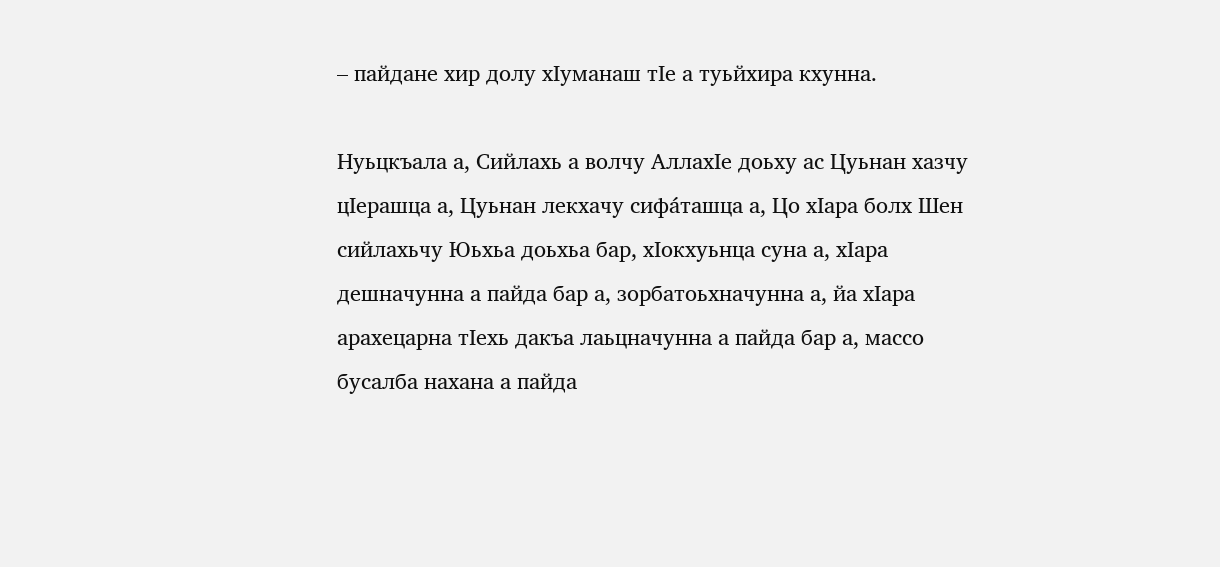– пайдане хир долу хIуманаш тIе а туьйхира кхунна.

Нуьцкъала а, Сийлахь а волчу АллахIе доьху ас Цуьнан хазчу цIерашца а, Цуьнан лекхачу сифáташца а, Цо хIара болх Шен сийлахьчу Юьхьа доьхьа бар, хIокхуьнца суна а, хIара дешначунна а пайда бар а, зорбатоьхначунна а, йа хIара арахецарна тIехь дакъа лаьцначунна а пайда бар а, массо бусалба нахана а пайда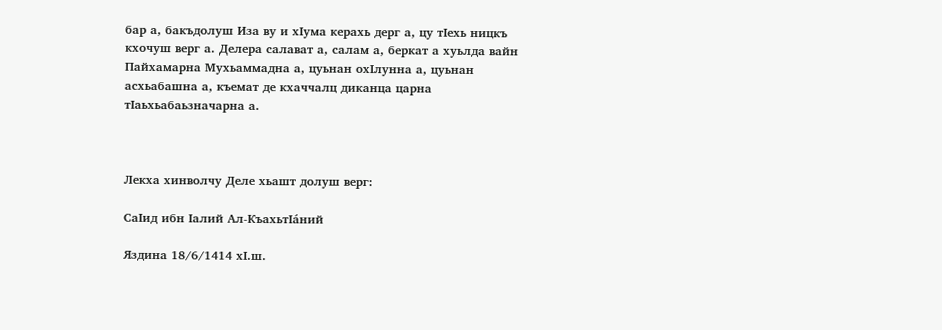бар а, бакъдолуш Иза ву и хIума керахь дерг а, цу тIехь ницкъ кхочуш верг а. Делера салават а, салам а, беркат а хуьлда вайн Пайхамарна Мухьаммадна а, цуьнан охIлунна а, цуьнан асхьабашна а, къемат де кхаччалц диканца царна тIаьхьабаьзначарна а.



Лекха хинволчу Деле хьашт долуш верг:

СаIид ибн Iалий Ал-КъахьтIáний

Яздина 18/6/1414 хI.ш.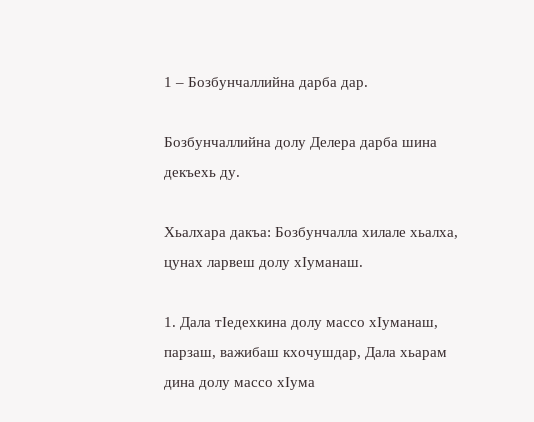1 – Бозбунчаллийна дарба дар.

Бозбунчаллийна долу Делера дарба шина декъехь ду.

Хьалхара дакъа: Бозбунчалла хилале хьалха, цунах ларвеш долу хIуманаш.

1. Дала тIедехкина долу массо хIуманаш, парзаш, важибаш кхочушдар, Дала хьарам дина долу массо хIума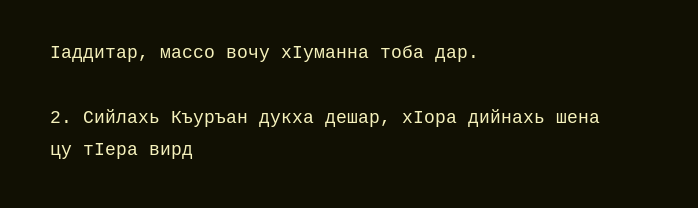Iаддитар, массо вочу хIуманна тоба дар.

2. Сийлахь Къуръан дукха дешар, хIора дийнахь шена цу тIера вирд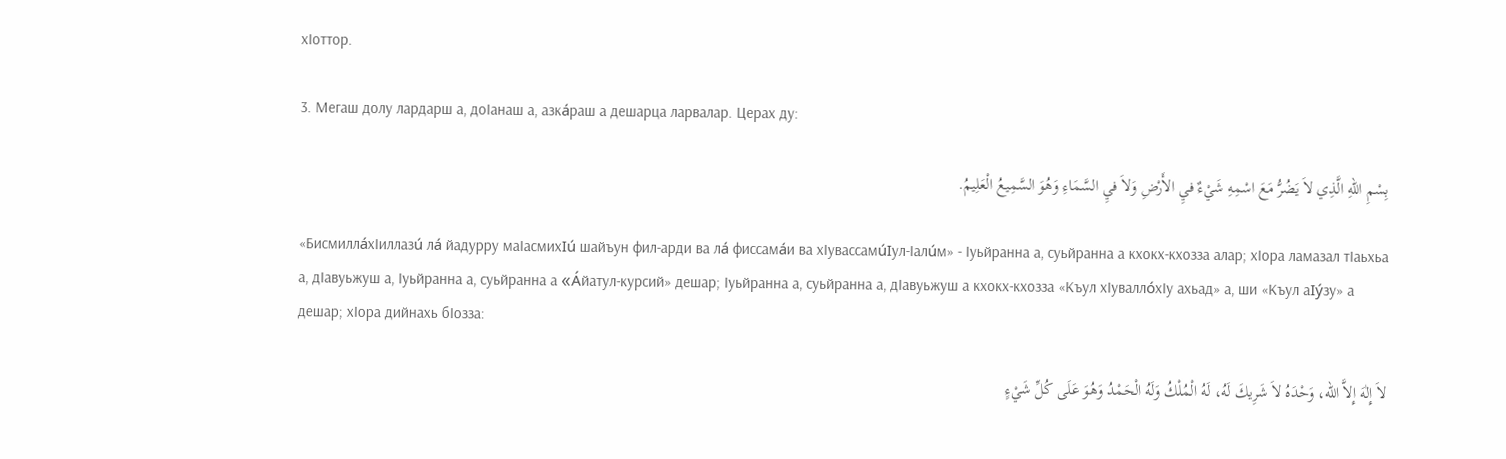хIоттор.

3. Мегаш долу лардарш а, доIанаш а, азкáраш а дешарца ларвалар. Церах ду:

بِسْمِ اللهِ الَّذِي لاَ يَضُرُّ مَعَ اسْمِهِ شَيْءٌ فيِ الأَرْضِ وَلاَ فيِ السَّمَاءِ وَهُوَ السَّمِيعُ الْعَلِيمُ.

«БисмиллáхIиллазú лá йадурру маIасмихIú шайъун фил-арди ва лá фиссамáи ва хIувассамúIул-Iалúм» - Iуьйранна а, суьйранна а кхокх-кхозза алар; хIора ламазал тIаьхьа а, дIавуьжуш а, Iуьйранна а, суьйранна а «Áйатул-курсий» дешар; Iуьйранна а, суьйранна а, дIавуьжуш а кхокх-кхозза «Къул хIуваллóхIу ахьад» а, ши «Къул аIýзу» а дешар; хIора дийнахь бIозза:

لاَ إِلٰهَ إِلاَّ الله، وَحْدَهُ لاَ شَرِيكَ لَهُ، لَهُ الْمُلْكُ وَلَهُ الْحَمْدُ وَهُوَ عَلَى كُلِّ شَيْءٍ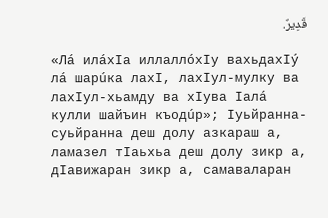قَدِيرٌ.

«Лá илáхIа иллаллóхIу вахьдахIý лá шарúка лахI, лахIул-мулку ва лахIул-хьамду ва хIува Iалá кулли шайъин къодúр»; Iуьйранна-суьйранна деш долу азкараш а, ламазел тIаьхьа деш долу зикр а, дIавижаран зикр а, самаваларан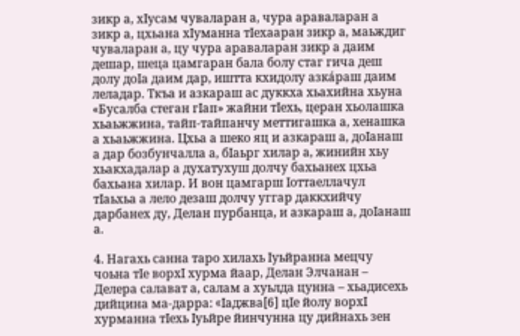зикр а, хIусам чуваларан а, чура араваларан а зикр а, цхьана хIуманна тIехааран зикр а, маьждиг чуваларан а, цу чура араваларан зикр а даим дешар, шеца цамгаран бала болу стаг гича деш долу доIа даим дар, иштта кхидолу азкáраш даим леладар. Ткъа и азкараш ас дуккха хьахийна хьуна «Бусалба стеган гIап» жайни тIехь, церан хьолашка хьаьжжина, тайп-тайпанчу меттигашка а, хенашка а хьаьжжина. Цхьа а шеко яц и азкараш а, доIанаш а дар бозбунчалла а, бIаьрг хилар а, жинийн хьу хьакхадалар а духатухуш долчу бахьанех цхьа бахьана хилар. И вон цамгарш Iоттаеллачул тIаьхьа а лело дезаш долчу уггар даккхийчу дарбанех ду, Делан пурбанца, и азкараш а, доIанаш а.

4. Нагахь санна таро хилахь Iуьйранна мецчу чоьна тIе ворхI хурма йаар, Делан Элчанан – Делера салават а, салам а хуьлда цунна – хьадисехь дийцина ма-дарра: «Iаджва[6] цIе йолу ворхI хурманна тIехь Iуьйре йинчунна цу дийнахь зен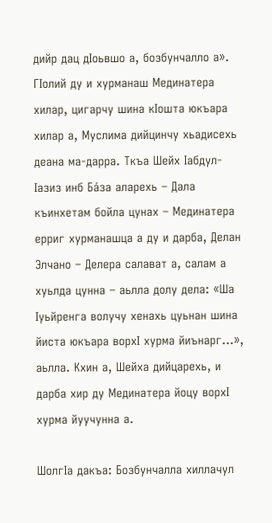дийр дац дIоьвшо а, бозбунчалло а». ГIолий ду и хурманаш Мединатера хилар, цигарчу шина кIошта юкъара хилар а, Муслима дийцинчу хьадисехь деана ма-дарра. Ткъа Шейх Iабдул-Iазиз инб Бáза аларехь – Дала къинхетам бойла цунах – Мединатера ерриг хурманашца а ду и дарба, Делан Элчано – Делера салават а, салам а хуьлда цунна – аьлла долу дела: «Ша Iуьйренга волучу хенахь цуьнан шина йиста юкъара ворхI хурма йиънарг…», аьлла. Кхин а, Шейха дийцарехь, и дарба хир ду Мединатера йоцу ворхI хурма йуучунна а.

ШолгIа дакъа: Бозбунчалла хиллачул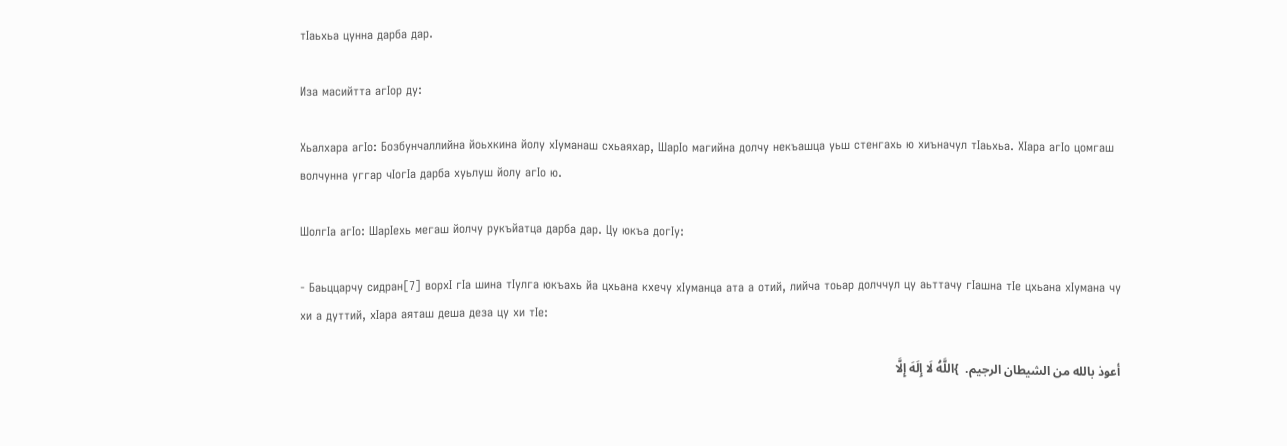тIаьхьа цунна дарба дар.

Иза масийтта агIор ду:

Хьалхара агIо: Бозбунчаллийна йоьхкина йолу хIуманаш схьаяхар, ШарIо магийна долчу некъашца уьш стенгахь ю хиъначул тIаьхьа. ХIара агIо цомгаш волчунна уггар чIогIа дарба хуьлуш йолу агIо ю.

ШолгIа агIо: ШарIехь мегаш йолчу рукъйатца дарба дар. Цу юкъа догIу:

- Баьццарчу сидран[7] ворхI гIа шина тIулга юкъахь йа цхьана кхечу хIуманца ата а отий, лийча тоьар долччул цу аьттачу гIашна тIе цхьана хIумана чу хи а дуттий, хIара аяташ деша деза цу хи тIе:

أعوذ بالله من الشيطان الرجيم.  }اللَّهُ لَا إِلَهَ إِلَّا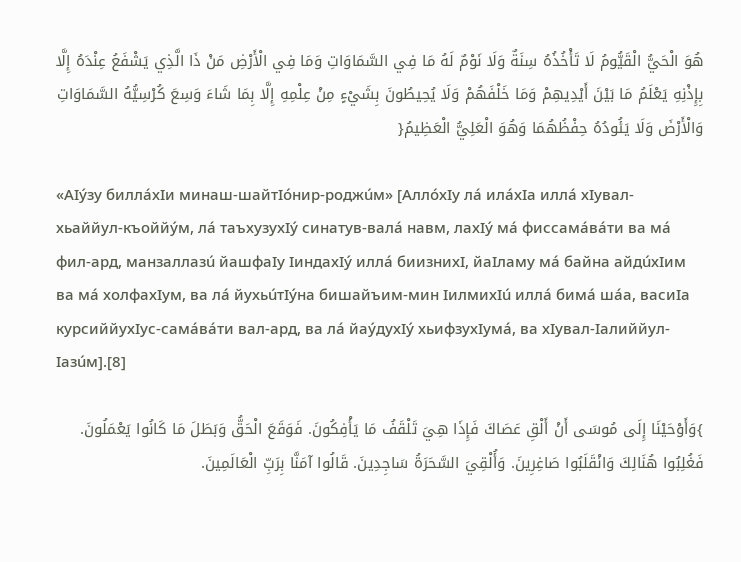هُوَ الْحَيُّ الْقَيُّومُ لَا تَأْخُذُهُ سِنَةٌ وَلَا نَوْمٌ لَهُ مَا فِي السَّمَاوَاتِ وَمَا فِي الْأَرْضِ مَنْ ذَا الَّذِي يَشْفَعُ عِنْدَهُ إِلَّا بِإِذْنِهِ يَعْلَمُ مَا بَيْنَ أَيْدِيهِمْ وَمَا خَلْفَهُمْ وَلَا يُحِيطُونَ بِشَيْءٍ مِنْ عِلْمِهِ إِلَّا بِمَا شَاءَ وَسِعَ كُرْسِيُّهُ السَّمَاوَاتِ وَالْأَرْضَ وَلَا يَئُودُهُ حِفْظُهُمَا وَهُوَ الْعَلِيُّ الْعَظِيمُ{

«АIýзу биллáхIи минаш-шайтIóнир-роджúм» [АллóхIу лá илáхIа иллá хIувал-хьаййул-къоййýм, лá таъхузухIý синатув-валá навм, лахIý мá фиссамáвáти ва мá фил-ард, манзаллазú йашфаIу IиндахIý иллá биизнихI, йаIламу мá байна айдúхIим ва мá холфахIум, ва лá йухьúтIýна бишайъим-мин IилмихIú иллá бимá шáа, васиIа курсиййухIус-самáвáти вал-ард, ва лá йаýдухIý хьифзухIумá, ва хIувал-Iалиййул-Iазúм].[8]

}وَأَوْحَيْنَا إِلَى مُوسَى أَنْ أَلْقِ عَصَاكَ فَإِذَا هِيَ تَلْقَفُ مَا يَأْفِكُونَ. فَوَقَعَ الْحَقُّ وَبَطَلَ مَا كَانُوا يَعْمَلُونَ. فَغُلِبُوا هُنَالِكَ وَانْقَلَبُوا صَاغِرِينَ. وَأُلْقِيَ السَّحَرَةُ سَاجِدِينَ. قَالُوا آمَنَّا بِرَبِّ الْعَالَمِينَ.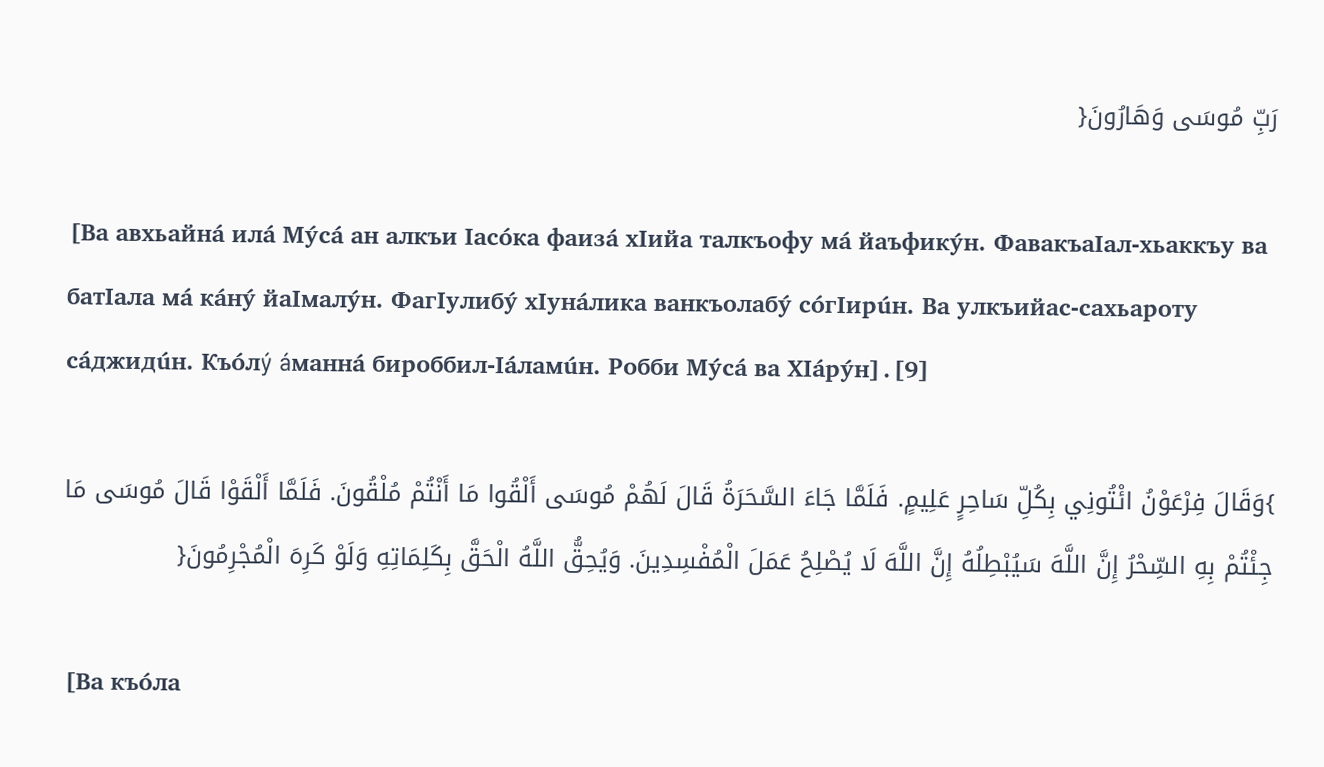رَبِّ مُوسَى وَهَارُونَ{

[Ва авхьайнá илá Мýсá ан алкъи Iасóка фаизá хIийа талкъофу мá йаъфикýн. ФавакъаIал-хьаккъу ва батIала мá кáнý йаIмалýн. ФагIулибý хIунáлика ванкъолабý сóгIирúн. Ва улкъийас-сахьароту сáджидúн. Къóлý áманнá бироббил-Iáламúн. Робби Мýсá ва ХIáрýн].[9]

}وَقَالَ فِرْعَوْنُ ائْتُونِي بِكُلِّ سَاحِرٍ عَلِيمٍ. فَلَمَّا جَاءَ السَّحَرَةُ قَالَ لَهُمْ مُوسَى أَلْقُوا مَا أَنْتُمْ مُلْقُونَ. فَلَمَّا أَلْقَوْا قَالَ مُوسَى مَا جِئْتُمْ بِهِ السِّحْرُ إِنَّ اللَّهَ سَيُبْطِلُهُ إِنَّ اللَّهَ لَا يُصْلِحُ عَمَلَ الْمُفْسِدِينَ. وَيُحِقُّ اللَّهُ الْحَقَّ بِكَلِمَاتِهِ وَلَوْ كَرِهَ الْمُجْرِمُونَ{

[Ва къóла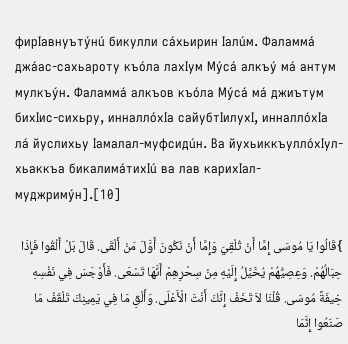фирIавнуътýнú бикулли сáхьирин Iалúм. Фаламмá джáас-сахьароту къóла лахIум Мýсá алкъý мá антум мулкъýн. Фаламмá алкъов къóла Мýсá мá джиътум бихIис-сихьру, инналлóхIа сайубтIилухI, инналлóхIа лá йуслихьу Iамалал-муфсидúн. Ва йухьиккъуллóхIул-хьаккъа бикалимáтихIú ва лав карихIал-муджримýн].[10]

}قَالُوا يَا مُوسَى إِمَّا أَنْ تُلْقِيَ وَإِمَّا أَنْ نَكُونَ أَوَّلَ مَنْ أَلْقَى. قَالَ بَلْ أَلْقُوا فَإِذَا حِبَالُهُمْ. وَعِصِيُّهُمْ يُخَيَّلُ إِلَيْهِ مِنْ سِحْرِهِمْ أَنَّهَا تَسْعَى. فَأَوْجَسَ فِي نَفْسِهِ خِيفَةً مُوسَى. قُلْنَا لاَ تَخَفْ إِنَّكَ أَنْتَ الْأَعْلَى. وَأَلْقِ مَا فِي يَمِينِكَ تَلْقَفْ مَا صَنَعُوا إِنَّمَا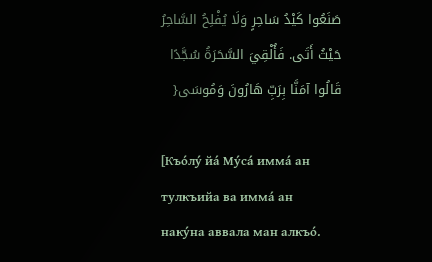صَنَعُوا كَيْدُ سَاحِرٍ وَلَا يُفْلِحُ السَّاحِرُ حَيْثُ أَتَى. فَأُلْقِيَ السَّحَرَةُ سُجَّدًا قَالُوا آمَنَّا بِرَبِّ هَارُونَ وَمُوسَى{

[Къóлý йá Мýсá иммá ан тулкъийа ва иммá ан накýна аввала ман алкъó.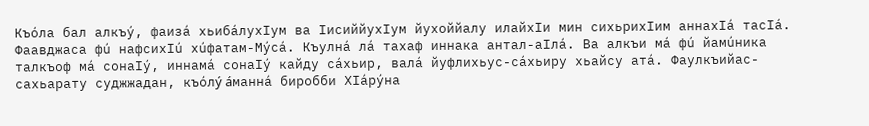Къóла бал алкъý, фаизá хьибáлухIум ва IисиййухIум йухоййалу илайхIи мин сихьрихIим аннахIá тасIá. Фаавджаса фú нафсихIú хúфатам-Мýсá. Къулнá лá тахаф иннака антал-аIлá. Ва алкъи мá фú йамúника талкъоф мá сонаIý, иннамá сонаIý кайду сáхьир, валá йуфлихьус-сáхьиру хьайсу атá. Фаулкъийас-сахьарату суджжадан, къóлý áманнá биробби ХIáрýна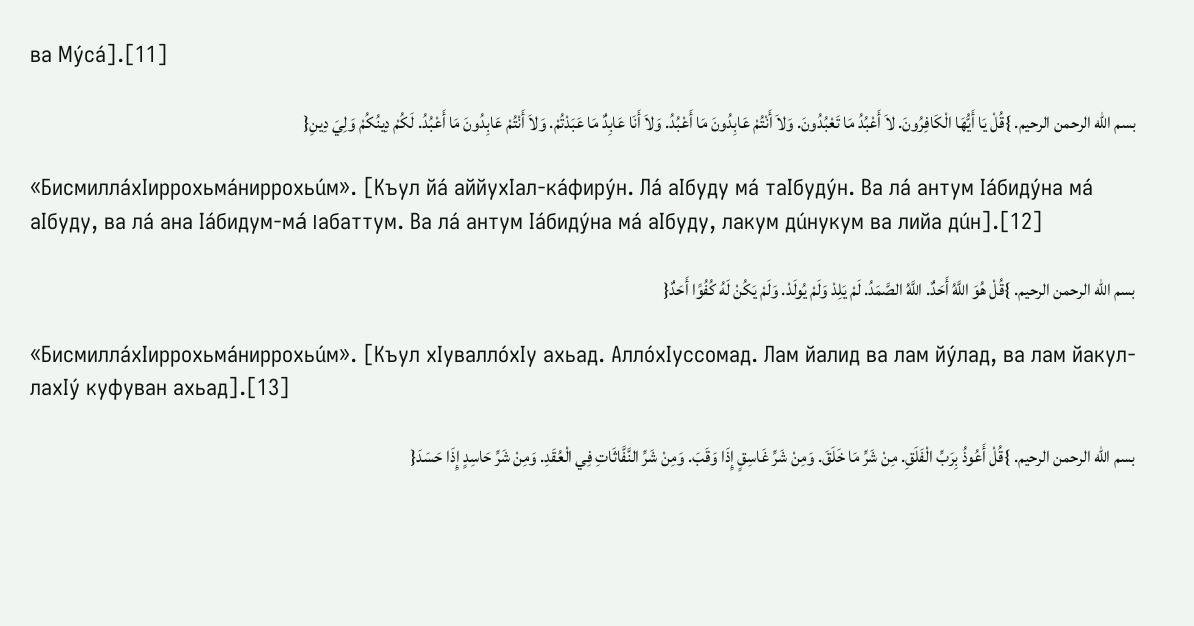ва Мýсá].[11]

بسم الله الرحمن الرحيم. }قُلْ يَا أَيُّهَا الْكَافِرُونَ. لاَ أَعْبُدُ مَا تَعْبُدُونَ. وَلاَ أَنْتُمْ عَابِدُونَ مَا أَعْبُدُ. وَلاَ أَنَا عَابِدٌ مَا عَبَدْتُمْ. وَلاَ أَنْتُمْ عَابِدُونَ مَا أَعْبُدُ. لَكُمْ دِينُكُمْ وَلِيَ دِينِ{

«БисмиллáхIиррохьмáниррохьúм». [Къул йá аййухIал-кáфирýн. Лá аIбуду мá таIбудýн. Ва лá антум Iáбидýна мá аIбуду, ва лá ана Iáбидум-мá Iабаттум. Ва лá антум Iáбидýна мá аIбуду, лакум дúнукум ва лийа дúн].[12]

بسم الله الرحمن الرحيم. }قُلْ هُوَ اللَّهُ أَحَدٌ. اللَّهُ الصَّمَدُ. لَمْ يَلِدْ وَلَمْ يُولَدْ. وَلَمْ يَكُنْ لَهُ كُفُوًا أَحَدٌ{

«БисмиллáхIиррохьмáниррохьúм». [Къул хIуваллóхIу ахьад. АллóхIуссомад. Лам йалид ва лам йýлад, ва лам йакул-лахIý куфуван ахьад].[13]

بسم الله الرحمن الرحيم. }قُلْ أَعُوذُ بِرَبِّ الْفَلَقِ. مِنْ شَرِّ مَا خَلَقَ. وَمِنْ شَرِّ غَاسِقٍ إِذَا وَقَبَ. وَمِنْ شَرِّ النَّفَّاثَاتِ فِي الْعُقَدِ. وَمِنْ شَرِّ حَاسِدٍ إِذَا حَسَدَ{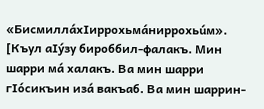«БисмиллáхIиррохьмáниррохьúм». [Къул аIýзу бироббил-фалакъ. Мин шарри мá халакъ. Ва мин шарри гIóсикъин изá вакъаб. Ва мин шаррин-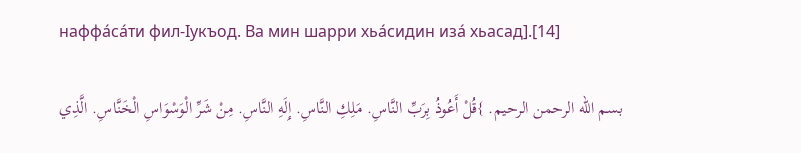наффáсáти фил-Iукъод. Ва мин шарри хьáсидин изá хьасад].[14]

بسم الله الرحمن الرحيم. }قُلْ أَعُوذُ بِرَبِّ النَّاسِ. مَلِكِ النَّاسِ. إِلَهِ النَّاسِ. مِنْ شَرِّ الْوَسْوَاسِ الْخَنَّاسِ. الَّذِي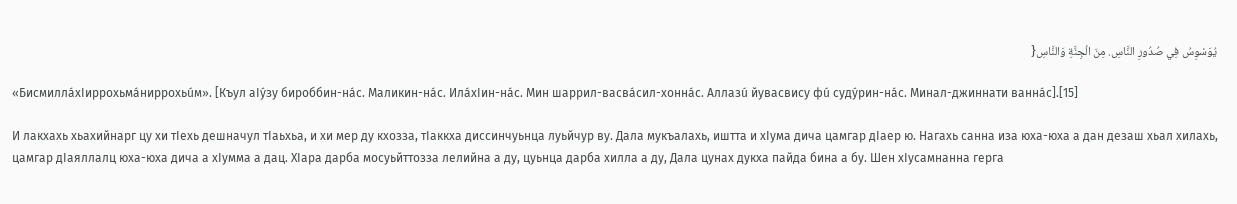يُوَسْوِسُ فِي صُدُورِ النَّاسِ. مِنَ الْجِنَّةِ وَالنَّاسِ{

«БисмиллáхIиррохьмáниррохьúм». [Къул аIýзу бироббин-нáс. Маликин-нáс. ИлáхIин-нáс. Мин шаррил-васвáсил-хоннáс. Аллазú йувасвису фú судýрин-нáс. Минал-джиннати ваннáс].[15]

И лакхахь хьахийнарг цу хи тIехь дешначул тIаьхьа, и хи мер ду кхозза, тIаккха диссинчуьнца луьйчур ву. Дала мукъалахь, иштта и хIума дича цамгар дIаер ю. Нагахь санна иза юха-юха а дан дезаш хьал хилахь, цамгар дIаяллалц юха-юха дича а хIумма а дац. ХIара дарба мосуьйттозза лелийна а ду, цуьнца дарба хилла а ду, Дала цунах дукха пайда бина а бу. Шен хIусамнанна герга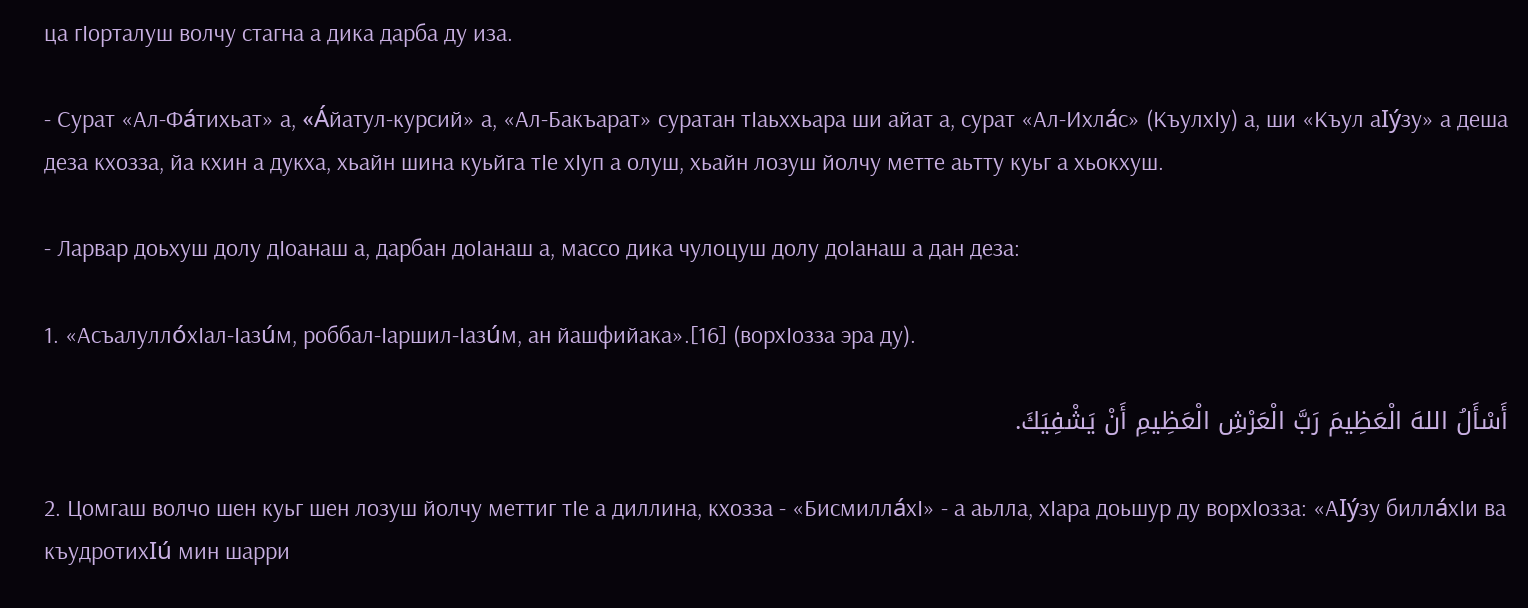ца гIорталуш волчу стагна а дика дарба ду иза.

- Сурат «Ал-Фáтихьат» а, «Áйатул-курсий» а, «Ал-Бакъарат» суратан тIаьххьара ши айат а, сурат «Ал-Ихлáс» (КъулхIу) а, ши «Къул аIýзу» а деша деза кхозза, йа кхин а дукха, хьайн шина куьйга тIе хIуп а олуш, хьайн лозуш йолчу метте аьтту куьг а хьокхуш.

- Ларвар доьхуш долу дIоанаш а, дарбан доIанаш а, массо дика чулоцуш долу доIанаш а дан деза:

1. «АсъалуллóхIал-Iазúм, роббал-Iаршил-Iазúм, ан йашфийака».[16] (ворхIозза эра ду).

أَسْأَلُ اللهَ الْعَظِيمَ رَبَّ الْعَرْشِ الْعَظِيمِ أَنْ يَشْفِيَكَ.

2. Цомгаш волчо шен куьг шен лозуш йолчу меттиг тIе а диллина, кхозза - «БисмиллáхI» - а аьлла, хIара доьшур ду ворхIозза: «АIýзу биллáхIи ва къудротихIú мин шарри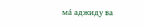мá аджиду ва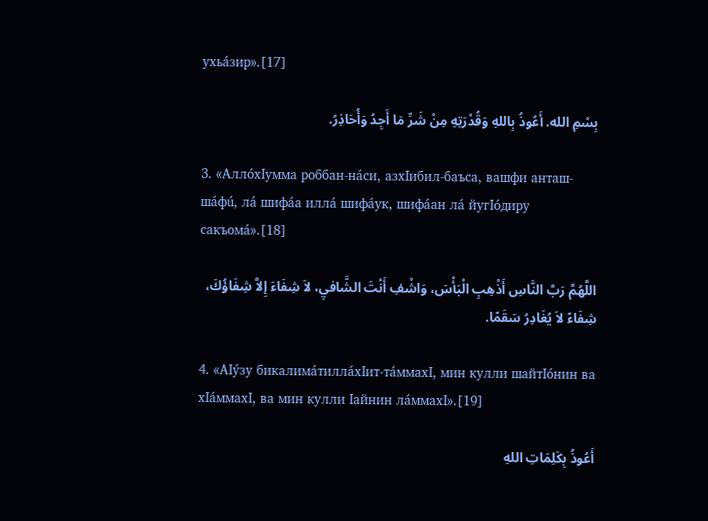ухьáзир».[17]

بِسْمِ الله. أَعُوذُ بِاللهِ وَقُدْرَتِهِ مِنْ شَرِّ مَا أَجِدُ وَأُحَاذِرُ.

3. «АллóхIумма роббан-нáси, азхIибил-баъса, вашфи анташ-шáфú, лá шифáа иллá шифáук, шифáан лá йугIóдиру сакъомá».[18]

اللَّهُمَّ رَبَّ النَّاسِ أَذْهِبِ الْبَأْسَ، وَاشْفِ أَنْتَ الشَّافيِ، لاَ شِفَاءَ إِلاَّ شِفَاؤُكَ، شِفَاءً لاَ يُغَادِرُ سَقَمًا.

4. «АIýзу бикалимáтиллáхIит-тáммахI, мин кулли шайтIóнин ва хIáммахI, ва мин кулли Iайнин лáммахI».[19]

أَعُوذُ بِكَلِمَاتِ اللهِ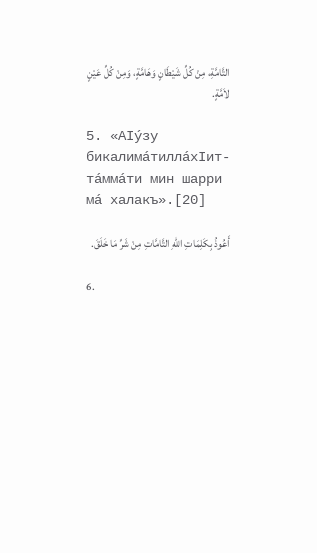التَّامَّةِ، مِنْ كُلِّ شَيْطَانٍ وَهَامَّةٍ، وَمِنْ كُلِّ عَيْنٍ لاَمَّةٍ.

5. «АIýзу бикалимáтиллáхIит-тáммáти мин шарри мá халакъ».[20]

أَعُوذُ بِكَلِمَاتِ اللهِ التَّامَّاتِ مِنْ شَرِّ مَا خَلَقَ.

6.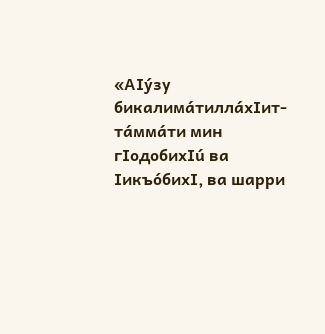«АIýзу бикалимáтиллáхIит-тáммáти мин гIодобихIú ва IикъóбихI, ва шарри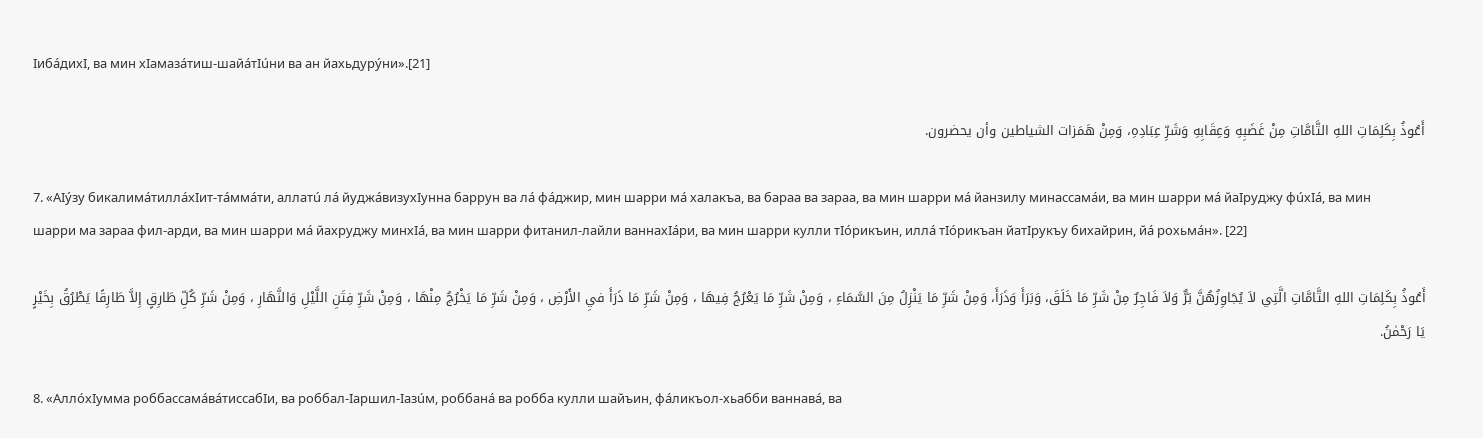IибáдихI, ва мин хIамазáтиш-шайáтIúни ва ан йахьдурýни».[21]

أَعُوذُ بِكَلِمَاتِ اللهِ التَّامَّاتِ مِنْ غَضَبِهِ وَعِقَابِهِ وَشَرِّ عِبَادِهِ، وَمِنْ هَمَزات الشياطين وأن يحضرون.

7. «АIýзу бикалимáтиллáхIит-тáммáти, аллатú лá йуджáвизухIунна баррун ва лá фáджир, мин шарри мá халакъа, ва бараа ва зараа, ва мин шарри мá йанзилу минассамáи, ва мин шарри мá йаIруджу фúхIá, ва мин шарри ма зараа фил-арди, ва мин шарри мá йахруджу минхIá, ва мин шарри фитанил-лайли ваннахIáри, ва мин шарри кулли тIóрикъин, иллá тIóрикъан йатIрукъу бихайрин, йá рохьмáн». [22]

أَعُوذُ بِكَلِمَاتِ اللهِ التَّامَّاتِ الَّتِي لاَ يُجَاوِزُهُنَّ بَرٌّ وَلاَ فَاجِرٌ مِنْ شَرِّ مَا خَلَقَ، وَبَرَأَ وَذَرَأَ، وَمِنْ شَرِّ مَا يَنْزِلُ مِنَ السَّمَاءِ ، وَمِنْ شَرِّ مَا يَعْرُجُ فِيهَا ، وَمِنْ شَرِّ مَا ذَرَأَ فيِ الأَرْضِ ، وَمِنْ شَرِّ مَا يَخْرُجُ مِنْهَا ، وَمِنْ شَرِّ فِتَنِ اللَّيْلِ وَالنَّهَارِ ، وَمِنْ شَرِّ كُلِّ طَارِقٍ إِلاَّ طَارِقًا يَطْرُقُ بِخَيْرٍ يَا رَحْمٰنُ.

8. «АллóхIумма роббассамáвáтиссабIи, ва роббал-Iаршил-Iазúм, роббанá ва робба кулли шайъин, фáликъол-хьабби ваннавá, ва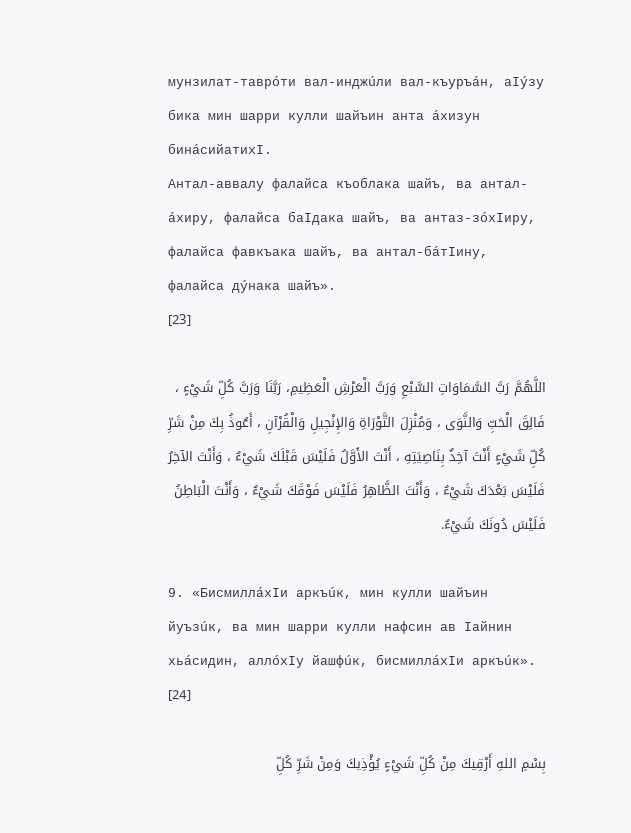мунзилат-таврóти вал-инджúли вал-къуръáн, аIýзу бика мин шарри кулли шайъин анта áхизун бинáсийатихI.
Антал-аввалу фалайса къоблака шайъ, ва антал-áхиру, фалайса баIдака шайъ, ва антаз-зóхIиру, фалайса фавкъака шайъ, ва антал-бáтIину, фалайса дýнака шайъ».
[23]

اللَّهُمَّ رَبَّ السَّمَاوَاتِ السَّبْعِ وَرَبَّ الْعَرْشِ الْعَظِيمِ، رَبَّنَا وَرَبَّ كُلِّ شَيْءٍ ، فَالِقَ الْحَبِّ وَالنَّوَى ، وَمُنْزِلَ التَّوْرَاةِ وَالإِنْجِيلِ وَالْقُرْآنِ ، أَعُوذُ بِكَ مِنْ شَرِّ كُلِّ شَيْءٍ أَنْتَ آخِذٌ بِنَاصِيَتِهِ ، أَنْتَ الأَوَّلُ فَلَيْسَ قَبْلَكَ شَيْءٌ ، وَأَنْتَ الآخِرُ فَلَيْسَ بَعْدَكَ شَيْءٌ ، وَأَنْتَ الظَّاهِرُ فَلَيْسَ فَوْقَكَ شَيْءٌ ، وَأَنْتَ الْبَاطِنُ فَلَيْسَ دُونَكَ شَيْءٌ.

9. «БисмиллáхIи аркъúк, мин кулли шайъин йуъзúк, ва мин шарри кулли нафсин ав Iайнин хьáсидин, аллóхIу йашфúк, бисмиллáхIи аркъúк». [24]

بِسْمِ اللهِ أَرْقِيكَ مِنْ كُلِّ شَيْءٍ يُؤْذِيكَ وَمِنْ شَرِّ كُلِّ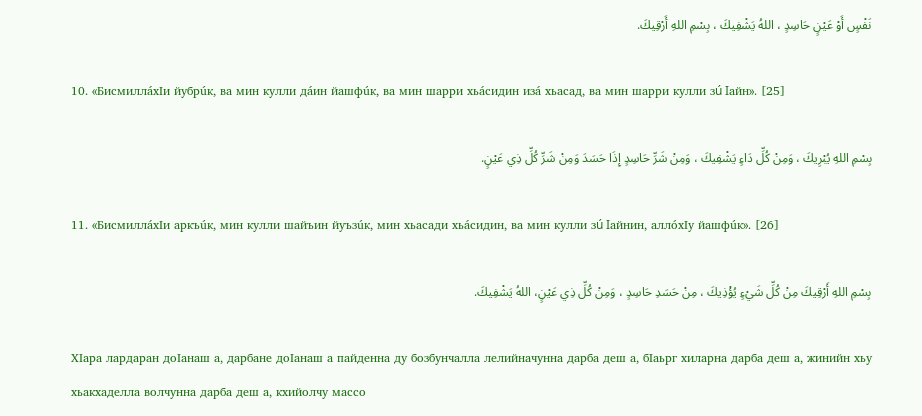نَفْسٍ أَوْ عَيْنٍ حَاسِدٍ ، اللهُ يَشْفِيكَ ، بِسْمِ اللهِ أَرْقِيكَ.

10. «БисмиллáхIи йубрúк, ва мин кулли дáин йашфúк, ва мин шарри хьáсидин изá хьасад, ва мин шарри кулли зú Iайн». [25]

بِسْمِ اللهِ يُبْرِيكَ ، وَمِنْ كُلِّ دَاءٍ يَشْفِيكَ ، وَمِنْ شَرِّ حَاسِدٍ إِذَا حَسَدَ وَمِنْ شَرِّ كُلِّ ذِي عَيْنٍ.

11. «БисмиллáхIи аркъúк, мин кулли шайъин йуъзúк, мин хьасади хьáсидин, ва мин кулли зú Iайнин, аллóхIу йашфúк». [26]

بِسْمِ اللهِ أَرْقِيكَ مِنْ كُلِّ شَيْءٍ يُؤْذِيكَ ، مِنْ حَسَدِ حَاسِدٍ ، وَمِنْ كُلِّ ذِي عَيْنٍ، اللهُ يَشْفِيكَ.

ХIара лардаран доIанаш а, дарбане доIанаш а пайденна ду бозбунчалла лелийначунна дарба деш а, бIаьрг хиларна дарба деш а, жинийн хьу хьакхаделла волчунна дарба деш а, кхийолчу массо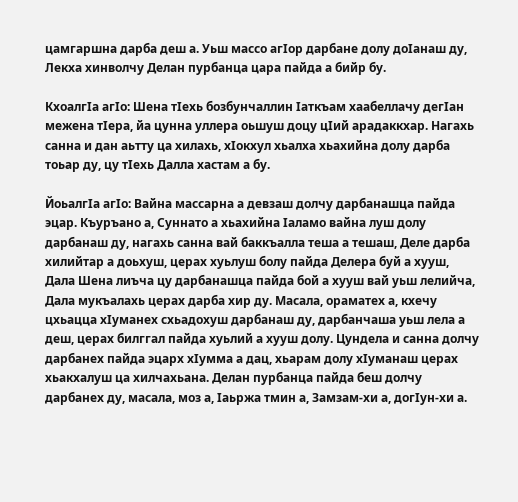цамгаршна дарба деш а. Уьш массо агIор дарбане долу доIанаш ду, Лекха хинволчу Делан пурбанца цара пайда а бийр бу.

КхоалгIа агIо: Шена тIехь бозбунчаллин Iаткъам хаабеллачу дегIан межена тIера, йа цунна уллера оьшуш доцу цIий арадаккхар. Нагахь санна и дан аьтту ца хилахь, хIокхул хьалха хьахийна долу дарба тоьар ду, цу тIехь Далла хастам а бу.

ЙоьалгIа агIо: Вайна массарна а девзаш долчу дарбанашца пайда эцар. Къуръано а, Суннато а хьахийна Iаламо вайна луш долу дарбанаш ду, нагахь санна вай баккъалла теша а тешаш, Деле дарба хилийтар а доьхуш, церах хуьлуш болу пайда Делера буй а хууш, Дала Шена лиъча цу дарбанашца пайда бой а хууш вай уьш лелийча, Дала мукъалахь церах дарба хир ду. Масала, ораматех а, кхечу цхьацца хIуманех схьадохуш дарбанаш ду, дарбанчаша уьш лела а деш, церах билггал пайда хуьлий а хууш долу. Цундела и санна долчу дарбанех пайда эцарх хIумма а дац, хьарам долу хIуманаш церах хьакхалуш ца хилчахьана. Делан пурбанца пайда беш долчу дарбанех ду, масала, моз а, Iаьржа тмин а, Замзам-хи а, догIун-хи а.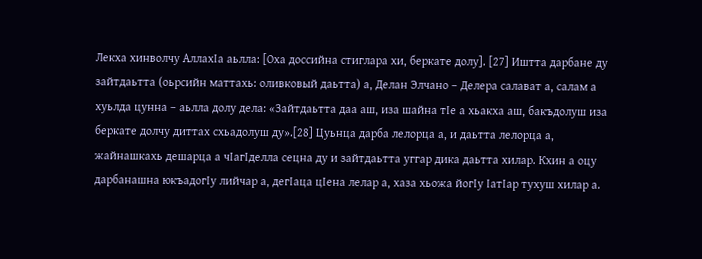Лекха хинволчу АллахIа аьлла: [Оха доссийна стиглара хи, беркате долу]. [27] Иштта дарбане ду зайтдаьтта (оьрсийн маттахь: оливковый даьтта) а, Делан Элчано – Делера салават а, салам а хуьлда цунна – аьлла долу дела: «Зайтдаьтта даа аш, иза шайна тIе а хьакха аш, бакъдолуш иза беркате долчу диттах схьадолуш ду».[28] Цуьнца дарба лелорца а, и даьтта лелорца а, жайнашкахь дешарца а чIагIделла сецна ду и зайтдаьтта уггар дика даьтта хилар. Кхин а оцу дарбанашна юкъадогIу лийчар а, дегIаца цIена лелар а, хаза хьожа йогIу IатIар тухуш хилар а.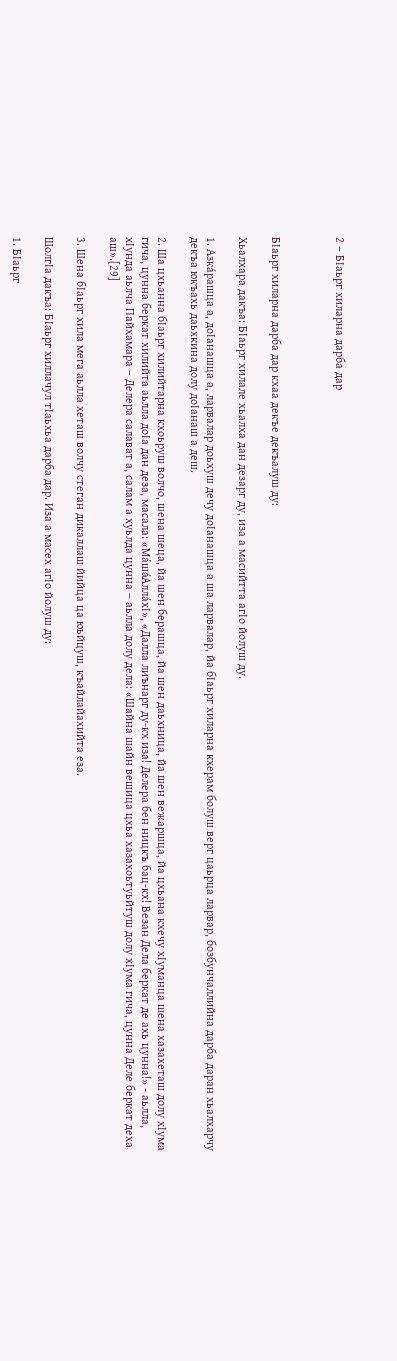2 – БIаьрг хиларна дарба дар



БIаьрг хиларна дарба дар кхаа декъе декъалуш ду:

Хьалхара дакъа: БIаьрг хилале хьалха дан дезарг ду, иза а масийтта агIо йолуш ду.

1. Азкáрашца а, доIанашца а, ларвалар доьхуш дечу доIанашца а ша ларвалар, йа бIаьрг хиларна кхерам болуш верг цаьрца ларвар, бозбунчаллийна дарба даран хьалхарчу декъа юкъахь даьхкина долу доIанаш а деш.

2. Ша цхьанна бIаьрг хилийтарна кхоьруш волчо, шена шеца, йа шен берашца, йа шен даьхница, йа шен вежаршца, йа цхьана кхечу хIуманца шена хазахеташ долу хIума гича, цунна беркат хилийта аьлла доIа дан деза, масала: «Ма́ша́Алла́хI», «Далла лиънарг ду-кх иза! Делера бен ницкъ бац-кх! Везан Дела беркат де ахь цунна!» - аьлла, хIунда аьлча Пайхамара – Делера салават а, салам а хуьлда цунна – аьлла долу дела: «Шайна шайн вешица цхьа хазахоьтуьйтуш долу хIума гича, цунна Деле беркат деха аш».[29]

3. Шена бIаьрг хила мега аьлла хеташ волчу стеган дикаллаш йийца ца юьйцуш, къайлайахийта еза.

ШолгIа дакъа: БIаьрг хиллачул тIаьхьа дарба дар. Иза а масех агIо йолуш ду:

1. БIаьрг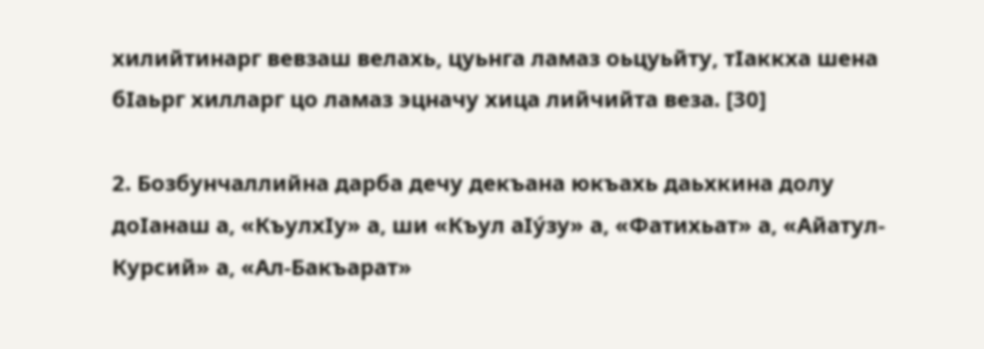хилийтинарг вевзаш велахь, цуьнга ламаз оьцуьйту, тIаккха шена бIаьрг хилларг цо ламаз эцначу хица лийчийта веза. [30]

2. Бозбунчаллийна дарба дечу декъана юкъахь даьхкина долу доIанаш а, «КъулхIу» а, ши «Къул аIýзу» а, «Фатихьат» а, «Айатул-Курсий» а, «Ал-Бакъарат»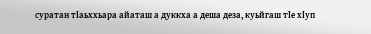суратан тIаьххьара айаташ а дуккха а деша деза, куьйгаш тIе хIуп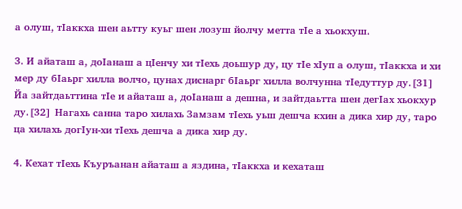а олуш, тIаккха шен аьтту куьг шен лозуш йолчу метта тIе а хьокхуш.

3. И айаташ а, доIанаш а цIенчу хи тIехь доьшур ду, цу тIе хIуп а олуш, тIаккха и хи мер ду бIаьрг хилла волчо, цунах диснарг бIаьрг хилла волчунна тIедуттур ду.[31] Йа зайтдаьттина тIе и айаташ а, доIанаш а дешна, и зайтдаьтта шен дегIах хьокхур ду.[32] Нагахь санна таро хилахь Замзам тIехь уьш дешча кхин а дика хир ду, таро ца хилахь догIун-хи тIехь дешча а дика хир ду.

4. Кехат тIехь Къуръанан айаташ а яздина, тIаккха и кехаташ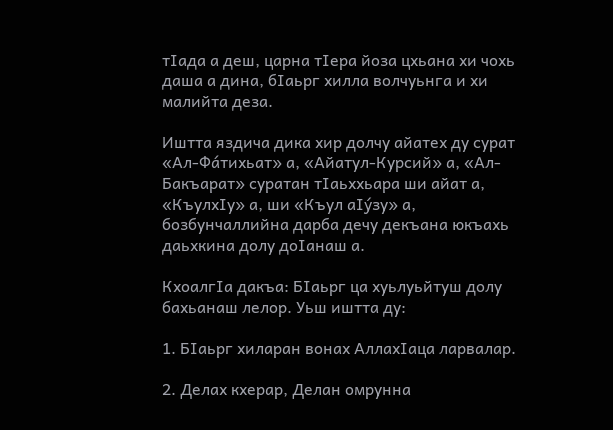тIада а деш, царна тIера йоза цхьана хи чохь даша а дина, бIаьрг хилла волчуьнга и хи малийта деза.

Иштта яздича дика хир долчу айатех ду сурат «Ал-Фáтихьат» а, «Айатул-Курсий» а, «Ал-Бакъарат» суратан тIаьххьара ши айат а, «КъулхIу» а, ши «Къул аIýзу» а, бозбунчаллийна дарба дечу декъана юкъахь даьхкина долу доIанаш а.

КхоалгIа дакъа: БIаьрг ца хуьлуьйтуш долу бахьанаш лелор. Уьш иштта ду:

1. БIаьрг хиларан вонах АллахIаца ларвалар.

2. Делах кхерар, Делан омрунна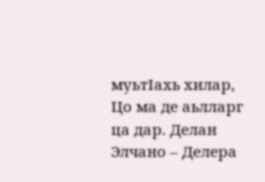муьтIахь хилар, Цо ма де аьлларг ца дар. Делан Элчано – Делера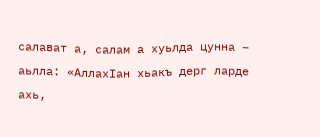салават а, салам а хуьлда цунна – аьлла: «АллахIан хьакъ дерг ларде ахь,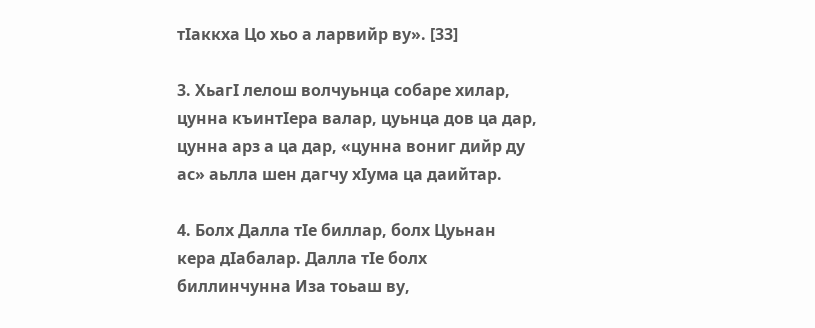тIаккха Цо хьо а ларвийр ву». [33]

3. ХьагI лелош волчуьнца собаре хилар, цунна къинтIера валар, цуьнца дов ца дар, цунна арз а ца дар, «цунна вониг дийр ду ас» аьлла шен дагчу хIума ца даийтар.

4. Болх Далла тIе биллар, болх Цуьнан кера дIабалар. Далла тIе болх биллинчунна Иза тоьаш ву,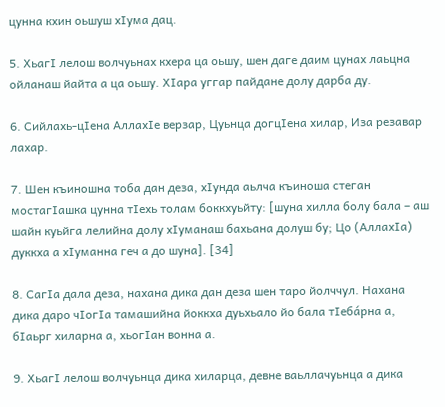цунна кхин оьшуш хIума дац.

5. ХьагI лелош волчуьнах кхера ца оьшу, шен даге даим цунах лаьцна ойланаш йайта а ца оьшу. ХIара уггар пайдане долу дарба ду.

6. Сийлахь-цIена АллахIе верзар, Цуьнца догцIена хилар, Иза резавар лахар.

7. Шен къиношна тоба дан деза, хIунда аьлча къиноша стеган мостагIашка цунна тIехь толам боккхуьйту: [шуна хилла болу бала – аш шайн куьйга лелийна долу хIуманаш бахьана долуш бу; Цо (АллахIа) дуккха а хIуманна геч а до шуна]. [34]

8. СагIа дала деза, нахана дика дан деза шен таро йолччул. Нахана дика даро чIогIа тамашийна йоккха дуьхьало йо бала тIебáрна а, бIаьрг хиларна а, хьогIан вонна а.

9. ХьагI лелош волчуьнца дика хиларца, девне ваьллачуьнца а дика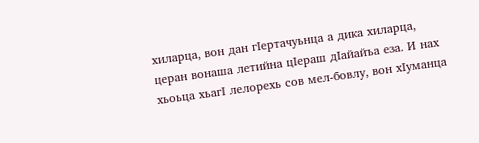хиларца, вон дан гIертачуьнца а дика хиларца, церан вонаша летийна цIераш дIайайъа еза. И нах хьоьца хьагI лелорехь сов мел-бовлу, вон хIуманца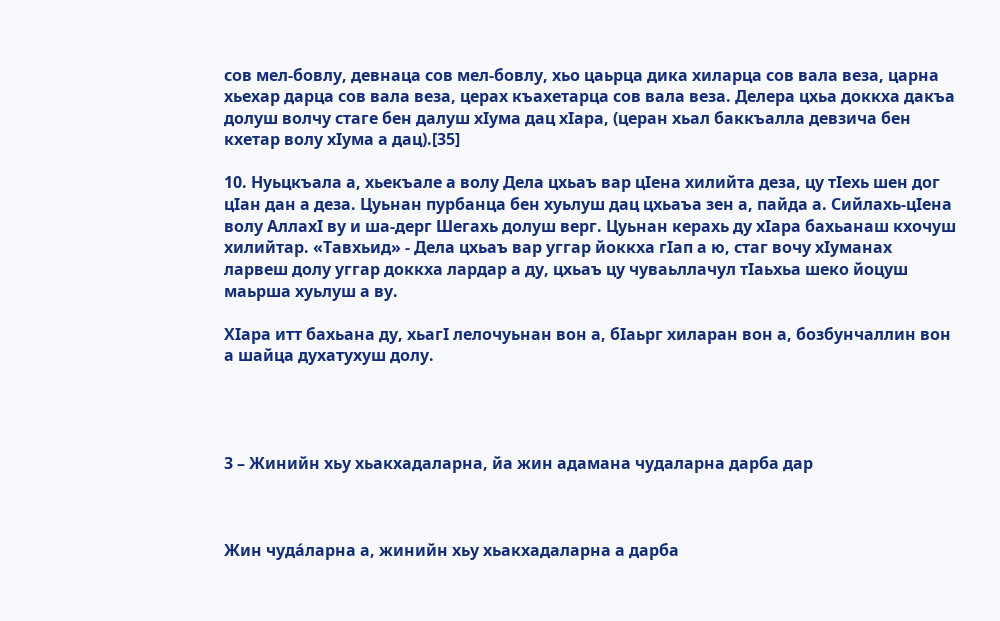сов мел-бовлу, девнаца сов мел-бовлу, хьо цаьрца дика хиларца сов вала веза, царна хьехар дарца сов вала веза, церах къахетарца сов вала веза. Делера цхьа доккха дакъа долуш волчу стаге бен далуш хIума дац хIара, (церан хьал баккъалла девзича бен кхетар волу хIума а дац).[35]

10. Нуьцкъала а, хьекъале а волу Дела цхьаъ вар цIена хилийта деза, цу тIехь шен дог цIан дан а деза. Цуьнан пурбанца бен хуьлуш дац цхьаъа зен а, пайда а. Сийлахь-цIена волу АллахI ву и ша-дерг Шегахь долуш верг. Цуьнан керахь ду хIара бахьанаш кхочуш хилийтар. «Тавхьид» - Дела цхьаъ вар уггар йоккха гIап а ю, стаг вочу хIуманах ларвеш долу уггар доккха лардар а ду, цхьаъ цу чуваьллачул тIаьхьа шеко йоцуш маьрша хуьлуш а ву.

ХIара итт бахьана ду, хьагI лелочуьнан вон а, бIаьрг хиларан вон а, бозбунчаллин вон а шайца духатухуш долу.




3 – Жинийн хьу хьакхадаларна, йа жин адамана чудаларна дарба дар



Жин чуда́ларна а, жинийн хьу хьакхадаларна а дарба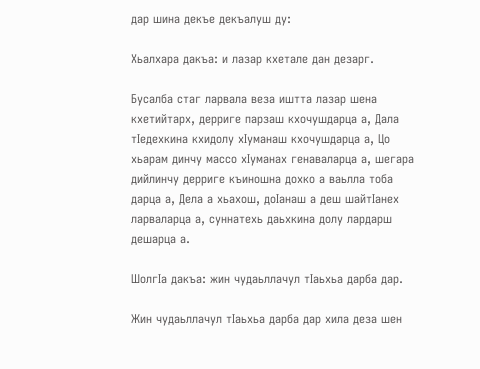дар шина декъе декъалуш ду:

Хьалхара дакъа: и лазар кхетале дан дезарг.

Бусалба стаг ларвала веза иштта лазар шена кхетийтарх, дерриге парзаш кхочушдарца а, Дала тIедехкина кхидолу хIуманаш кхочушдарца а, Цо хьарам динчу массо хIуманах генаваларца а, шегара дийлинчу дерриге къиношна дохко а ваьлла тоба дарца а, Дела а хьахош, доIанаш а деш шайтIанех ларваларца а, суннатехь даьхкина долу лардарш дешарца а.

ШолгIа дакъа: жин чудаьллачул тIаьхьа дарба дар.

Жин чудаьллачул тIаьхьа дарба дар хила деза шен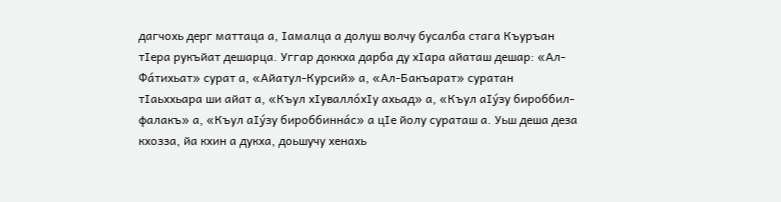дагчохь дерг маттаца а, Iамалца а долуш волчу бусалба стага Къуръан тIера рукъйат дешарца. Уггар доккха дарба ду хIара айаташ дешар: «Ал-Фáтихьат» сурат а, «Айатул-Курсий» а, «Ал-Бакъарат» суратан тIаьххьара ши айат а, «Къул хIуваллóхIу ахьад» а, «Къул аIýзу бироббил-фалакъ» а, «Къул аIýзу бироббиннáс» а цIе йолу сураташ а. Уьш деша деза кхозза, йа кхин а дукха, доьшучу хенахь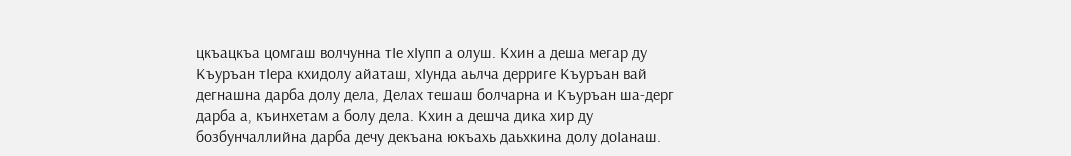цкъацкъа цомгаш волчунна тIе хIупп а олуш. Кхин а деша мегар ду Къуръан тIера кхидолу айаташ, хIунда аьлча дерриге Къуръан вай дегнашна дарба долу дела, Делах тешаш болчарна и Къуръан ша-дерг дарба а, къинхетам а болу дела. Кхин а дешча дика хир ду бозбунчаллийна дарба дечу декъана юкъахь даьхкина долу доIанаш.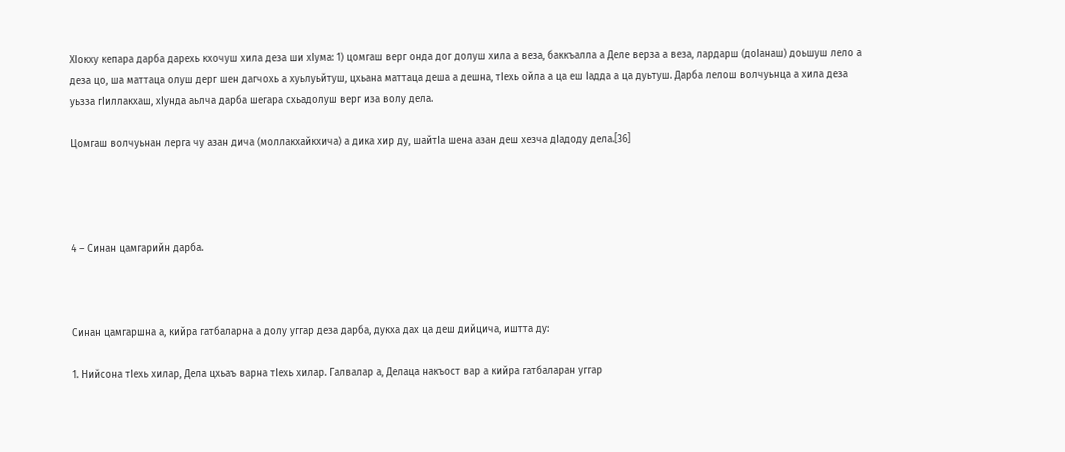ХIокху кепара дарба дарехь кхочуш хила деза ши хIума: 1) цомгаш верг онда дог долуш хила а веза, баккъалла а Деле верза а веза, лардарш (доIанаш) доьшуш лело а деза цо, ша маттаца олуш дерг шен дагчохь а хуьлуьйтуш, цхьана маттаца деша а дешна, тIехь ойла а ца еш Iадда а ца дуьтуш. Дарба лелош волчуьнца а хила деза уьзза гIиллакхаш, хIунда аьлча дарба шегара схьадолуш верг иза волу дела.

Цомгаш волчуьнан лерга чу азан дича (моллакхайкхича) а дика хир ду, шайтIа шена азан деш хезча дIадоду дела.[36]




4 – Синан цамгарийн дарба.



Синан цамгаршна а, кийра гатбаларна а долу уггар деза дарба, дукха дах ца деш дийцича, иштта ду:

1. Нийсона тIехь хилар, Дела цхьаъ варна тIехь хилар. Галвалар а, Делаца накъост вар а кийра гатбаларан уггар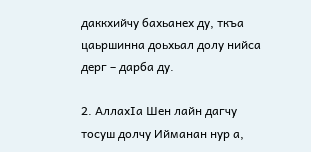даккхийчу бахьанех ду, ткъа цаьршинна доьхьал долу нийса дерг – дарба ду.

2. АллахIа Шен лайн дагчу тосуш долчу Ийманан нур а,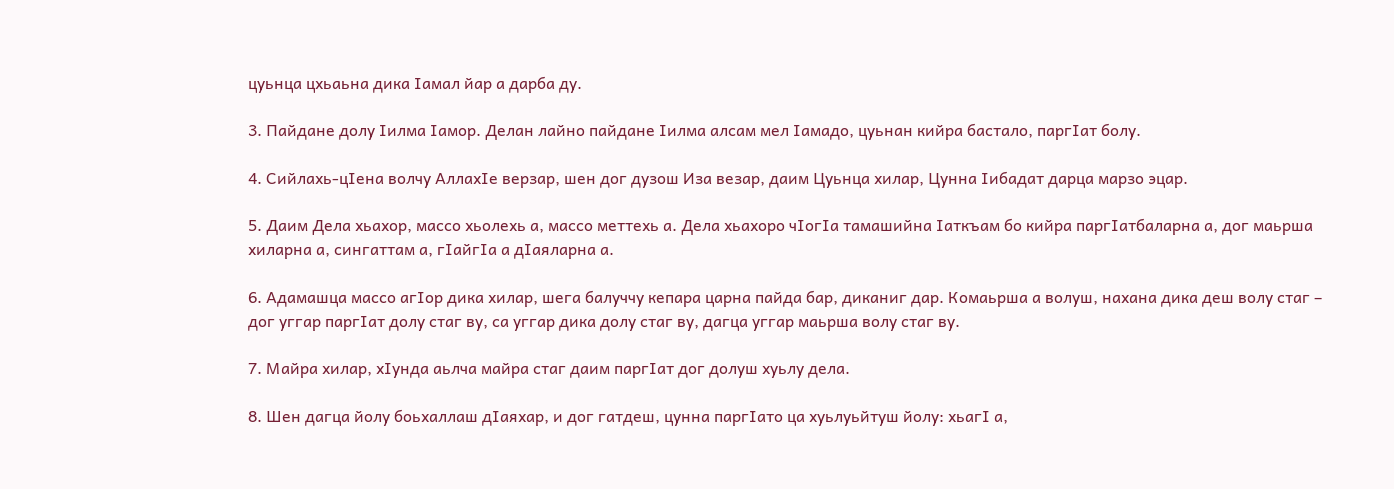цуьнца цхьаьна дика Iамал йар а дарба ду.

3. Пайдане долу Iилма Iамор. Делан лайно пайдане Iилма алсам мел Iамадо, цуьнан кийра бастало, паргIат болу.

4. Сийлахь-цIена волчу АллахIе верзар, шен дог дузош Иза везар, даим Цуьнца хилар, Цунна Iибадат дарца марзо эцар.

5. Даим Дела хьахор, массо хьолехь а, массо меттехь а. Дела хьахоро чIогIа тамашийна Iаткъам бо кийра паргIатбаларна а, дог маьрша хиларна а, сингаттам а, гIайгIа а дIаяларна а.

6. Адамашца массо агIор дика хилар, шега балуччу кепара царна пайда бар, диканиг дар. Комаьрша а волуш, нахана дика деш волу стаг – дог уггар паргIат долу стаг ву, са уггар дика долу стаг ву, дагца уггар маьрша волу стаг ву.

7. Майра хилар, хIунда аьлча майра стаг даим паргIат дог долуш хуьлу дела.

8. Шен дагца йолу боьхаллаш дIаяхар, и дог гатдеш, цунна паргIато ца хуьлуьйтуш йолу: хьагI а,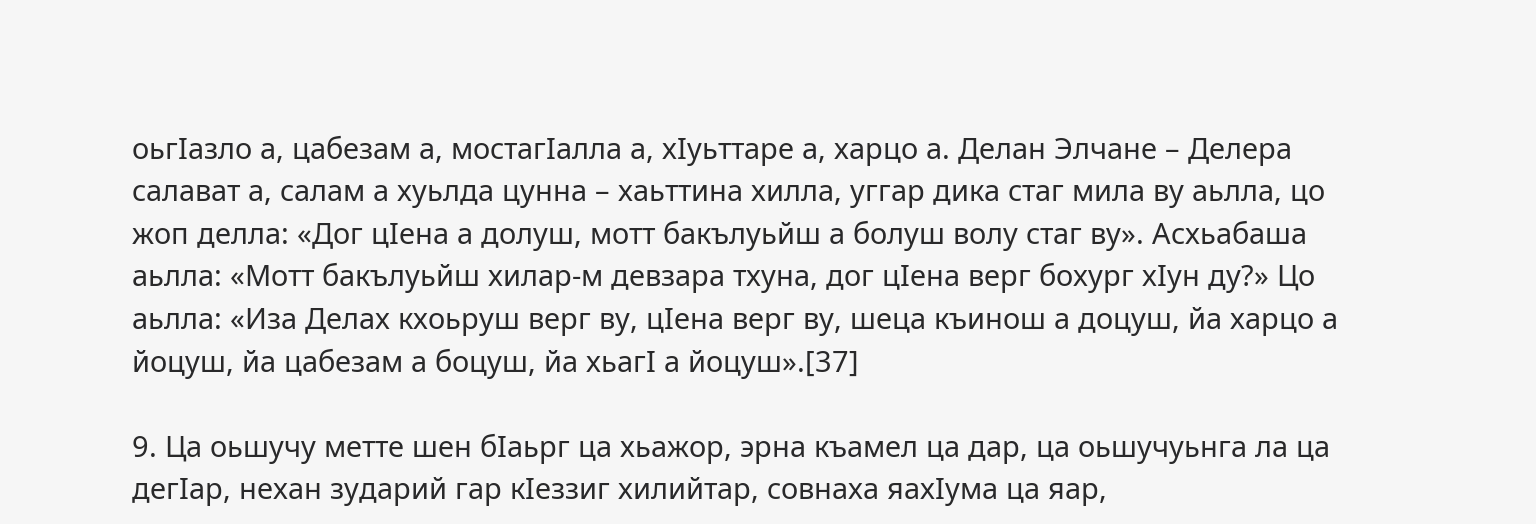оьгIазло а, цабезам а, мостагIалла а, хIуьттаре а, харцо а. Делан Элчане – Делера салават а, салам а хуьлда цунна – хаьттина хилла, уггар дика стаг мила ву аьлла, цо жоп делла: «Дог цIена а долуш, мотт бакълуьйш а болуш волу стаг ву». Асхьабаша аьлла: «Мотт бакълуьйш хилар-м девзара тхуна, дог цIена верг бохург хIун ду?» Цо аьлла: «Иза Делах кхоьруш верг ву, цIена верг ву, шеца къинош а доцуш, йа харцо а йоцуш, йа цабезам а боцуш, йа хьагI а йоцуш».[37]

9. Ца оьшучу метте шен бIаьрг ца хьажор, эрна къамел ца дар, ца оьшучуьнга ла ца дегIар, нехан зударий гар кIеззиг хилийтар, совнаха яахIума ца яар,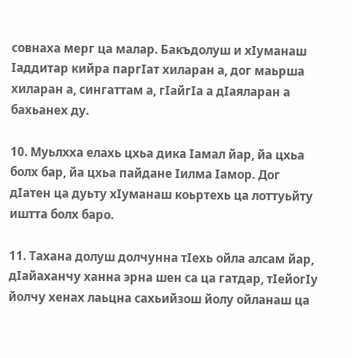совнаха мерг ца малар. Бакъдолуш и хIуманаш Iаддитар кийра паргIат хиларан а, дог маьрша хиларан а, сингаттам а, гIайгIа а дIаяларан а бахьанех ду.

10. Муьлхха елахь цхьа дика Iамал йар, йа цхьа болх бар, йа цхьа пайдане Iилма Iамор. Дог дIатен ца дуьту хIуманаш коьртехь ца лоттуьйту иштта болх баро.

11. Тахана долуш долчунна тIехь ойла алсам йар, дIайаханчу ханна эрна шен са ца гатдар, тIейогIу йолчу хенах лаьцна сахьийзош йолу ойланаш ца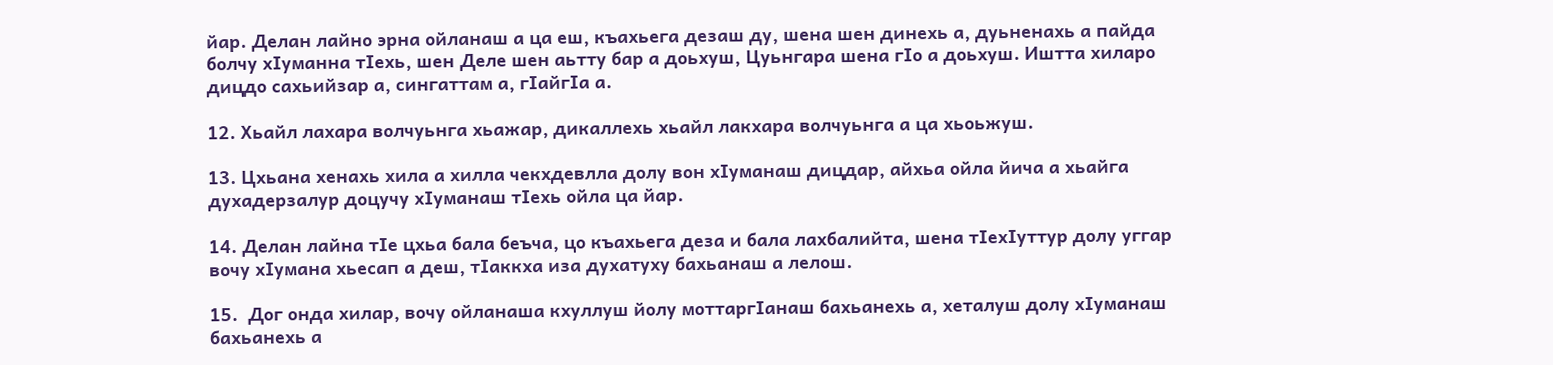йар. Делан лайно эрна ойланаш а ца еш, къахьега дезаш ду, шена шен динехь а, дуьненахь а пайда болчу хIуманна тIехь, шен Деле шен аьтту бар а доьхуш, Цуьнгара шена гIо а доьхуш. Иштта хиларо дицдо сахьийзар а, сингаттам а, гIайгIа а.

12. Хьайл лахара волчуьнга хьажар, дикаллехь хьайл лакхара волчуьнга а ца хьоьжуш.

13. Цхьана хенахь хила а хилла чекхдевлла долу вон хIуманаш дицдар, айхьа ойла йича а хьайга духадерзалур доцучу хIуманаш тIехь ойла ца йар.

14. Делан лайна тIе цхьа бала беъча, цо къахьега деза и бала лахбалийта, шена тIехIуттур долу уггар вочу хIумана хьесап а деш, тIаккха иза духатуху бахьанаш а лелош.

15.  Дог онда хилар, вочу ойланаша кхуллуш йолу моттаргIанаш бахьанехь а, хеталуш долу хIуманаш бахьанехь а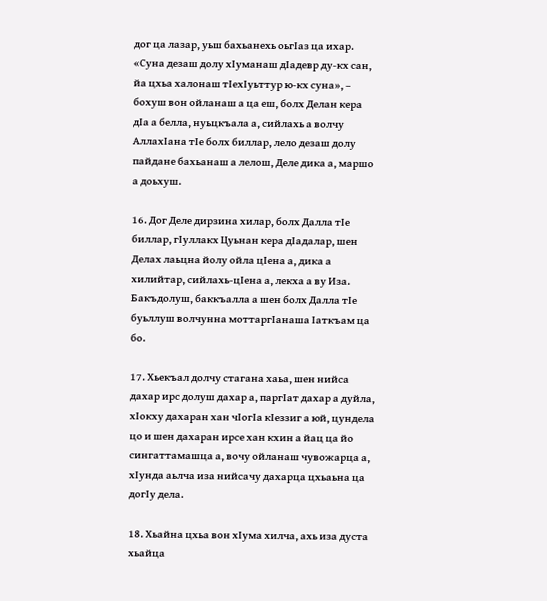дог ца лазар, уьш бахьанехь оьгIаз ца ихар. «Суна дезаш долу хIуманаш дIадевр ду-кх сан, йа цхьа халонаш тIехIуьттур ю-кх суна», – бохуш вон ойланаш а ца еш, болх Делан кера дIа а белла, нуьцкъала а, сийлахь а волчу АллахIана тIе болх биллар, лело дезаш долу пайдане бахьанаш а лелош, Деле дика а, маршо а доьхуш.

16. Дог Деле дирзина хилар, болх Далла тIе биллар, гIуллакх Цуьнан кера дIадалар, шен Делах лаьцна йолу ойла цIена а, дика а хилийтар, сийлахь-цIена а, лекха а ву Иза. Бакъдолуш, баккъалла а шен болх Далла тIе буьллуш волчунна моттаргIанаша Iаткъам ца бо.

17. Хьекъал долчу стагана хаьа, шен нийса дахар ирс долуш дахар а, паргIат дахар а дуйла, хIокху дахаран хан чIогIа кIеззиг а юй, цундела цо и шен дахаран ирсе хан кхин а йац ца йо сингаттамашца а, вочу ойланаш чувожарца а, хIунда аьлча иза нийсачу дахарца цхьаьна ца догIу дела.

18. Хьайна цхьа вон хIума хилча, ахь иза дуста хьайца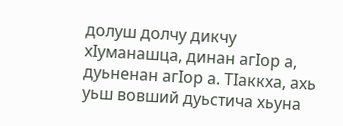долуш долчу дикчу хIуманашца, динан агIор а, дуьненан агIор а. ТIаккха, ахь уьш вовший дуьстича хьуна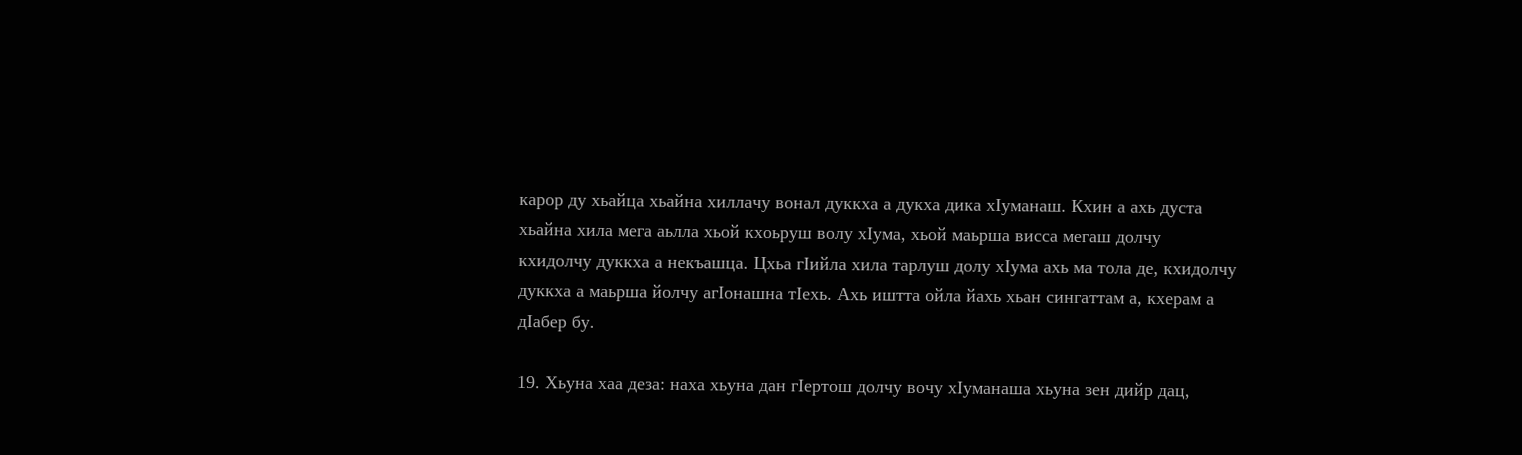карор ду хьайца хьайна хиллачу вонал дуккха а дукха дика хIуманаш. Кхин а ахь дуста хьайна хила мега аьлла хьой кхоьруш волу хIума, хьой маьрша висса мегаш долчу кхидолчу дуккха а некъашца. Цхьа гIийла хила тарлуш долу хIума ахь ма тола де, кхидолчу дуккха а маьрша йолчу агIонашна тIехь. Ахь иштта ойла йахь хьан сингаттам а, кхерам а дIабер бу.

19. Хьуна хаа деза: наха хьуна дан гIертош долчу вочу хIуманаша хьуна зен дийр дац,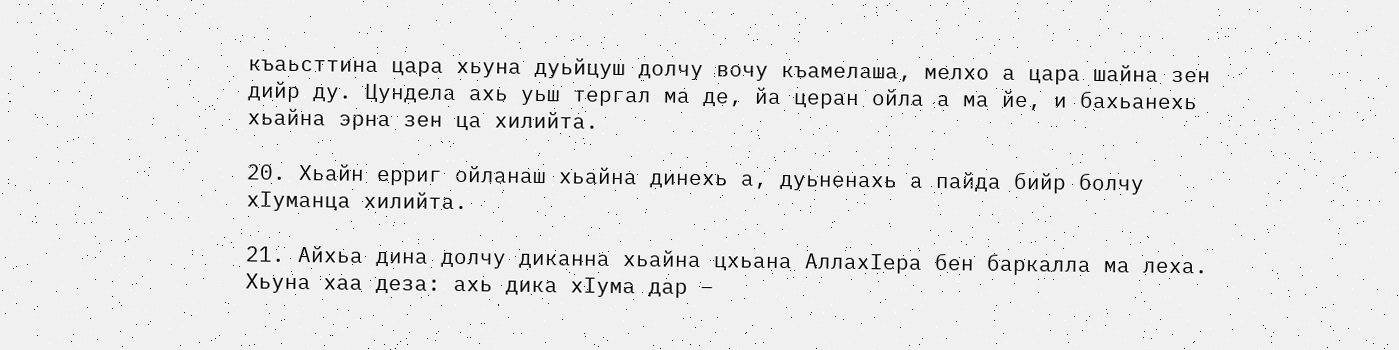къаьсттина цара хьуна дуьйцуш долчу вочу къамелаша, мелхо а цара шайна зен дийр ду. Цундела ахь уьш тергал ма де, йа церан ойла а ма йе, и бахьанехь хьайна эрна зен ца хилийта.

20. Хьайн ерриг ойланаш хьайна динехь а, дуьненахь а пайда бийр болчу хIуманца хилийта.

21. Айхьа дина долчу диканна хьайна цхьана АллахIера бен баркалла ма леха. Хьуна хаа деза: ахь дика хIума дар –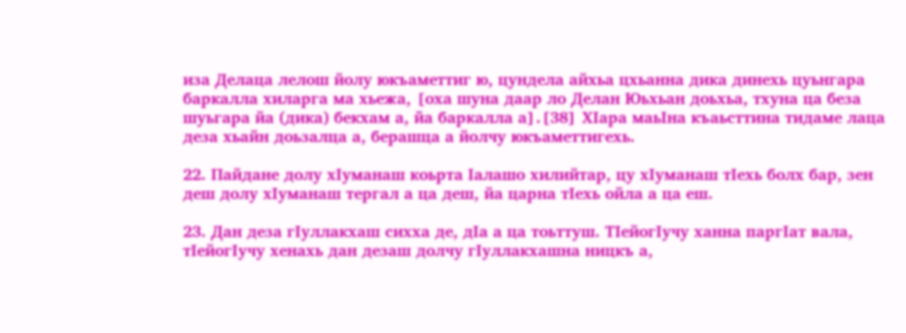иза Делаца лелош йолу юкъаметтиг ю, цундела айхьа цхьанна дика динехь цуьнгара баркалла хиларга ма хьежа, [оха шуна даар ло Делан Юьхьан доьхьа, тхуна ца беза шуьгара йа (дика) бекхам а, йа баркалла а].[38] ХIара маьIна къаьсттина тидаме лаца деза хьайн доьзалца а, берашца а йолчу юкъаметтигехь.

22. Пайдане долу хIуманаш коьрта Iалашо хилийтар, цу хIуманаш тIехь болх бар, зен деш долу хIуманаш тергал а ца деш, йа царна тIехь ойла а ца еш.

23. Дан деза гIуллакхаш сихха де, дIа а ца тоьттуш. ТIейогIучу ханна паргIат вала, тIейогIучу хенахь дан дезаш долчу гIуллакхашна ницкъ а,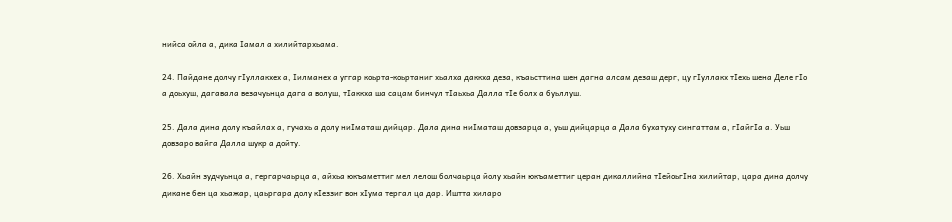нийса ойла а, дика Iамал а хилийтархьама.

24. Пайдане долчу гIуллакхех а, Iилманех а уггар коьрта-коьртаниг хьалха даккха деза, къаьсттина шен дагна алсам дезаш дерг, цу гIуллакх тIехь шена Деле гIо а доьхуш, дагавала везачуьнца дага а волуш, тIаккха ша сацам бинчул тIаьхьа Далла тIе болх а буьллуш.

25. Дала дина долу къайлах а, гучахь а долу ниIматаш дийцар. Дала дина ниIматаш довзарца а, уьш дийцарца а Дала бухатуху сингаттам а, гIайгIа а. Уьш довзаро вайга Далла шукр а дойту.

26. Хьайн зудчуьнца а, гергарчаьрца а, айхьа юкъаметтиг мел лелош болчаьрца йолу хьайн юкъаметтиг церан дикаллийна тIейоьгIна хилийтар, цара дина долчу дикане бен ца хьажар, цаьргара долу кIеззиг вон хIума тергал ца дар. Иштта хиларо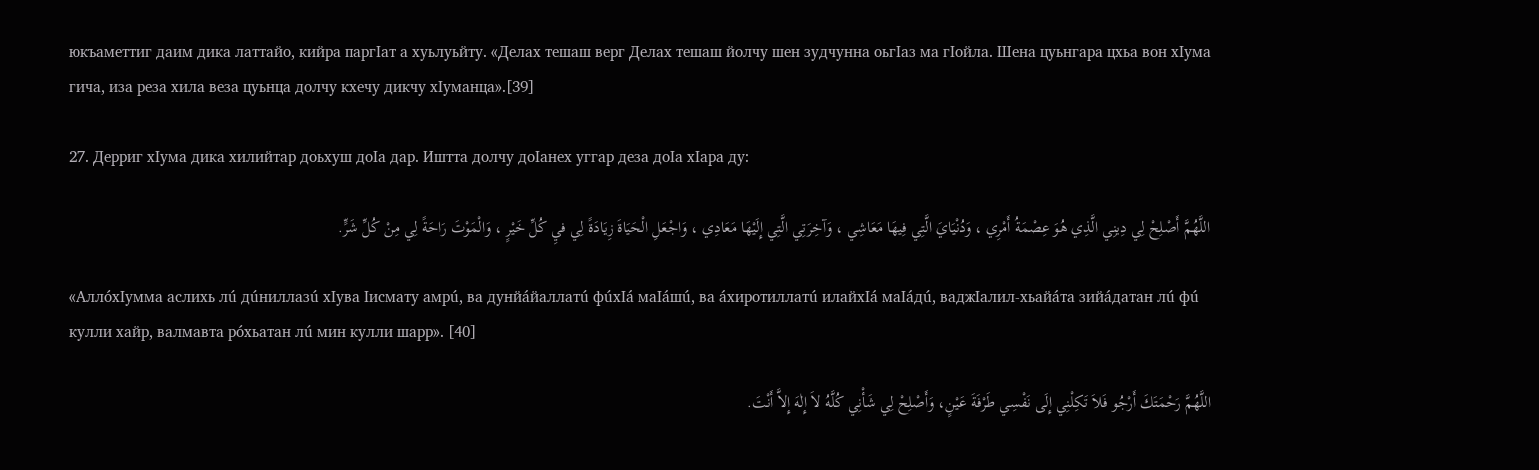юкъаметтиг даим дика латтайо, кийра паргIат а хуьлуьйту. «Делах тешаш верг Делах тешаш йолчу шен зудчунна оьгIаз ма гIойла. Шена цуьнгара цхьа вон хIума гича, иза реза хила веза цуьнца долчу кхечу дикчу хIуманца».[39]

27. Дерриг хIума дика хилийтар доьхуш доIа дар. Иштта долчу доIанех уггар деза доIа хIара ду:

اللَّهُمَّ أَصْلِحْ لِي دِينِي الَّذِي هُوَ عِصْمَةُ أَمْرِي ، وَدُنْيَايَ الَّتِي فِيهَا مَعَاشِي ، وَآخِرَتِي الَّتِي إِلَيْهَا مَعَادِي ، وَاجْعَلِ الْحَيَاةَ زِيَادَةً لِي فيِ كُلِّ خَيْرٍ ، وَالْمَوْتَ رَاحَةً لِي مِنْ كُلِّ شَرٍّ.

«АллóхIумма аслихь лú дúниллазú хIува Iисмату амрú, ва дунйáйаллатú фúхIá маIáшú, ва áхиротиллатú илайхIá маIáдú, ваджIалил-хьайáта зийáдатан лú фú кулли хайр, валмавта рóхьатан лú мин кулли шарр». [40]

اللَّهُمَّ رَحْمَتَكَ أَرْجُو فَلاَ تَكِلْنِي إِلَى نَفْسِي طَرْفَةَ عَيْنٍ، وَأَصْلِحْ لِي شَأْنِي كُلَّهُ لاَ إِلٰهَ إِلاَّ أَنْتَ.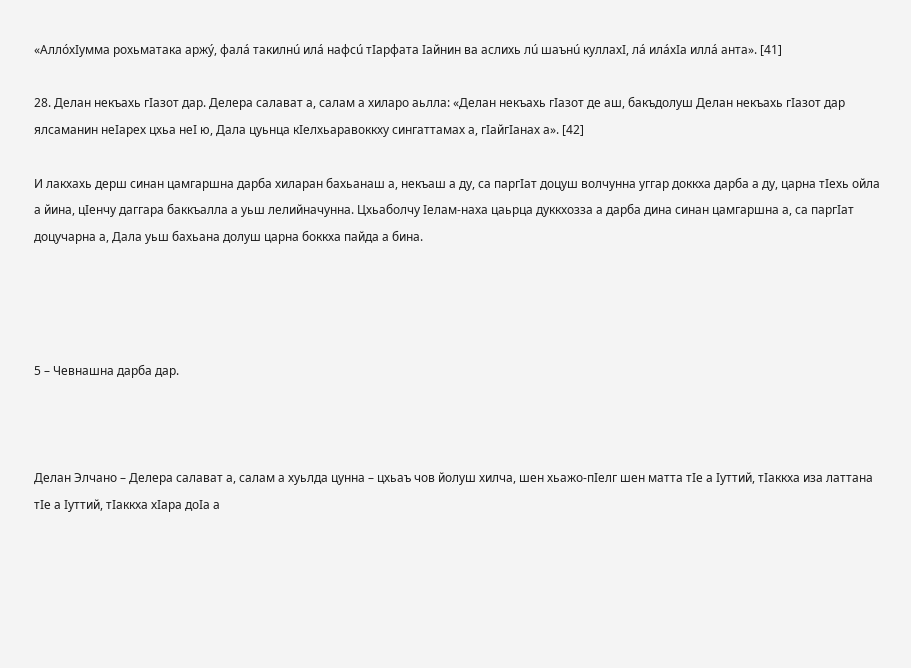«АллóхIумма рохьматака аржý, фалá такилнú илá нафсú тIарфата Iайнин ва аслихь лú шаънú куллахI, лá илáхIа иллá анта». [41]

28. Делан некъахь гIазот дар. Делера салават а, салам а хиларо аьлла: «Делан некъахь гIазот де аш, бакъдолуш Делан некъахь гIазот дар ялсаманин неIарех цхьа неI ю, Дала цуьнца кIелхьаравоккху сингаттамах а, гIайгIанах а». [42]

И лакхахь дерш синан цамгаршна дарба хиларан бахьанаш а, некъаш а ду, са паргIат доцуш волчунна уггар доккха дарба а ду, царна тIехь ойла а йина, цIенчу даггара баккъалла а уьш лелийначунна. Цхьаболчу Iелам-наха цаьрца дуккхозза а дарба дина синан цамгаршна а, са паргIат доцучарна а, Дала уьш бахьана долуш царна боккха пайда а бина.




5 – Чевнашна дарба дар.



Делан Элчано – Делера салават а, салам а хуьлда цунна – цхьаъ чов йолуш хилча, шен хьажо-пIелг шен матта тIе а Iуттий, тIаккха иза латтана тIе а Iуттий, тIаккха хIара доIа а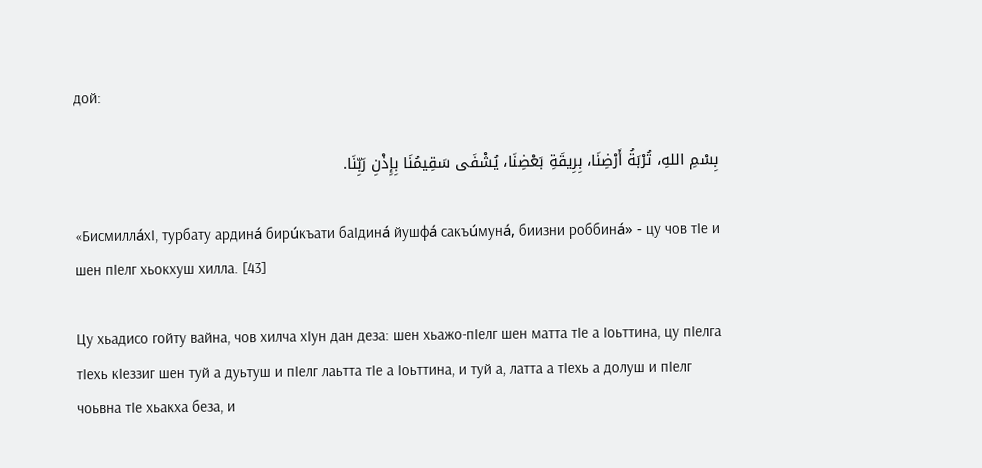дой:

بِسْمِ اللهِ، تُرْبَةُ أَرْضِنَا، بِرِيقَةِ بَعْضِنَا، يُشْفَى سَقِيمُنَا بِإِذْنِ رَبِّنَا.

«БисмиллáхI, турбату ардинá бирúкъати баIдинá йушфá сакъúмунá, биизни роббинá» - цу чов тIе и шен пIелг хьокхуш хилла. [43]

Цу хьадисо гойту вайна, чов хилча хIун дан деза: шен хьажо-пIелг шен матта тIе а Iоьттина, цу пIелга тIехь кIеззиг шен туй а дуьтуш и пIелг лаьтта тIе а Iоьттина, и туй а, латта а тIехь а долуш и пIелг чоьвна тIе хьакха беза, и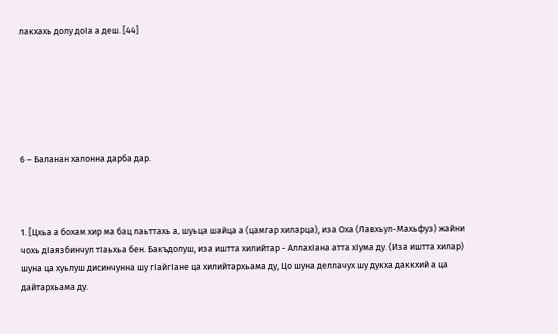лакхахь долу доIа а деш. [44]






6 – Баланан халонна дарба дар.



1. [Цхьа а бохам хир ма бац лаьттахь а‚ шуьца шайца а (цамгар хиларца), иза Оха (Лавхьул-Махьфуз) жайни чохь дIаязбинчул тIаьхьа бен. Бакъдолуш, иза иштта хилийтар - АллахIана атта хIума ду. (Иза иштта хилар) шуна ца хуьлуш дисинчунна шу гIайгIане ца хилийтархьама ду, Цо шуна деллачух шу дукха даккхий а ца дайтархьама ду.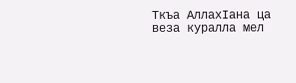Ткъа АллахIана ца веза куралла мел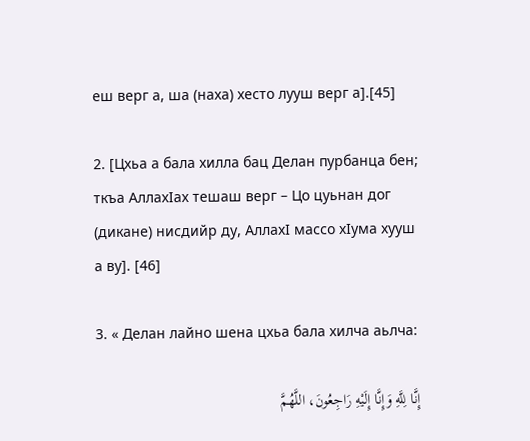еш верг а, ша (наха) хесто лууш верг а].[45]

2. [Цхьа а бала хилла бац Делан пурбанца бен; ткъа АллахIах тешаш верг – Цо цуьнан дог (дикане) нисдийр ду, АллахI массо хIума хууш а ву]. [46]

3. « Делан лайно шена цхьа бала хилча аьлча:

إِنَّا لِلَّهِ وَإِنَّا إِلَيْهِ رَاجِعُونَ، اللَّهُمَّ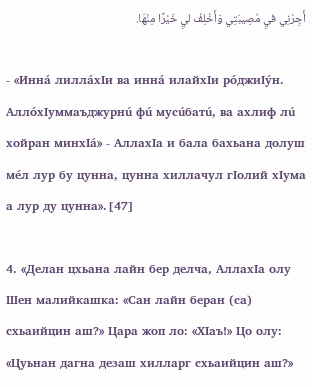أَجِرْنِي فيِ مُصِيبَتِي وَأَخْلِفْ ليِ خَيْرًا مِنْهَا.

- «Иннá лиллáхIи ва иннá илайхIи рóджиIýн. АллóхIуммаъджурнú фú мусúбатú, ва ахлиф лú хойран минхIá» - АллахIа и бала бахьана долуш ме́л лур бу цунна, цунна хиллачул гIолий хIума а лур ду цунна».[47]

4. «Делан цхьана лайн бер делча, АллахIа олу Шен малийкашка: «Сан лайн беран (са) схьаийцин аш?» Цара жоп ло: «ХIаъ!» Цо олу: «Цуьнан дагна дезаш хилларг схьаийцин аш?»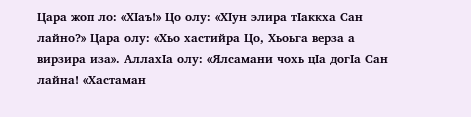Цара жоп ло: «ХIаъ!» Цо олу: «ХIун элира тIаккха Сан лайно?» Цара олу: «Хьо хастийра Цо, Хьоьга верза а вирзира иза». АллахIа олу: «Ялсамани чохь цIа догIа Сан лайна! «Хастаман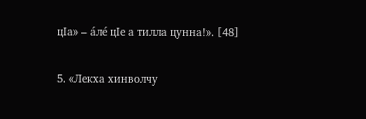цIа» – а́ле́ цIе а тилла цунна!». [48]

5. «Лекха хинволчу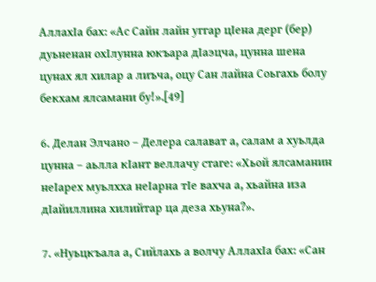АллахIа бах: «Ас Сайн лайн уггар цIена дерг (бер) дуьненан охIлунна юкъара дIаэцча, цунна шена цунах ял хилар а лиъча, оцу Сан лайна Соьгахь болу бекхам ялсамани бу!».[49]

6. Делан Элчано – Делера салават а, салам а хуьлда цунна – аьлла кIант веллачу стаге: «Хьой ялсаманин неIарех муьлхха неIарна тIе вахча а, хьайна иза дIайиллина хилийтар ца деза хьуна?».

7. «Нуьцкъала а, Сийлахь а волчу АллахIа бах: «Сан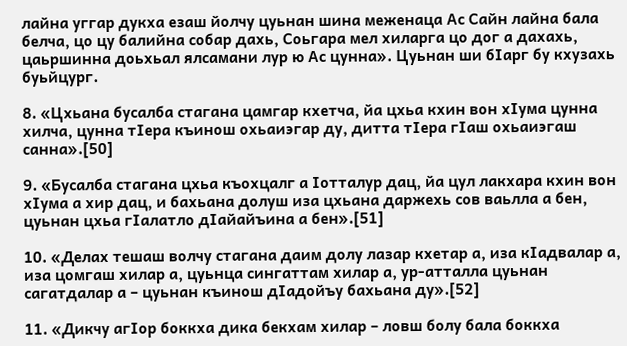лайна уггар дукха езаш йолчу цуьнан шина меженаца Ас Сайн лайна бала белча, цо цу балийна собар дахь, Соьгара мел хиларга цо дог а дахахь, цаьршинна доьхьал ялсамани лур ю Ас цунна». Цуьнан ши бIарг бу кхузахь буьйцург.

8. «Цхьана бусалба стагана цамгар кхетча, йа цхьа кхин вон хIума цунна хилча, цунна тIера къинош охьаиэгар ду, дитта тIера гIаш охьаиэгаш санна».[50]

9. «Бусалба стагана цхьа къохцалг а Iотталур дац, йа цул лакхара кхин вон хIума а хир дац, и бахьана долуш иза цхьана даржехь сов ваьлла а бен, цуьнан цхьа гIалатло дIайайъина а бен».[51]

10. «Делах тешаш волчу стагана даим долу лазар кхетар а, иза кIадвалар а, иза цомгаш хилар а, цуьнца сингаттам хилар а, ур-атталла цуьнан сагатдалар а – цуьнан къинош дIадойъу бахьана ду».[52]

11. «Дикчу агIор боккха дика бекхам хилар – ловш болу бала боккха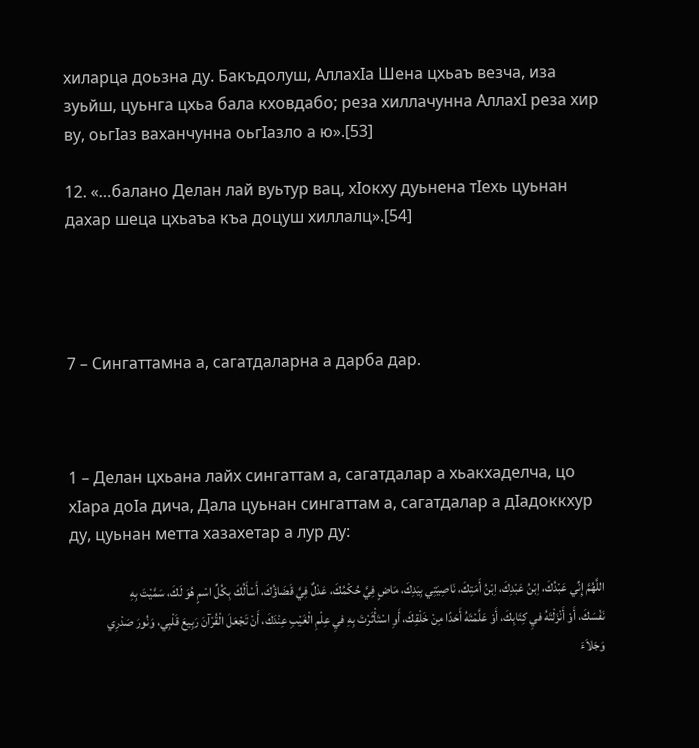хиларца доьзна ду. Бакъдолуш, АллахIа Шена цхьаъ везча, иза зуьйш, цуьнга цхьа бала кховдабо; реза хиллачунна АллахI реза хир ву, оьгIаз ваханчунна оьгIазло а ю».[53]

12. «…балано Делан лай вуьтур вац, хIокху дуьнена тIехь цуьнан дахар шеца цхьаъа къа доцуш хиллалц».[54]




7 – Сингаттамна а, сагатдаларна а дарба дар.



1 – Делан цхьана лайх сингаттам а, сагатдалар а хьакхаделча, цо хIара доIа дича, Дала цуьнан сингаттам а, сагатдалар а дIадоккхур ду, цуьнан метта хазахетар а лур ду:

اللَّهُمَّ إِنِّي عَبْدُكَ، اِبْنُ عَبْدِكَ، اِبْنُ أَمَتِكَ، نَاصِيَتِي بِيَدِكَ، مَاضٍ فِيَّ حُكْمُكَ، عَدْلٌ فِيَّ قَضَاؤُكَ، أَسْأَلُكَ بِكُلِّ اسْمٍ هُوَ لَكَ، سَمَّيْتَ بِهِ نَفْسَكَ، أَوْ أَنْزَلْتَهُ فيِ كِتَابِكَ، أَوْ عَلَّمْتَهُ أَحَدًا مِنْ خَلْقِكَ، أَوِ اسْتَأْثَرْتَ بِهِ فيِ عِلْمِ الْغَيْبِ عِنْدَكَ، أَنْ تَجْعَلَ الْقُرْآنَ رَبِيعَ قَلْبِي، وَنُورَ صَدْرِي وَجَلاَءَ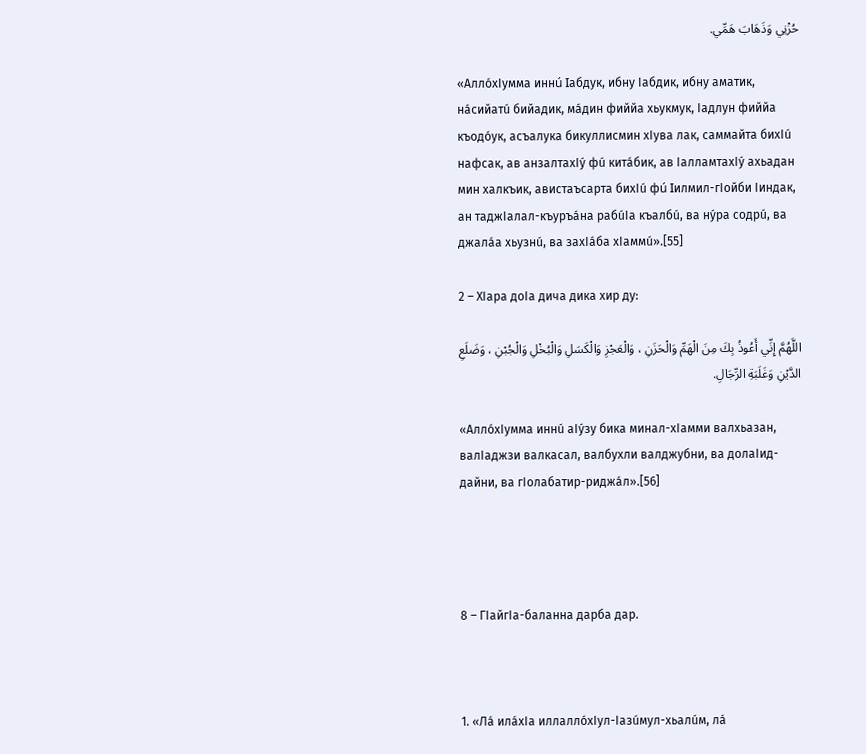حُزْنِي وَذَهَابَ هَمِّي.

«АллóхIумма иннú Iабдук, ибну Iабдик, ибну аматик, нáсийатú бийадик, мáдин фиййа хьукмук, Iадлун фиййа къодóук, асъалука бикуллисмин хIува лак, саммайта бихIú нафсак, ав анзалтахIý фú китáбик, ав IалламтахIý ахьадан мин халкъик, авистаъсарта бихIú фú Iилмил-гIойби Iиндак, ан таджIалал-къуръáна рабúIа къалбú, ва нýра содрú, ва джалáа хьузнú, ва захIáба хIаммú».[55]

2 – ХIара доIа дича дика хир ду:

اللَّهُمَّ إِنِّي أَعُوذُ بِكَ مِنَ الْهَمِّ وَالْحَزَنِ ، وَالْعَجْزِ وَالْكَسَلِ وَالْبُخْلِ وَالْجُبْنِ ، وَضَلَعِ الدَّيْنِ وَغَلَبَةِ الرِّجَالِ.

«АллóхIумма иннú аIýзу бика минал-хIамми валхьазан, валIаджзи валкасал, валбухли валджубни, ва долаIид-дайни, ва гIолабатир-риджáл».[56]




8 – ГIайгIа-баланна дарба дар.



1. «Лá илáхIа иллаллóхIул-Iазúмул-хьалúм, лá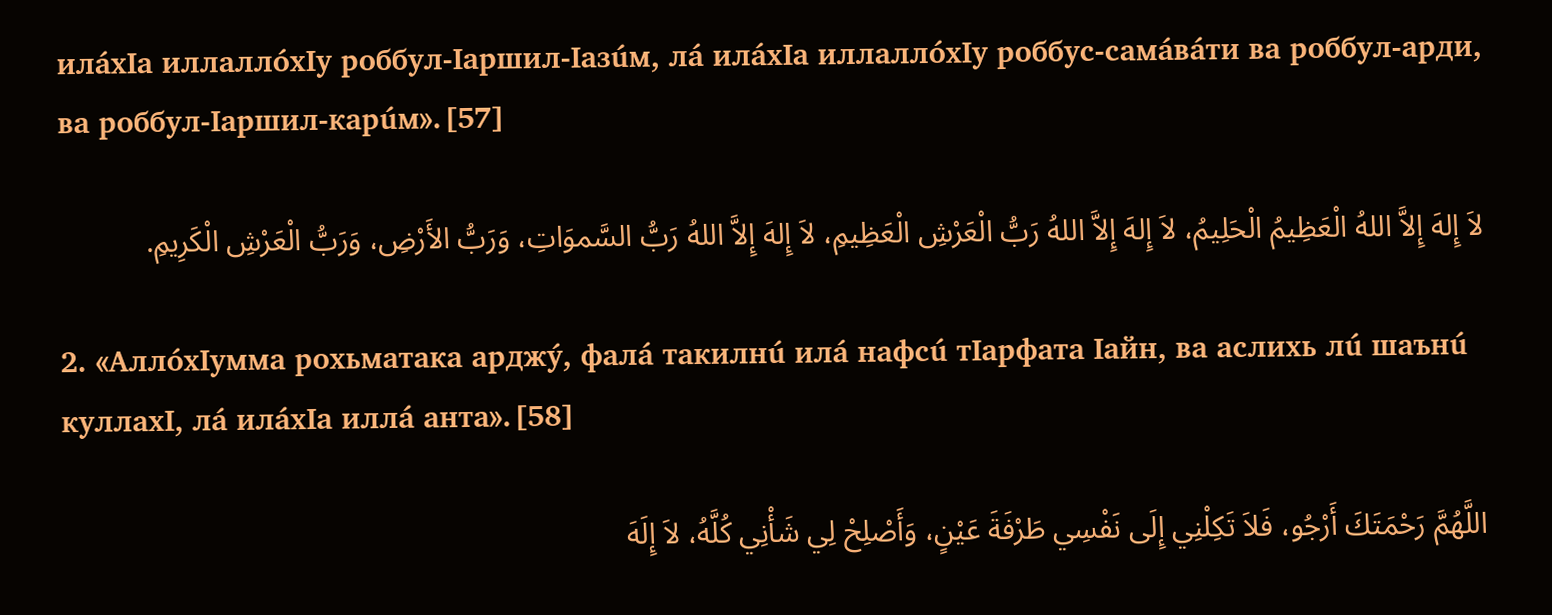илáхIа иллаллóхIу роббул-Iаршил-Iазúм, лá илáхIа иллаллóхIу роббус-самáвáти ва роббул-арди, ва роббул-Iаршил-карúм».[57]

لاَ إِلهَ إِلاَّ اللهُ الْعَظِيمُ الْحَلِيمُ، لاَ إِلهَ إِلاَّ اللهُ رَبُّ الْعَرْشِ الْعَظِيمِ، لاَ إِلهَ إِلاَّ اللهُ رَبُّ السَّموَاتِ، وَرَبُّ الأَرْضِ، وَرَبُّ الْعَرْشِ الْكَرِيمِ.

2. «АллóхIумма рохьматака арджý, фалá такилнú илá нафсú тIарфата Iайн, ва аслихь лú шаънú куллахI, лá илáхIа иллá анта».[58]

اللَّهُمَّ رَحْمَتَكَ أَرْجُو، فَلاَ تَكِلْنِي إِلَى نَفْسِي طَرْفَةَ عَيْنٍ، وَأَصْلِحْ لِي شَأْنِي كُلَّهُ، لاَ إِلَهَ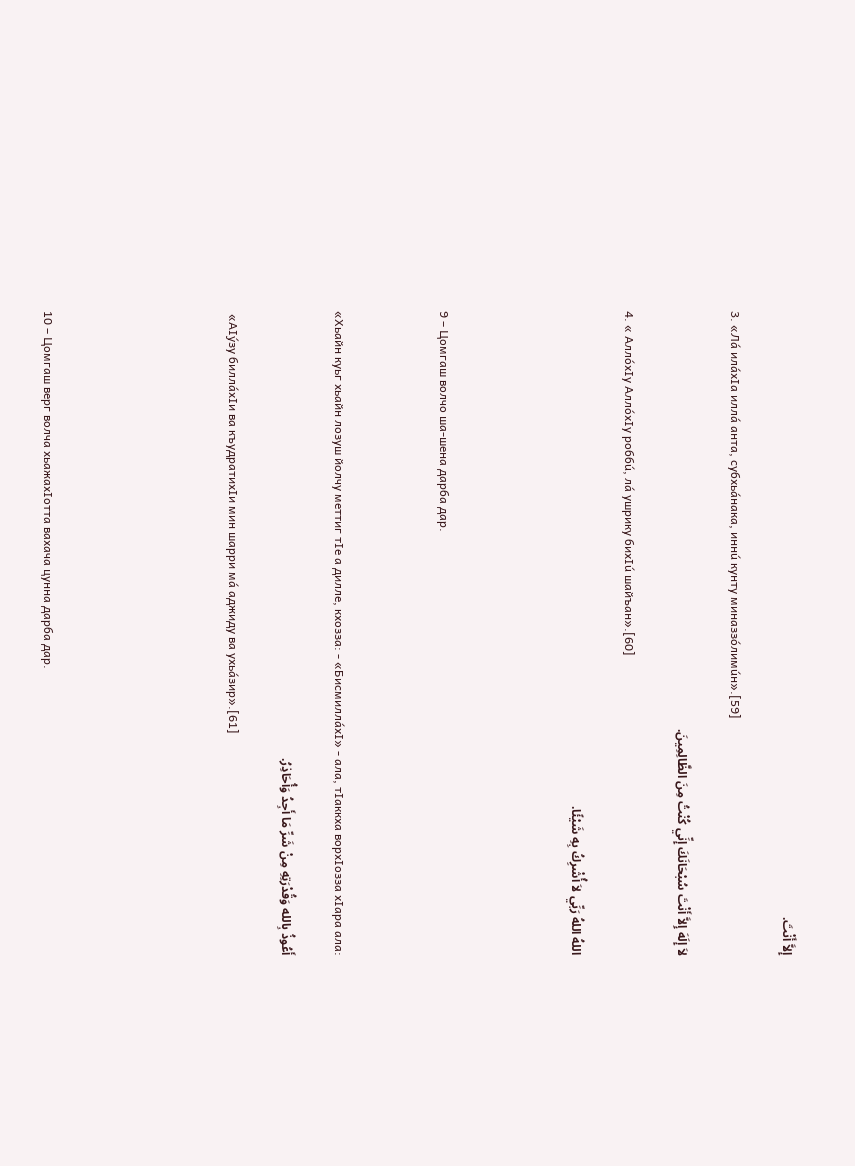إِلاَّ أَنْتَ.

3. «Лá илáхIа иллá анта, субхьáнака, иннú кунту миназзóлимúн».[59]

لاَ إِلَهَ إِلاَّ أَنْتَ سُبْحَانَكَ إِنِّي كُنْتُ مِنَ الظَّالِمِينَ.

4. « АллóхIу АллóхIу роббú, лá ушрику бихIú шайъан».[60]

اللهُ اللهُ رَبِّي لاَ أُشْرِكُ بِهِ شَيْئًا.




9 – Цомгаш волчо ша-шена дарба дар.



«Хьайн куьг хьайн лозуш йолчу меттиг тIе а дилле, кхозза: - «БисмиллáхI» - ала, тIаккха ворхIозза хIара ала:

أَعُوذُ بِالله وَقُدْرَتِهِ مِنْ شَرِّ مَا أَجِدُ وَأُحَاذِرُ.

 «АIýзу биллáхIи ва къудратихIи мин шарри мá аджиду ва ухьáзир».[61]






10 – Цомгаш верг волча хьажахIотта вахача цунна дарба дар.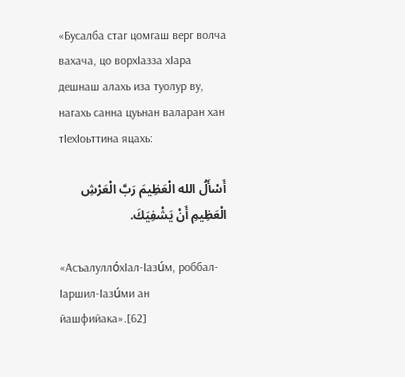«Бусалба стаг цомгаш верг волча вахача, цо ворхIазза хIара дешнаш алахь иза туолур ву, нагахь санна цуьнан валаран хан тIехIоьттина яцахь:

أَسْأَلُ الله الْعَظِيمَ رَبَّ الْعَرْشِ الْعَظِيمِ أَنْ يَشْفِيَكَ.

«АсъалуллóхIал-Iазúм, роббал-Iаршил-Iазúми ан йашфийака».[62]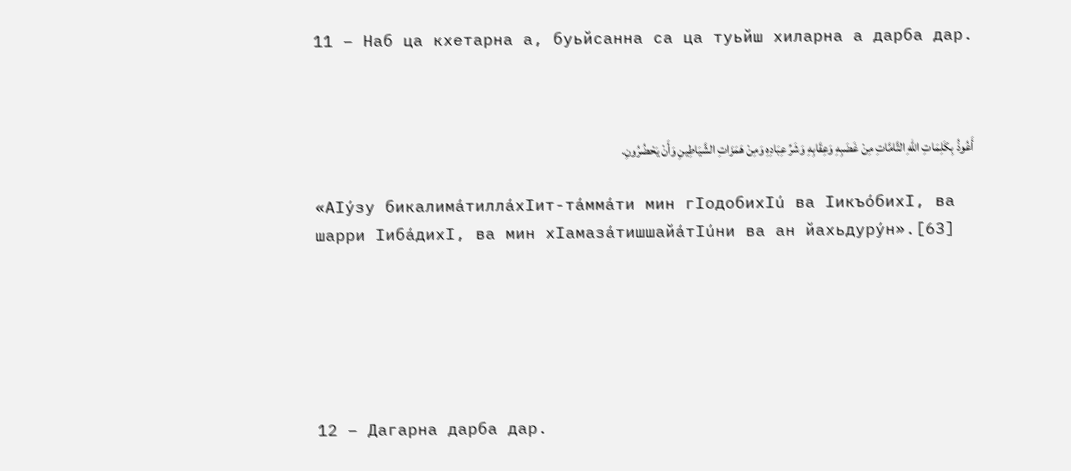11 – Наб ца кхетарна а, буьйсанна са ца туьйш хиларна а дарба дар.



أَعُوذُ بِكَلِمَاتِ اللهِ التَّامَّاتِ مِنْ غَضَبِهِ وَعِقَابِهِ وَشَرِّ عِبَادِهِ وَمِنْ هَمَزَاتِ الشَّيَاطِينِ وَأَنْ يَحْضُرُونِ.

«АIýзу бикалимáтиллáхIит-тáммáти мин гIодобихIú ва IикъóбихI, ва шарри IибáдихI, ва мин хIамазáтишшайáтIúни ва ан йахьдурýн».[63]






12 – Дагарна дарба дар.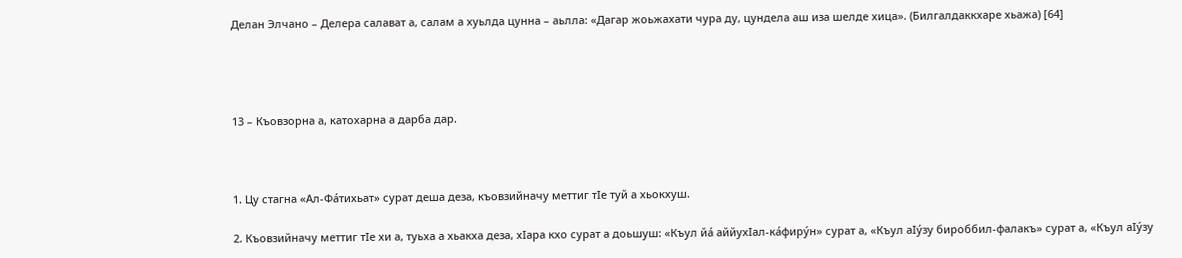Делан Элчано – Делера салават а, салам а хуьлда цунна – аьлла: «Дагар жоьжахати чура ду, цундела аш иза шелде хица». (Билгалдаккхаре хьажа) [64]




13 – Къовзорна а, катохарна а дарба дар.



1. Цу стагна «Ал-Фáтихьат» сурат деша деза, къовзийначу меттиг тIе туй а хьокхуш.

2. Къовзийначу меттиг тIе хи а, туьха а хьакха деза, хIара кхо сурат а доьшуш: «Къул йá аййухIал-кáфирýн» сурат а, «Къул аIýзу бироббил-фалакъ» сурат а, «Къул аIýзу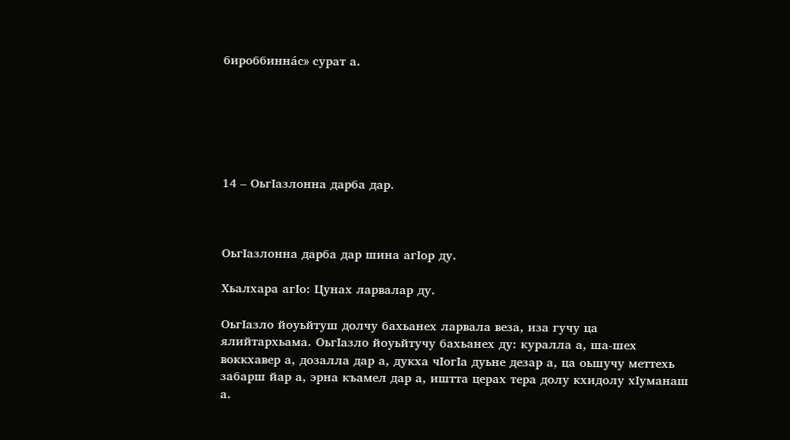бироббинна́с» сурат а.






14 – ОьгIазлонна дарба дар.



ОьгIазлонна дарба дар шина агIор ду.

Хьалхара агIо: Цунах ларвалар ду.

ОьгIазло йоуьйтуш долчу бахьанех ларвала веза, иза гучу ца ялийтархьама. ОьгIазло йоуьйтучу бахьанех ду: куралла а, ша-шех воккхавер а, дозалла дар а, дукха чIогIа дуьне дезар а, ца оьшучу меттехь забарш йар а, эрна къамел дар а, иштта церах тера долу кхидолу хIуманаш а.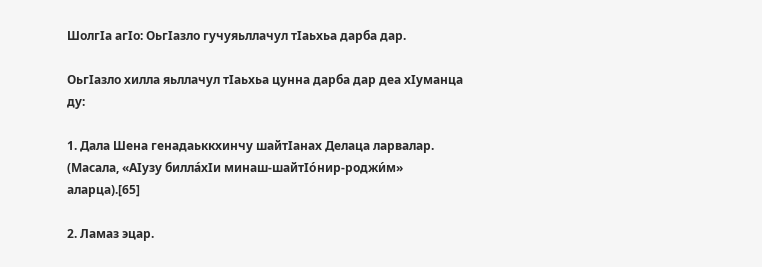ШолгIа агIо: ОьгIазло гучуяьллачул тIаьхьа дарба дар.

ОьгIазло хилла яьллачул тIаьхьа цунна дарба дар деа хIуманца ду:

1. Дала Шена генадаьккхинчу шайтIанах Делаца ларвалар. (Масала, «АIузу билла́хIи минаш-шайтIо́нир-роджи́м» аларца).[65]

2. Ламаз эцар.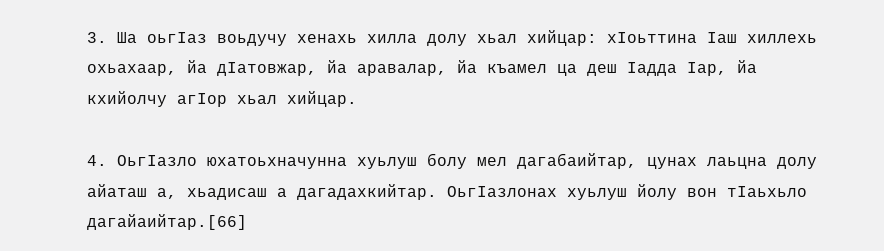3. Ша оьгIаз воьдучу хенахь хилла долу хьал хийцар: хIоьттина Iаш хиллехь охьахаар, йа дIатовжар, йа аравалар, йа къамел ца деш Iадда Iар, йа кхийолчу агIор хьал хийцар.

4. ОьгIазло юхатоьхначунна хуьлуш болу мел дагабаийтар, цунах лаьцна долу айаташ а, хьадисаш а дагадахкийтар. ОьгIазлонах хуьлуш йолу вон тIаьхьло дагайаийтар.[66]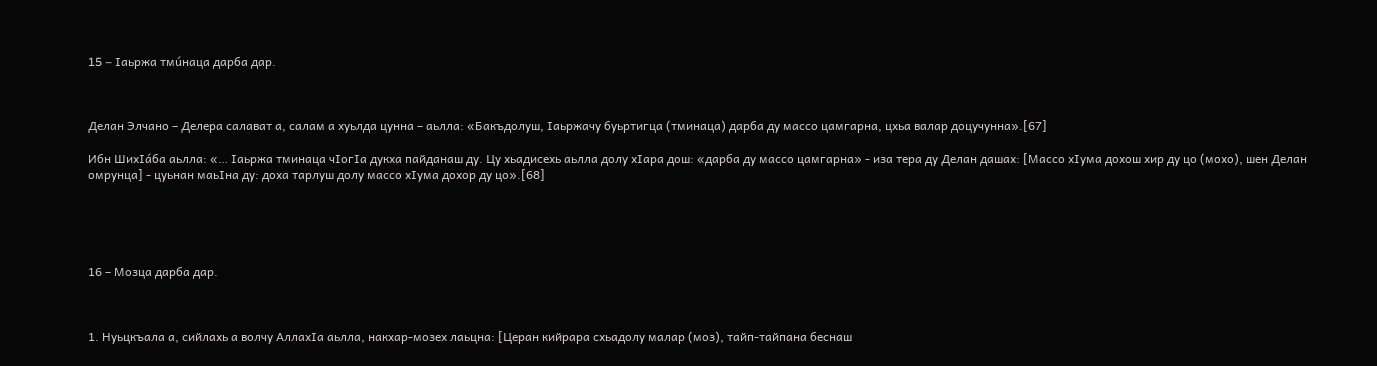15 – Iаьржа тмúнаца дарба дар.



Делан Элчано – Делера салават а, салам а хуьлда цунна – аьлла: «Бакъдолуш, Iаьржачу буьртигца (тминаца) дарба ду массо цамгарна, цхьа валар доцучунна».[67]

Ибн ШихIáба аьлла: «… Iаьржа тминаца чIогIа дукха пайданаш ду. Цу хьадисехь аьлла долу хIара дош: «дарба ду массо цамгарна» - иза тера ду Делан дашах: [Массо хIума дохош хир ду цо (мохо), шен Делан омрунца] - цуьнан маьIна ду: доха тарлуш долу массо хIума дохор ду цо».[68]





16 – Мозца дарба дар.



1. Нуьцкъала а, сийлахь а волчу АллахIа аьлла, накхар-мозех лаьцна: [Церан кийрара схьадолу малар (моз), тайп-тайпана беснаш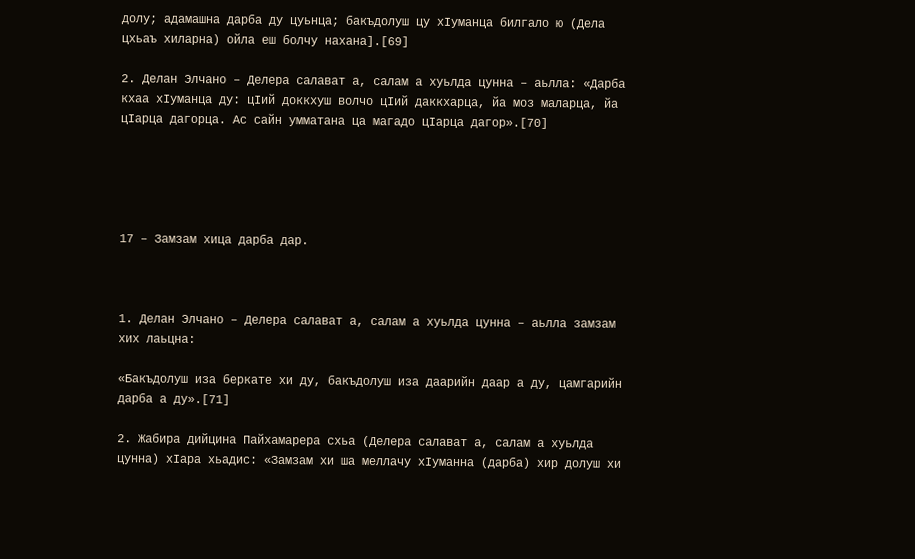долу; адамашна дарба ду цуьнца; бакъдолуш цу хIуманца билгало ю (Дела цхьаъ хиларна) ойла еш болчу нахана].[69]

2. Делан Элчано – Делера салават а, салам а хуьлда цунна – аьлла: «Дарба кхаа хIуманца ду: цIий доккхуш волчо цIий даккхарца, йа моз маларца, йа цIарца дагорца. Ас сайн умматана ца магадо цIарца дагор».[70]





17 – Замзам хица дарба дар.



1. Делан Элчано – Делера салават а, салам а хуьлда цунна – аьлла замзам хих лаьцна:

«Бакъдолуш иза беркате хи ду, бакъдолуш иза даарийн даар а ду, цамгарийн дарба а ду».[71]

2. Жабира дийцина Пайхамарера схьа (Делера салават а, салам а хуьлда цунна) хIара хьадис: «Замзам хи ша меллачу хIуманна (дарба) хир долуш хи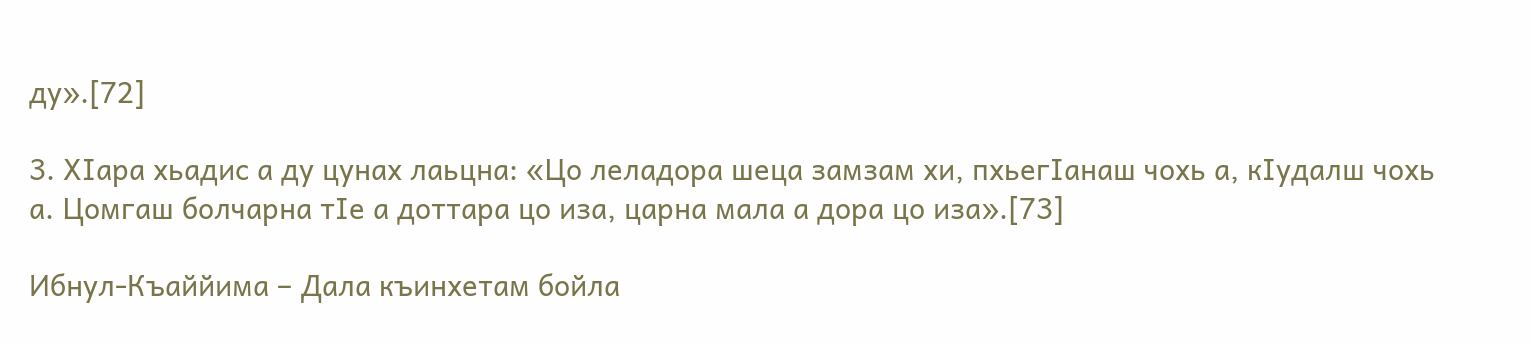ду».[72]

3. ХIара хьадис а ду цунах лаьцна: «Цо леладора шеца замзам хи, пхьегIанаш чохь а, кIудалш чохь а. Цомгаш болчарна тIе а доттара цо иза, царна мала а дора цо иза».[73]

Ибнул-Къаййима – Дала къинхетам бойла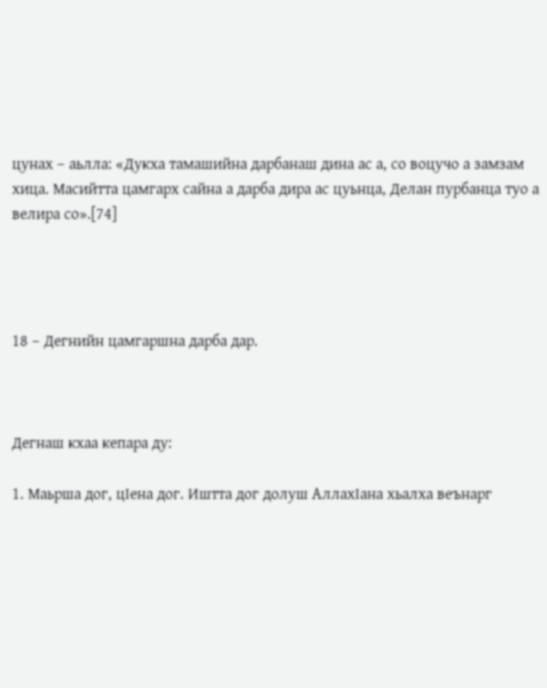цунах – аьлла: «Дукха тамашийна дарбанаш дина ас а, со воцучо а замзам хица. Масийтта цамгарх сайна а дарба дира ас цуьнца, Делан пурбанца туо а велира со».[74]




18 – Дегнийн цамгаршна дарба дар.



Дегнаш кхаа кепара ду:

1. Маьрша дог, цIена дог. Иштта дог долуш АллахIана хьалха веънарг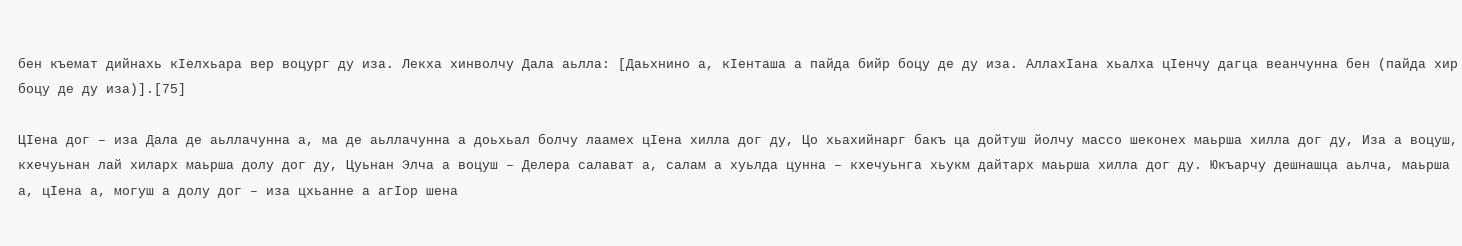бен къемат дийнахь кIелхьара вер воцург ду иза. Лекха хинволчу Дала аьлла: [Даьхнино а, кIенташа а пайда бийр боцу де ду иза. АллахIана хьалха цIенчу дагца веанчунна бен (пайда хир боцу де ду иза)].[75]

ЦIена дог – иза Дала де аьллачунна а, ма де аьллачунна а доьхьал болчу лаамех цIена хилла дог ду, Цо хьахийнарг бакъ ца дойтуш йолчу массо шеконех маьрша хилла дог ду, Иза а воцуш, кхечуьнан лай хиларх маьрша долу дог ду, Цуьнан Элча а воцуш – Делера салават а, салам а хуьлда цунна – кхечуьнга хьукм дайтарх маьрша хилла дог ду. Юкъарчу дешнашца аьлча, маьрша а, цIена а, могуш а долу дог – иза цхьанне а агIор шена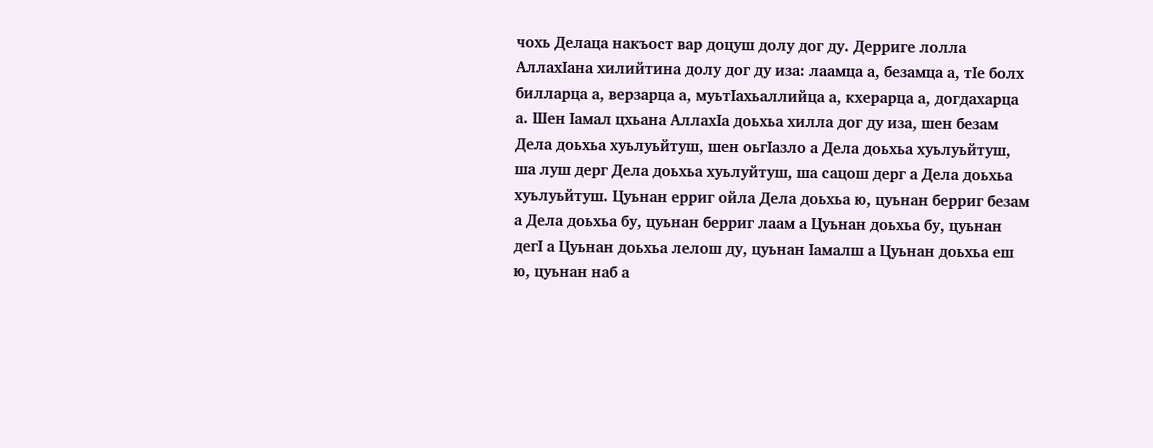чохь Делаца накъост вар доцуш долу дог ду. Дерриге лолла АллахIана хилийтина долу дог ду иза: лаамца а, безамца а, тIе болх билларца а, верзарца а, муьтIахьаллийца а, кхерарца а, догдахарца а. Шен Iамал цхьана АллахIа доьхьа хилла дог ду иза, шен безам Дела доьхьа хуьлуьйтуш, шен оьгIазло а Дела доьхьа хуьлуьйтуш, ша луш дерг Дела доьхьа хуьлуйтуш, ша сацош дерг а Дела доьхьа хуьлуьйтуш. Цуьнан ерриг ойла Дела доьхьа ю, цуьнан берриг безам а Дела доьхьа бу, цуьнан берриг лаам а Цуьнан доьхьа бу, цуьнан дегI а Цуьнан доьхьа лелош ду, цуьнан Iамалш а Цуьнан доьхьа еш ю, цуьнан наб а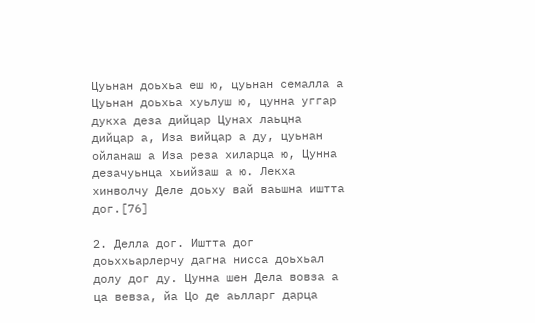Цуьнан доьхьа еш ю, цуьнан семалла а Цуьнан доьхьа хуьлуш ю, цунна уггар дукха деза дийцар Цунах лаьцна дийцар а, Иза вийцар а ду, цуьнан ойланаш а Иза реза хиларца ю, Цунна дезачуьнца хьийзаш а ю. Лекха хинволчу Деле доьху вай ваьшна иштта дог.[76]

2. Делла дог. Иштта дог доьххьарлерчу дагна нисса доьхьал долу дог ду. Цунна шен Дела вовза а ца вевза, йа Цо де аьлларг дарца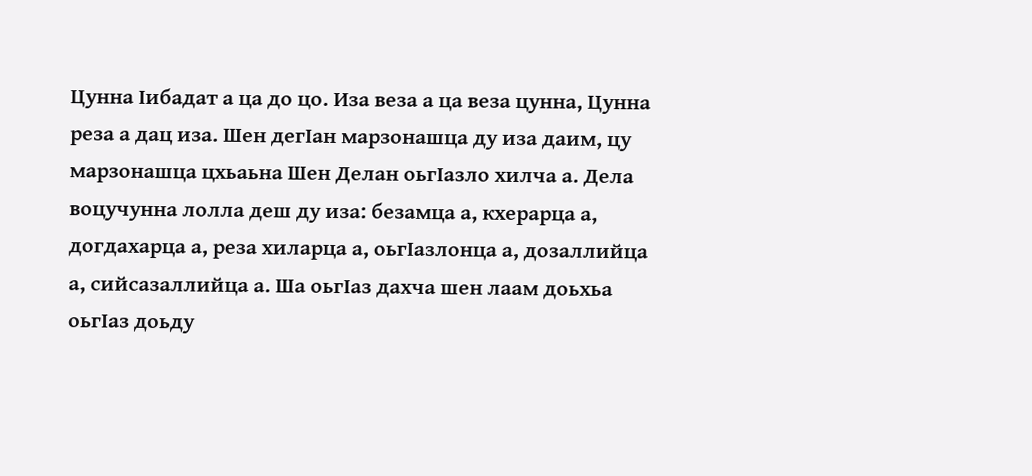Цунна Iибадат а ца до цо. Иза веза а ца веза цунна, Цунна реза а дац иза. Шен дегIан марзонашца ду иза даим, цу марзонашца цхьаьна Шен Делан оьгIазло хилча а. Дела воцучунна лолла деш ду иза: безамца а, кхерарца а, догдахарца а, реза хиларца а, оьгIазлонца а, дозаллийца а, сийсазаллийца а. Ша оьгIаз дахча шен лаам доьхьа оьгIаз доьду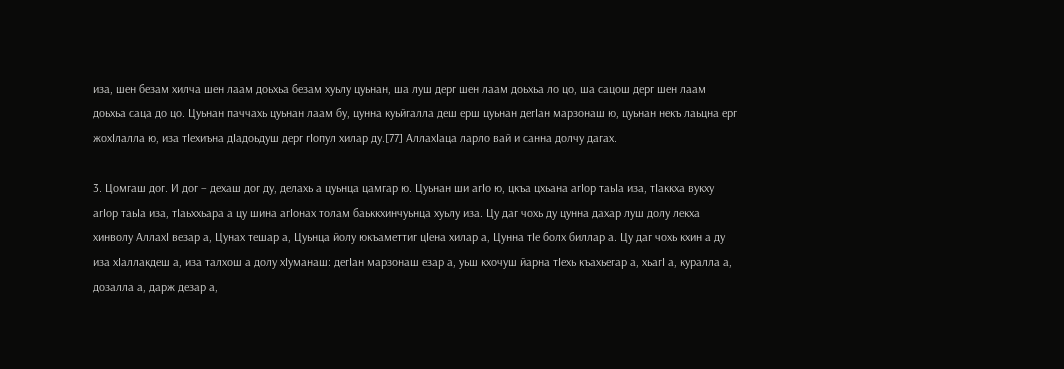иза, шен безам хилча шен лаам доьхьа безам хуьлу цуьнан, ша луш дерг шен лаам доьхьа ло цо, ша сацош дерг шен лаам доьхьа саца до цо. Цуьнан паччахь цуьнан лаам бу, цунна куьйгалла деш ерш цуьнан дегIан марзонаш ю, цуьнан некъ лаьцна ерг жохIлалла ю, иза тIехиъна дIадоьдуш дерг гIопул хилар ду.[77] АллахIаца ларло вай и санна долчу дагах.

3. Цомгаш дог. И дог – дехаш дог ду, делахь а цуьнца цамгар ю. Цуьнан ши агIо ю, цкъа цхьана агIор таьIа иза, тIаккха вукху агIор таьIа иза, тIаьххьара а цу шина агIонах толам баьккхинчуьнца хуьлу иза. Цу даг чохь ду цунна дахар луш долу лекха хинволу АллахI везар а, Цунах тешар а, Цуьнца йолу юкъаметтиг цIена хилар а, Цунна тIе болх биллар а. Цу даг чохь кхин а ду иза хIаллакдеш а, иза талхош а долу хIуманаш: дегIан марзонаш езар а, уьш кхочуш йарна тIехь къахьегар а, хьагI а, куралла а, дозалла а, дарж дезар а,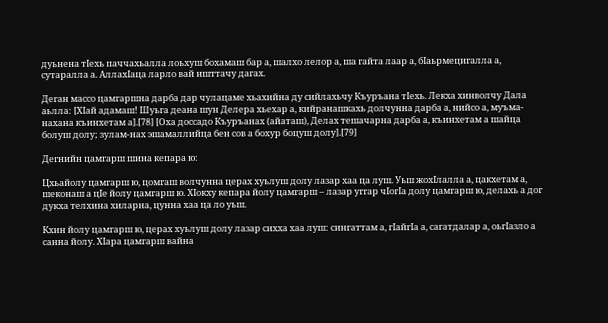дуьнена тIехь паччахьалла лоьхуш бохамаш бар а, шалхо лелор а, ша гайта лаар а, бIаьрмецигалла а, сутаралла а. АллахIаца ларло вай ишттачу дагах.

Деган массо цамгаршна дарба дар чулацаме хьахийна ду сийлахьчу Къуръана тIехь. Лекха хинволчу Дала аьлла: [ХIай адамаш! Шуьга деана шун Делера хьехар а, кийранашкахь долчунна дарба а, нийсо а, муъма-нахана къинхетам а].[78] [Оха доссадо Къуръанах (айаташ), Делах тешачарна дарба а, къинхетам а шайца болуш долу; зулам-нах эшамаллийца бен сов а бохур боцуш долу].[79]

Дегнийн цамгарш шина кепара ю:

Цхьайолу цамгарш ю, цомгаш волчунна церах хуьлуш долу лазар хаа ца луш. Уьш жохIлалла а, цакхетам а, шеконаш а цIе йолу цамгарш ю. ХIокху кепара йолу цамгарш – лазар уггар чIогIа долу цамгарш ю, делахь а дог дукха телхина хиларна, цунна хаа ца ло уьш.

Кхин йолу цамгарш ю, церах хуьлуш долу лазар сихха хаа луш: сингаттам а, гIайгIа а, сагатдалар а, оьгIазло а санна йолу. ХIара цамгарш вайна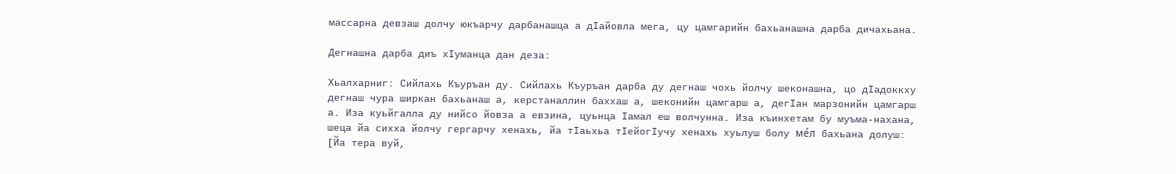массарна девзаш долчу юкъарчу дарбанашца а дIайовла мега, цу цамгарийн бахьанашна дарба дичахьана.

Дегнашна дарба диъ хIуманца дан деза:

Хьалхарниг: Сийлахь Къуръан ду. Сийлахь Къуръан дарба ду дегнаш чохь йолчу шеконашна, цо дIадоккху дегнаш чура ширкан бахьанаш а, керстаналлин баххаш а, шеконийн цамгарш а, дегIан марзонийн цамгарш а. Иза куьйгалла ду нийсо йовза а евзина, цуьнца Iамал еш волчунна. Иза къинхетам бу муъма-нахана, шеца йа сихха йолчу гергарчу хенахь, йа тIаьхьа тIейогIучу хенахь хуьлуш болу ме́л бахьана долуш: [Йа тера вуй,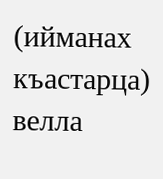(ийманах къастарца) велла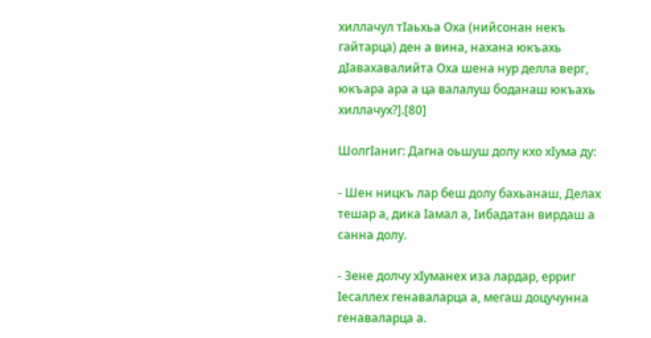хиллачул тIаьхьа Оха (нийсонан некъ гайтарца) ден а вина, нахана юкъахь дIавахавалийта Оха шена нур делла верг, юкъара ара а ца валалуш боданаш юкъахь хиллачух?].[80]

ШолгIаниг: Дагна оьшуш долу кхо хIума ду:

- Шен ницкъ лар беш долу бахьанаш, Делах тешар а, дика Iамал а, Iибадатан вирдаш а санна долу.

- Зене долчу хIуманех иза лардар, ерриг Iесаллех генаваларца а, мегаш доцучунна генаваларца а.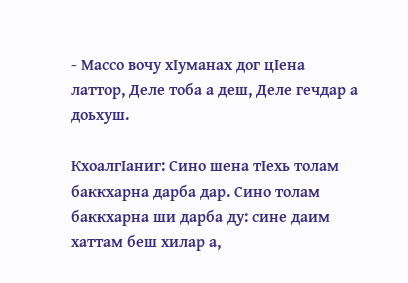- Массо вочу хIуманах дог цIена латтор, Деле тоба а деш, Деле гечдар а доьхуш.

КхоалгIаниг: Сино шена тIехь толам баккхарна дарба дар. Сино толам баккхарна ши дарба ду: сине даим хаттам беш хилар а,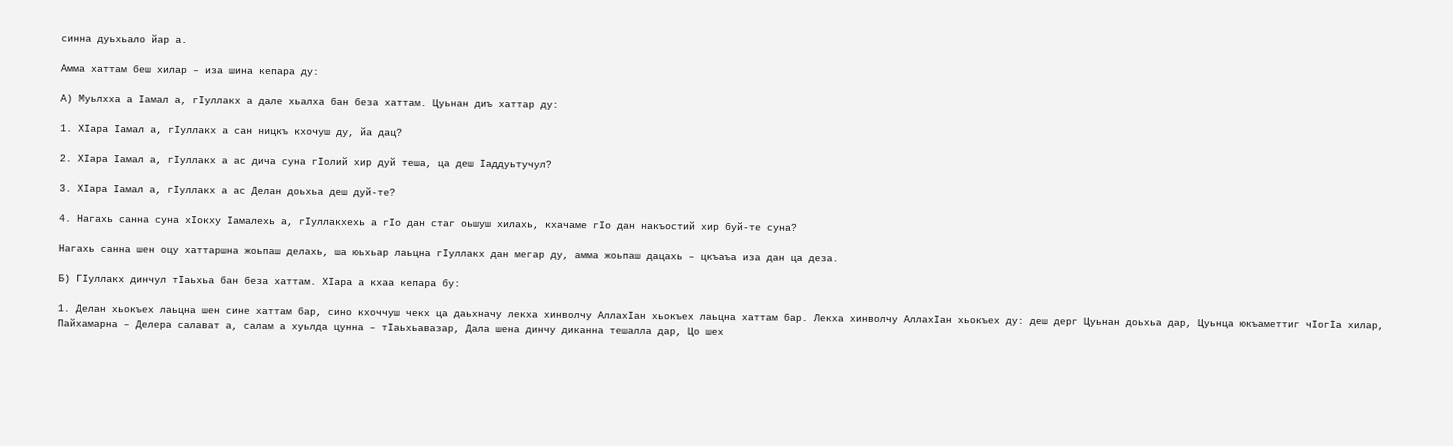синна дуьхьало йар а.

Амма хаттам беш хилар – иза шина кепара ду:

А) Муьлхха а Iамал а, гIуллакх а дале хьалха бан беза хаттам. Цуьнан диъ хаттар ду:

1. ХIара Iамал а, гIуллакх а сан ницкъ кхочуш ду, йа дац?

2. ХIара Iамал а, гIуллакх а ас дича суна гIолий хир дуй теша, ца деш Iаддуьтучул?

3. ХIара Iамал а, гIуллакх а ас Делан доьхьа деш дуй-те?

4. Нагахь санна суна хIокху Iамалехь а, гIуллакхехь а гIо дан стаг оьшуш хилахь, кхачаме гIо дан накъостий хир буй-те суна?

Нагахь санна шен оцу хаттаршна жоьпаш делахь, ша юьхьар лаьцна гIуллакх дан мегар ду, амма жоьпаш дацахь – цкъаъа иза дан ца деза.

Б) ГIуллакх динчул тIаьхьа бан беза хаттам. ХIара а кхаа кепара бу:

1. Делан хьокъех лаьцна шен сине хаттам бар, сино кхоччуш чекх ца даьхначу лекха хинволчу АллахIан хьокъех лаьцна хаттам бар. Лекха хинволчу АллахIан хьокъех ду: деш дерг Цуьнан доьхьа дар, Цуьнца юкъаметтиг чIогIа хилар, Пайхамарна – Делера салават а, салам а хуьлда цунна – тIаьхьавазар, Дала шена динчу диканна тешалла дар, Цо шех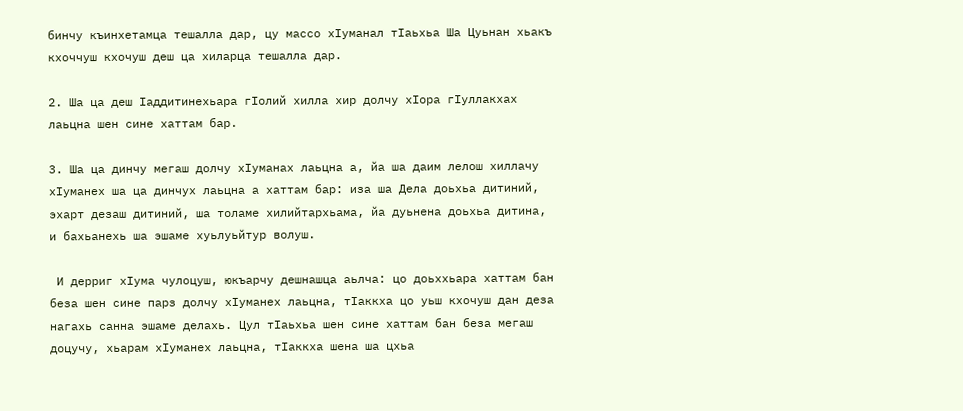бинчу къинхетамца тешалла дар, цу массо хIуманал тIаьхьа Ша Цуьнан хьакъ кхоччуш кхочуш деш ца хиларца тешалла дар.

2. Ша ца деш Iаддитинехьара гIолий хилла хир долчу хIора гIуллакхах лаьцна шен сине хаттам бар.

3. Ша ца динчу мегаш долчу хIуманах лаьцна а, йа ша даим лелош хиллачу хIуманех ша ца динчух лаьцна а хаттам бар: иза ша Дела доьхьа дитиний, эхарт дезаш дитиний, ша толаме хилийтархьама, йа дуьнена доьхьа дитина, и бахьанехь ша эшаме хуьлуьйтур волуш.

 И дерриг хIума чулоцуш, юкъарчу дешнашца аьлча: цо доьххьара хаттам бан беза шен сине парз долчу хIуманех лаьцна, тIаккха цо уьш кхочуш дан деза нагахь санна эшаме делахь. Цул тIаьхьа шен сине хаттам бан беза мегаш доцучу, хьарам хIуманех лаьцна, тIаккха шена ша цхьа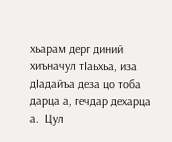хьарам дерг диний хиъначул тIаьхьа, иза дIадайъа деза цо тоба дарца а, гечдар дехарца а.  Цул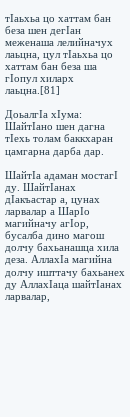тIаьхьа цо хаттам бан беза шен дегIан меженаша лелийначух лаьцна, цул тIаьхьа цо хаттам бан беза ша гIопул хиларх лаьцна.[81]

ДоьалгIа хIума: ШайтIано шен дагна тIехь толам баккхаран цамгарна дарба дар.

ШайтIа адаман мостагI ду. ШайтIанах дIакъастар а, цунах ларвалар а ШарIо магийначу агIор, бусалба дино магош долчу бахьанашца хила деза. АллахIа магийна долчу ишттачу бахьанех ду АллахIаца шайтIанах ларвалар,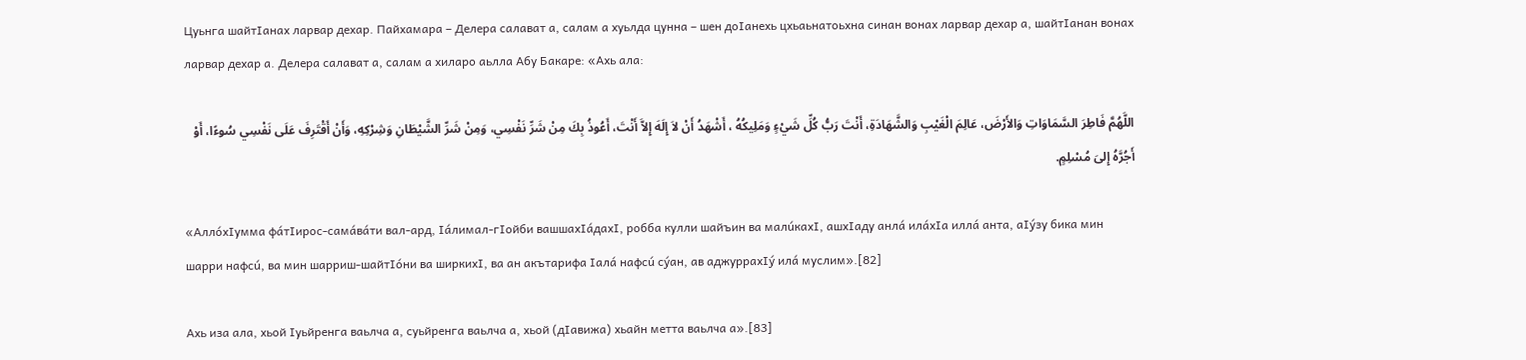Цуьнга шайтIанах ларвар дехар. Пайхамара – Делера салават а, салам а хуьлда цунна – шен доIанехь цхьаьнатоьхна синан вонах ларвар дехар а, шайтIанан вонах ларвар дехар а. Делера салават а, салам а хиларо аьлла Абу Бакаре: «Ахь ала:

اللَّهُمَّ فَاطِرَ السَّمَاوَاتِ وَالأَرْضَ، عَالِمَ الْغَيْبِ وَالشَّهَادَةِ، أَنْتَ رَبُّ كُلِّ شَيْءٍ وَمَلِيكُهُ ، أَشْهَدُ أَنْ لاَ إِلَهَ إِلاَّ أَنْتَ، أَعُوذُ بِكَ مِنْ شَرِّ نَفْسِي، وَمِنْ شَرِّ الشَّيْطَانِ وَشِرْكِهِ، وَأَنْ أَقْتَرِفَ عَلَى نَفْسِي سُوءًا، أَوْ أَجُرَّهُ إِلىَ مُسْلِمٍ.

«АллóхIумма фáтIирос-самáвáти вал-ард, Iáлимал-гIойби вашшахIáдахI, робба кулли шайъин ва малúкахI, ашхIаду анлá илáхIа иллá анта, аIýзу бика мин шарри нафсú, ва мин шарриш-шайтIóни ва ширкихI, ва ан акътарифа Iалá нафсú сýан, ав аджуррахIý илá муслим».[82]

Ахь иза ала, хьой Iуьйренга ваьлча а, суьйренга ваьлча а, хьой (дIавижа) хьайн метта ваьлча а».[83]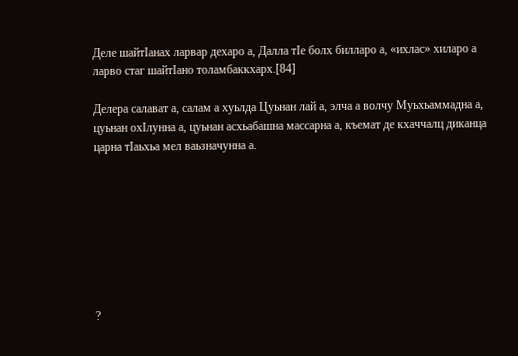Деле шайтIанах ларвар дехаро а, Далла тIе болх билларо а, «ихлас» хиларо а ларво стаг шайтIано толамбаккхарх.[84]

Делера салават а, салам а хуьлда Цуьнан лай а, элча а волчу Муьхьаммадна а, цуьнан охIлунна а, цуьнан асхьабашна массарна а, къемат де кхаччалц диканца царна тIаьхьа мел ваьзначунна а.








?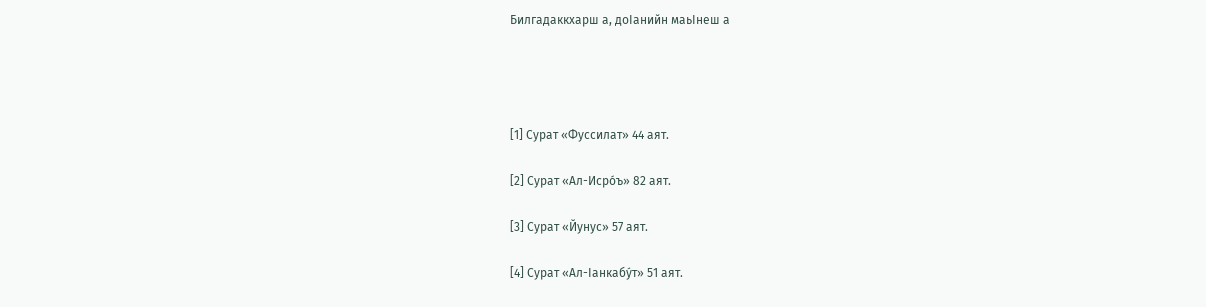Билгадаккхарш а, доIанийн маьIнеш а




[1] Сурат «Фуссилат» 44 аят.

[2] Сурат «Ал-Исрóъ» 82 аят.

[3] Сурат «Йунус» 57 аят.

[4] Сурат «Ал-Iанкабýт» 51 аят.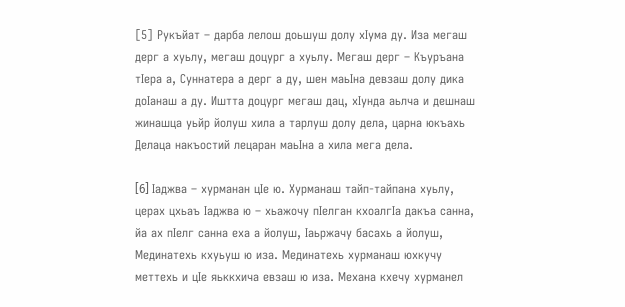[5] Рукъйат – дарба лелош доьшуш долу хIума ду. Иза мегаш дерг а хуьлу, мегаш доцург а хуьлу. Мегаш дерг – Къуръана тIера а, Суннатера а дерг а ду, шен маьIна девзаш долу дика доIанаш а ду. Иштта доцург мегаш дац, хIунда аьлча и дешнаш жинашца уьйр йолуш хила а тарлуш долу дела, царна юкъахь Делаца накъостий лецаран маьIна а хила мега дела.

[6] Iаджва – хурманан цIе ю. Хурманаш тайп-тайпана хуьлу, церах цхьаъ Iаджва ю – хьажочу пIелган кхоалгIа дакъа санна, йа ах пIелг санна еха а йолуш, Iаьржачу басахь а йолуш, Мединатехь кхуьуш ю иза. Мединатехь хурманаш юхкучу меттехь и цIе яьккхича евзаш ю иза. Механа кхечу хурманел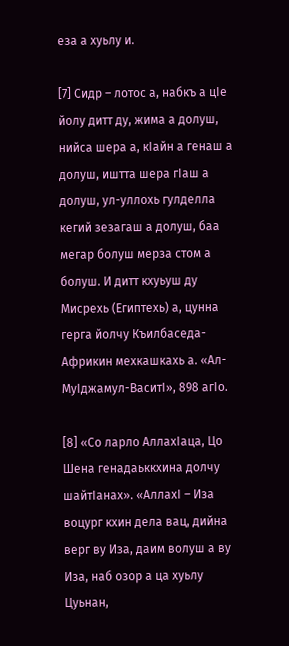еза а хуьлу и.

[7] Сидр – лотос а, набкъ а цIе йолу дитт ду, жима а долуш, нийса шера а, кIайн а генаш а долуш, иштта шера гIаш а долуш, ул-уллохь гулделла кегий зезагаш а долуш, баа мегар болуш мерза стом а болуш. И дитт кхуьуш ду Мисрехь (Египтехь) а, цунна герга йолчу Къилбаседа-Африкин мехкашкахь а. «Ал-МуIджамул-ВаситI», 898 агIо.

[8] «Со ларло АллахIаца, Цо Шена генадаьккхина долчу шайтIанах». «АллахI – Иза воцург кхин дела вац, дийна верг ву Иза, даим волуш а ву Иза, наб озор а ца хуьлу Цуьнан,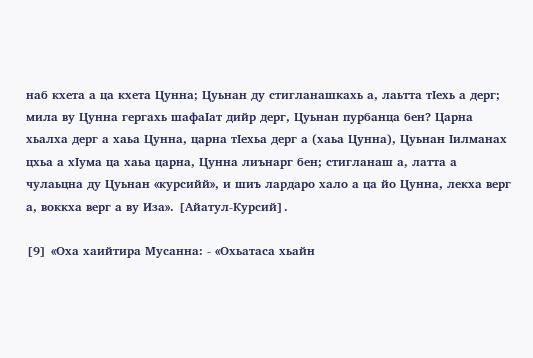наб кхета а ца кхета Цунна; Цуьнан ду стигланашкахь а, лаьтта тIехь а дерг; мила ву Цунна гергахь шафаIат дийр дерг, Цуьнан пурбанца бен? Царна хьалха дерг а хаьа Цунна, царна тIехьа дерг а (хаьа Цунна), Цуьнан Iилманах цхьа а хIума ца хаьа царна, Цунна лиънарг бен; стигланаш а, латта а чулаьцна ду Цуьнан «курсийй», и шиъ лардаро хало а ца йо Цунна, лекха верг а, воккха верг а ву Иза». [Айатул-Курсий].

[9] «Оха хаийтира Мусанна: - «Охьатаса хьайн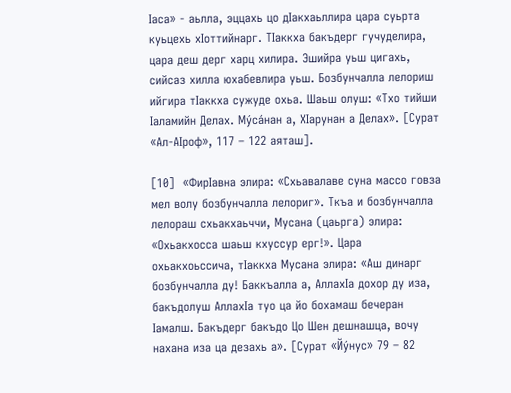Iаса» - аьлла, эццахь цо дIакхаьллира цара суьрта куьцехь хIоттийнарг. ТIаккха бакъдерг гучуделира, цара деш дерг харц хилира. Эшийра уьш цигахь, сийсаз хилла юхабевлира уьш. Бозбунчалла лелориш ийгира тIаккха сужуде охьа. Шаьш олуш: «Тхо тийши Iаламийн Делах. Мýсáнан а, ХIарунан а Делах». [Сурат «Ал-АIроф», 117 – 122 аяташ].

[10]  «ФирIавна элира: «Схьавалаве суна массо говза мел волу бозбунчалла лелориг». Ткъа и бозбунчалла лелораш схьакхаьччи, Мусана (цаьрга) элира: «Охьакхосса шаьш кхуссур ерг!». Цара охьакхоьссича, тIаккха Мусана элира: «Аш динарг бозбунчалла ду! Баккъалла а, АллахIа дохор ду иза, бакъдолуш АллахIа туо ца йо бохамаш бечеран Iамалш. Бакъдерг бакъдо Цо Шен дешнашца, вочу нахана иза ца дезахь а». [Сурат «Йýнус» 79 – 82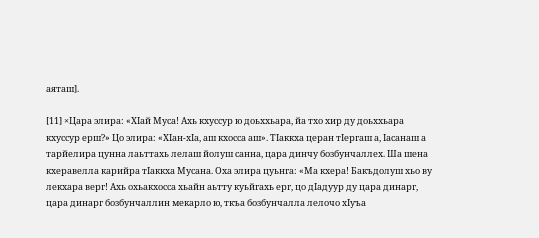аяташ].

[11] ×Цара элира: «ХIай Муса! Ахь кхуссур ю доьххьара, йа тхо хир ду доьххьара кхуссур ерш?» Цо элира: «ХIан-хIа, аш кхосса аш». ТIаккха церан тIергаш а, Iасанаш а тарйелира цунна лаьттахь лелаш йолуш санна, цара динчу бозбунчаллех. Ша шена кхеравелла карийра тIаккха Мусана. Оха элира цуьнга: «Ма кхера! Бакъдолуш хьо ву лекхара верг! Ахь охьакхосса хьайн аьтту куьйгахь ерг, цо дIадуур ду цара динарг, цара динарг бозбунчаллин мекарло ю, ткъа бозбунчалла лелочо хIуъа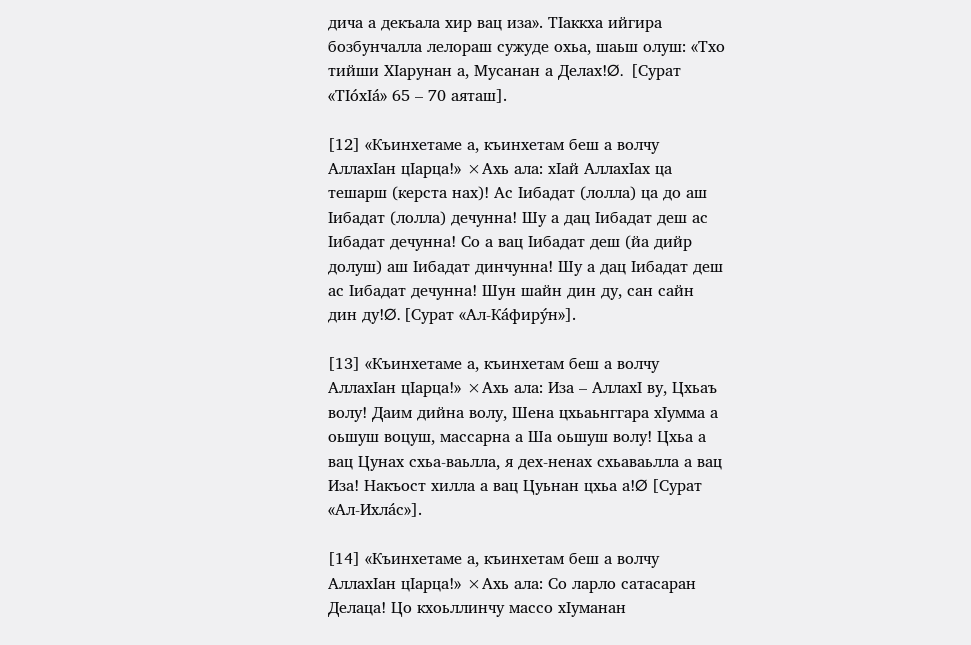дича а декъала хир вац иза». ТIаккха ийгира бозбунчалла лелораш сужуде охьа, шаьш олуш: «Тхо тийши ХIарунан а, Мусанан а Делах!Ø.  [Сурат «ТIóхIá» 65 – 70 аяташ].

[12] «Къинхетаме а, къинхетам беш а волчу АллахIан цIарца!» ×Ахь ала: хIай АллахIах ца тешарш (керста нах)! Ас Iибадат (лолла) ца до аш Iибадат (лолла) дечунна! Шу а дац Iибадат деш ас Iибадат дечунна! Со а вац Iибадат деш (йа дийр долуш) аш Iибадат динчунна! Шу а дац Iибадат деш ас Iибадат дечунна! Шун шайн дин ду, сан сайн дин ду!Ø. [Сурат «Ал-Кáфирýн»].

[13] «Къинхетаме а, къинхетам беш а волчу АллахIан цIарца!» ×Ахь ала: Иза – АллахI ву, Цхьаъ волу! Даим дийна волу, Шена цхьаьнггара хIумма а оьшуш воцуш, массарна а Ша оьшуш волу! Цхьа а вац Цунах схьа-ваьлла, я дех-ненах схьаваьлла а вац Иза! Накъост хилла а вац Цуьнан цхьа а!Ø [Сурат «Ал-Ихлáс»].

[14] «Къинхетаме а, къинхетам беш а волчу АллахIан цIарца!» ×Ахь ала: Со ларло сатасаран Делаца! Цо кхоьллинчу массо хIуманан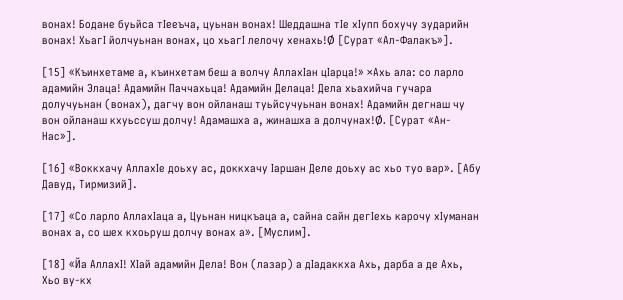вонах! Бодане буьйса тIееъча, цуьнан вонах! Шеддашна тIе хIупп бохучу зударийн вонах! ХьагI йолчуьнан вонах, цо хьагI лелочу хенахь!Ø [Сурат «Ал-Фалакъ»].

[15] «Къинхетаме а, къинхетам беш а волчу АллахIан цIарца!» ×Ахь ала: со ларло адамийн Элаца! Адамийн Паччахьца! Адамийн Делаца! Дела хьахийча гучара долучуьнан (вонах), дагчу вон ойланаш туьйсучуьнан вонах! Адамийн дегнаш чу вон ойланаш кхуьссуш долчу! Адамашха а, жинашха а долчунах!Ø. [Сурат «Ан-Нас»].

[16] «Воккхачу АллахIе доьху ас, доккхачу Iаршан Деле доьху ас хьо туо вар». [Абу Давуд, Тирмизий].

[17] «Со ларло АллахIаца а, Цуьнан ницкъаца а, сайна сайн дегIехь карочу хIуманан вонах а, со шех кхоьруш долчу вонах а». [Муслим].

[18] «Йа АллахI! ХIай адамийн Дела! Вон (лазар) а дIадаккха Ахь, дарба а де Ахь, Хьо ву-кх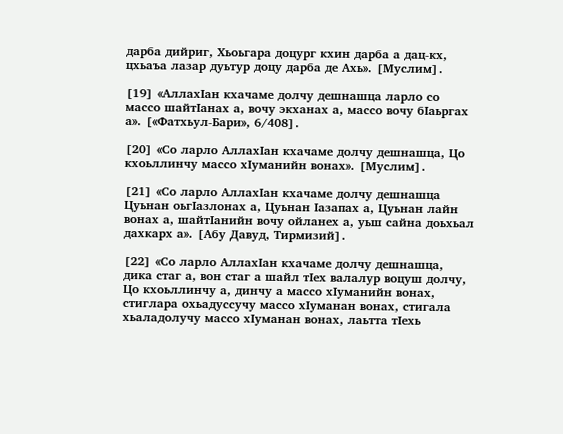дарба дийриг, Хьоьгара доцург кхин дарба а дац-кх, цхьаъа лазар дуьтур доцу дарба де Ахь». [Муслим].

[19] «АллахIан кхачаме долчу дешнашца ларло со массо шайтIанах а, вочу экханах а, массо вочу бIаьргах а». [«Фатхьул-Бари», 6/408].

[20] «Со ларло АллахIан кхачаме долчу дешнашца, Цо кхоьллинчу массо хIуманийн вонах». [Муслим].

[21] «Со ларло АллахIан кхачаме долчу дешнашца Цуьнан оьгIазлонах а, Цуьнан Iазапах а, Цуьнан лайн вонах а, шайтIанийн вочу ойланех а, уьш сайна доьхьал дахкарх а». [Абу Давуд, Тирмизий].

[22] «Со ларло АллахIан кхачаме долчу дешнашца, дика стаг а, вон стаг а шайл тIех валалур воцуш долчу, Цо кхоьллинчу а, динчу а массо хIуманийн вонах, стиглара охьадуссучу массо хIуманан вонах, стигала хьаладолучу массо хIуманан вонах, лаьтта тIехь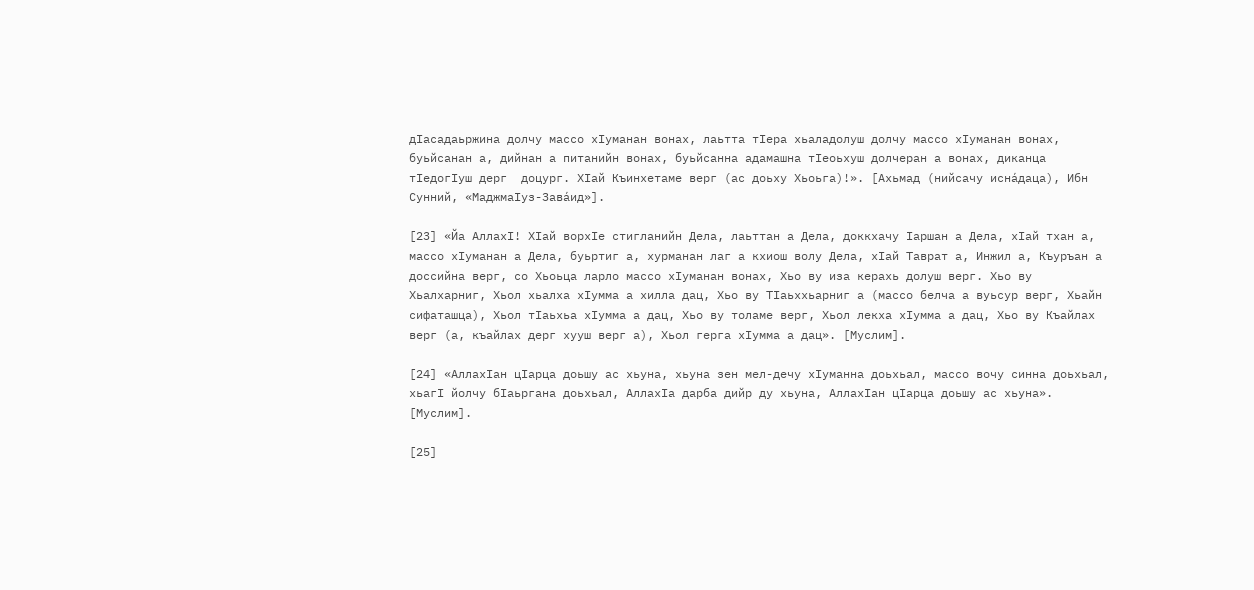дIасадаьржина долчу массо хIуманан вонах, лаьтта тIера хьаладолуш долчу массо хIуманан вонах, буьйсанан а, дийнан а питанийн вонах, буьйсанна адамашна тIеоьхуш долчеран а вонах, диканца тIедогIуш дерг  доцург. ХIай Къинхетаме верг (ас доьху Хьоьга)!». [Ахьмад (нийсачу иснáдаца), Ибн Сунний, «МаджмаIуз-Завáид»].

[23] «Йа АллахI! ХIай ворхIе стигланийн Дела, лаьттан а Дела, доккхачу Iаршан а Дела, хIай тхан а, массо хIуманан а Дела, буьртиг а, хурманан лаг а кхиош волу Дела, хIай Таврат а, Инжил а, Къуръан а доссийна верг, со Хьоьца ларло массо хIуманан вонах, Хьо ву иза керахь долуш верг. Хьо ву Хьалхарниг, Хьол хьалха хIумма а хилла дац, Хьо ву ТIаьххьарниг а (массо белча а вуьсур верг, Хьайн сифаташца), Хьол тIаьхьа хIумма а дац, Хьо ву толаме верг, Хьол лекха хIумма а дац, Хьо ву Къайлах верг (а, къайлах дерг хууш верг а), Хьол герга хIумма а дац». [Муслим].

[24] «АллахIан цIарца доьшу ас хьуна, хьуна зен мел-дечу хIуманна доьхьал, массо вочу синна доьхьал, хьагI йолчу бIаьргана доьхьал, АллахIа дарба дийр ду хьуна, АллахIан цIарца доьшу ас хьуна». [Муслим].

[25]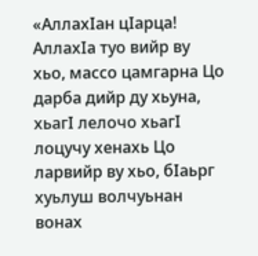«АллахIан цIарца! АллахIа туо вийр ву хьо, массо цамгарна Цо дарба дийр ду хьуна, хьагI лелочо хьагI лоцучу хенахь Цо ларвийр ву хьо, бIаьрг хуьлуш волчуьнан вонах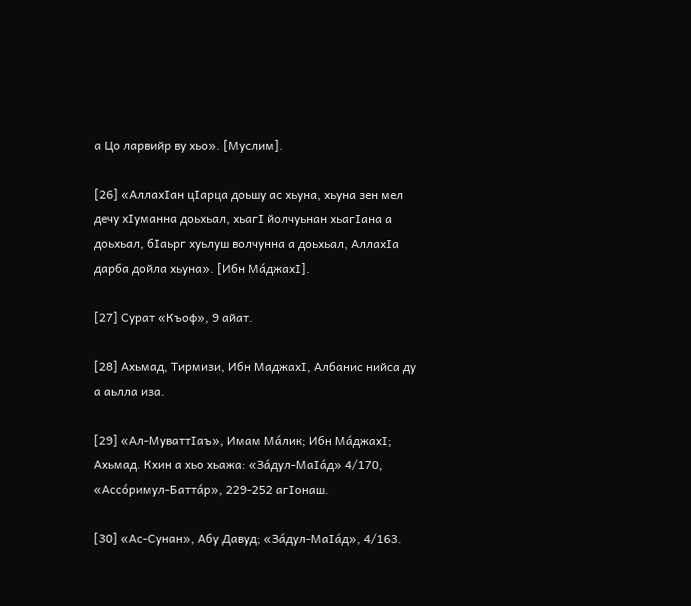а Цо ларвийр ву хьо». [Муслим].

[26] «АллахIан цIарца доьшу ас хьуна, хьуна зен мел дечу хIуманна доьхьал, хьагI йолчуьнан хьагIана а доьхьал, бIаьрг хуьлуш волчунна а доьхьал, АллахIа дарба дойла хьуна». [Ибн МáджахI].

[27] Сурат «Къоф», 9 айат.

[28] Ахьмад, Тирмизи, Ибн МаджахI, Албанис нийса ду а аьлла иза.

[29] «Ал-МуваттIаъ», Имам Мáлик; Ибн МáджахI; Ахьмад. Кхин а хьо хьажа: «Зáдул-МаIáд» 4/170, «Ассóримул-Баттáр», 229-252 агIонаш.

[30] «Ас-Сунан», Абу Давуд; «Зáдул-МаIáд», 4/163.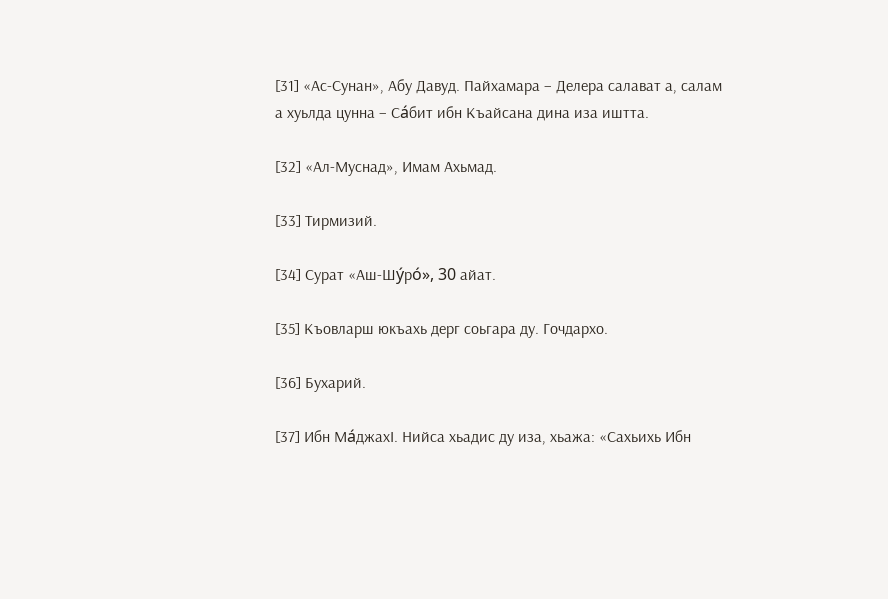[31] «Ас-Сунан», Абу Давуд. Пайхамара – Делера салават а, салам а хуьлда цунна – Сáбит ибн Къайсана дина иза иштта.

[32] «Ал-Муснад», Имам Ахьмад.

[33] Тирмизий.

[34] Сурат «Аш-Шýрó», 30 айат.

[35] Къовларш юкъахь дерг соьгара ду. Гочдархо.

[36] Бухарий.

[37] Ибн МáджахI. Нийса хьадис ду иза, хьажа: «Сахьихь Ибн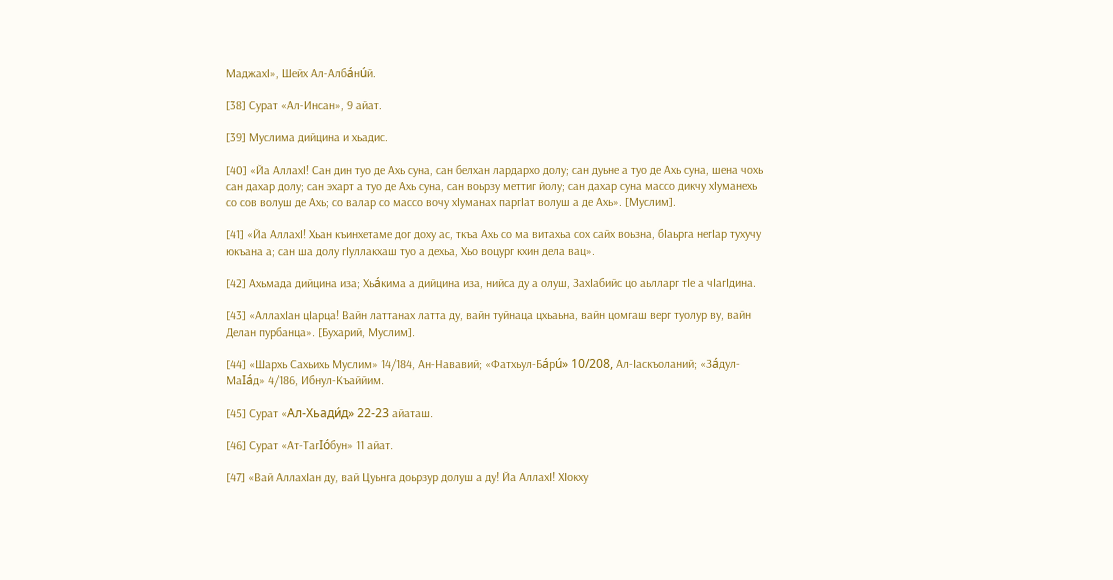МаджахI», Шейх Ал-Албáнúй.

[38] Сурат «Ал-Инсан», 9 айат.

[39] Муслима дийцина и хьадис.

[40] «Йа АллахI! Сан дин туо де Ахь суна, сан белхан лардархо долу; сан дуьне а туо де Ахь суна, шена чохь сан дахар долу; сан эхарт а туо де Ахь суна, сан воьрзу меттиг йолу; сан дахар суна массо дикчу хIуманехь со сов волуш де Ахь; со валар со массо вочу хIуманах паргIат волуш а де Ахь». [Муслим].

[41] «Йа АллахI! Хьан къинхетаме дог доху ас, ткъа Ахь со ма витахьа сох сайх воьзна, бIаьрга негIар тухучу юкъана а; сан ша долу гIуллакхаш туо а дехьа, Хьо воцург кхин дела вац».

[42] Ахьмада дийцина иза; Хьáкима а дийцина иза, нийса ду а олуш, ЗахIабийс цо аьлларг тIе а чIагIдина.

[43] «АллахIан цIарца! Вайн латтанах латта ду, вайн туйнаца цхьаьна, вайн цомгаш верг туолур ву, вайн Делан пурбанца». [Бухарий, Муслим].

[44] «Шархь Сахьихь Муслим» 14/184, Ан-Нававий; «Фатхьул-Бáрú» 10/208, Ал-Iаскъоланий; «Зáдул-МаIáд» 4/186, Ибнул-Къаййим.

[45] Сурат «Ал-Хьади́д» 22-23 айаташ.

[46] Сурат «Ат-ТагIóбун» 11 айат.

[47] «Вай АллахIан ду, вай Цуьнга доьрзур долуш а ду! Йа АллахI! ХIокху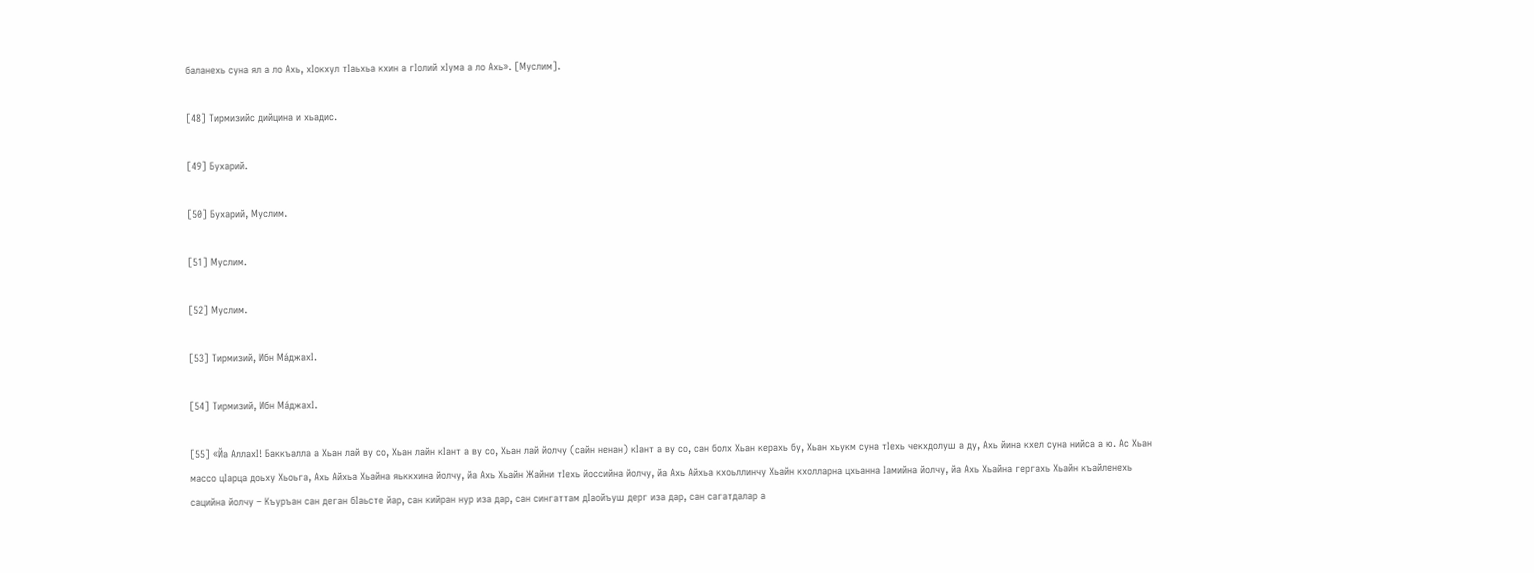баланехь суна ял а ло Ахь, хIокхул тIаьхьа кхин а гIолий хIума а ло Ахь». [Муслим].

[48] Тирмизийс дийцина и хьадис.

[49] Бухарий.

[50] Бухарий, Муслим.

[51] Муслим.

[52] Муслим.

[53] Тирмизий, Ибн МáджахI.

[54] Тирмизий, Ибн МáджахI.

[55] «Йа АллахI! Баккъалла а Хьан лай ву со, Хьан лайн кIант а ву со, Хьан лай йолчу (сайн ненан) кIант а ву со, сан болх Хьан керахь бу, Хьан хьукм суна тIехь чекхдолуш а ду, Ахь йина кхел суна нийса а ю. Ас Хьан массо цIарца доьху Хьоьга, Ахь Айхьа Хьайна яьккхина йолчу, йа Ахь Хьайн Жайни тIехь йоссийна йолчу, йа Ахь Айхьа кхоьллинчу Хьайн кхолларна цхьанна Iамийна йолчу, йа Ахь Хьайна гергахь Хьайн къайленехь сацийна йолчу – Къуръан сан деган бIаьсте йар, сан кийран нур иза дар, сан сингаттам дIаойъуш дерг иза дар, сан сагатдалар а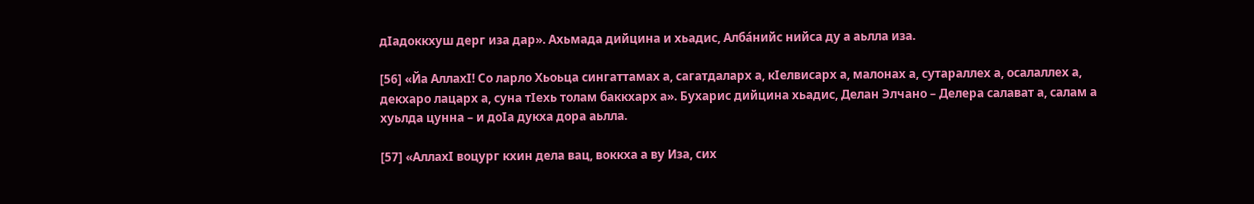дIадоккхуш дерг иза дар». Ахьмада дийцина и хьадис, Алба́нийс нийса ду а аьлла иза.

[56] «Йа АллахI! Со ларло Хьоьца сингаттамах а, сагатдаларх а, кIелвисарх а, малонах а, сутараллех а, осалаллех а, декхаро лацарх а, суна тIехь толам баккхарх а». Бухарис дийцина хьадис, Делан Элчано – Делера салават а, салам а хуьлда цунна – и доIа дукха дора аьлла.

[57] «АллахI воцург кхин дела вац, воккха а ву Иза, сих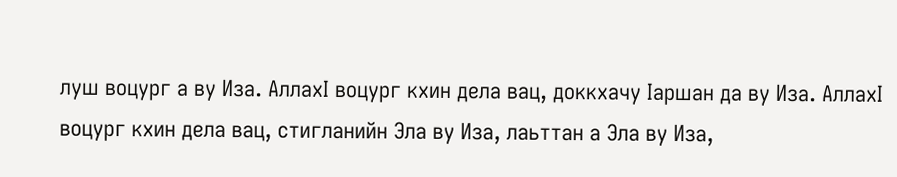луш воцург а ву Иза. АллахI воцург кхин дела вац, доккхачу Iаршан да ву Иза. АллахI воцург кхин дела вац, стигланийн Эла ву Иза, лаьттан а Эла ву Иза,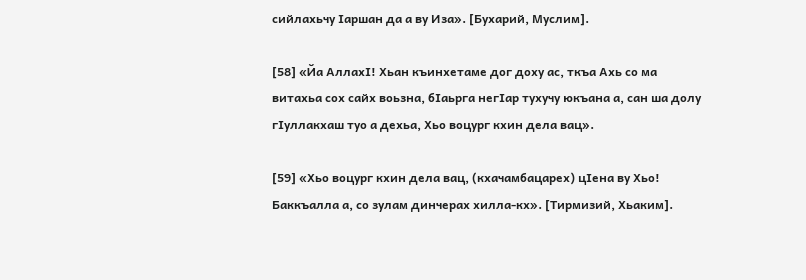сийлахьчу Iаршан да а ву Иза». [Бухарий, Муслим].

[58] «Йа АллахI! Хьан къинхетаме дог доху ас, ткъа Ахь со ма витахьа сох сайх воьзна, бIаьрга негIар тухучу юкъана а, сан ша долу гIуллакхаш туо а дехьа, Хьо воцург кхин дела вац».

[59] «Хьо воцург кхин дела вац, (кхачамбацарех) цIена ву Хьо! Баккъалла а, со зулам динчерах хилла-кх». [Тирмизий, Хьаким].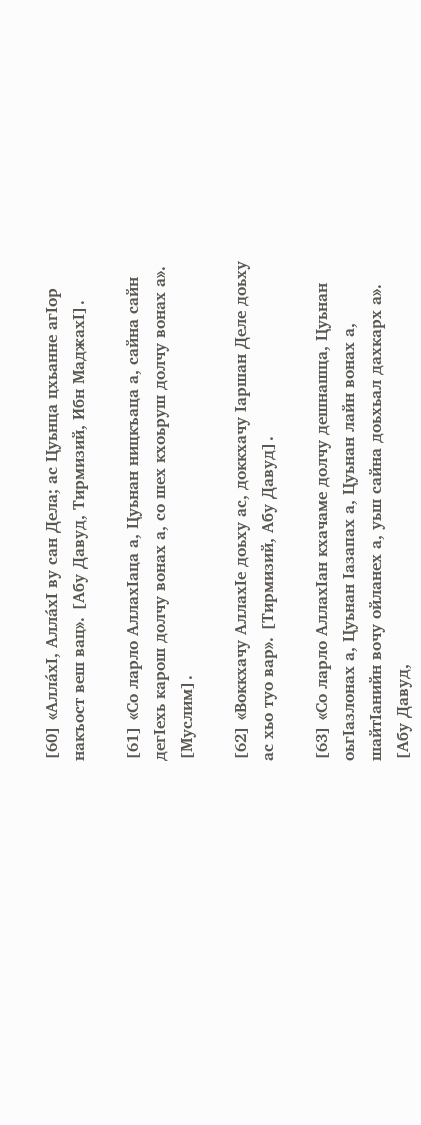[60] «Алла́хI, АллáхI ву сан Дела; ас Цуьнца цхьанне агIор накъост веш вац». [Абу Давуд, Тирмизий, Ибн МаджахI].

[61] «Со ларло АллахIаца а, Цуьнан ницкъаца а, сайна сайн дегIехь карош долчу вонах а, со шех кхоьруш долчу вонах а». [Муслим].

[62] «Воккхачу АллахIе доьху ас, доккхачу Iаршан Деле доьху ас хьо туо вар». [Тирмизий, Абу Давуд].

[63] «Со ларло АллахIан кхачаме долчу дешнашца, Цуьнан оьгIазлонах а, Цуьнан Iазапах а, Цуьнан лайн вонах а, шайтIанийн вочу ойланех а, уьш сайна доьхьал дахкарх а». [Абу Давуд,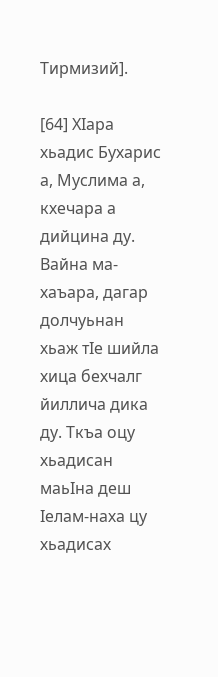Тирмизий].

[64] ХIара хьадис Бухарис а, Муслима а, кхечара а дийцина ду. Вайна ма-хаъара, дагар долчуьнан хьаж тIе шийла хица бехчалг йиллича дика ду. Ткъа оцу хьадисан маьIна деш Iелам-наха цу хьадисах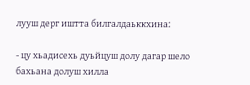лууш дерг иштта билгалдаьккхина:

- цу хьадисехь дуьйцуш долу дагар шело бахьана долуш хилла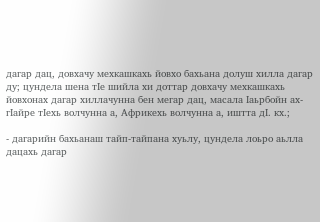дагар дац, довхачу мехкашкахь йовхо бахьана долуш хилла дагар ду; цундела шена тIе шийла хи доттар довхачу мехкашкахь йовхонах дагар хиллачунна бен мегар дац, масала Iаьрбойн ах-гIайре тIехь волчунна а, Африкехь волчунна а, иштта дI. кх.;

- дагарийн бахьанаш тайп-тайпана хуьлу, цундела лоьро аьлла дацахь дагар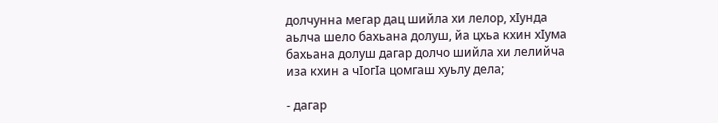долчунна мегар дац шийла хи лелор, хIунда аьлча шело бахьана долуш, йа цхьа кхин хIума бахьана долуш дагар долчо шийла хи лелийча иза кхин а чIогIа цомгаш хуьлу дела;

- дагар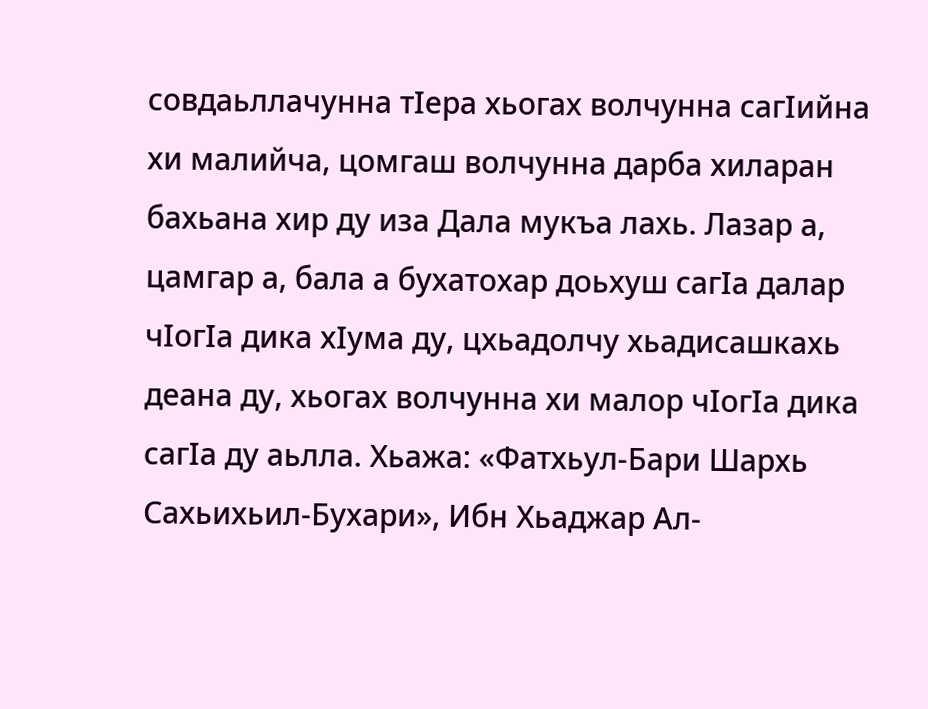совдаьллачунна тIера хьогах волчунна сагIийна хи малийча, цомгаш волчунна дарба хиларан бахьана хир ду иза Дала мукъа лахь. Лазар а, цамгар а, бала а бухатохар доьхуш сагIа далар чIогIа дика хIума ду, цхьадолчу хьадисашкахь деана ду, хьогах волчунна хи малор чIогIа дика сагIа ду аьлла. Хьажа: «Фатхьул-Бари Шархь Сахьихьил-Бухари», Ибн Хьаджар Ал-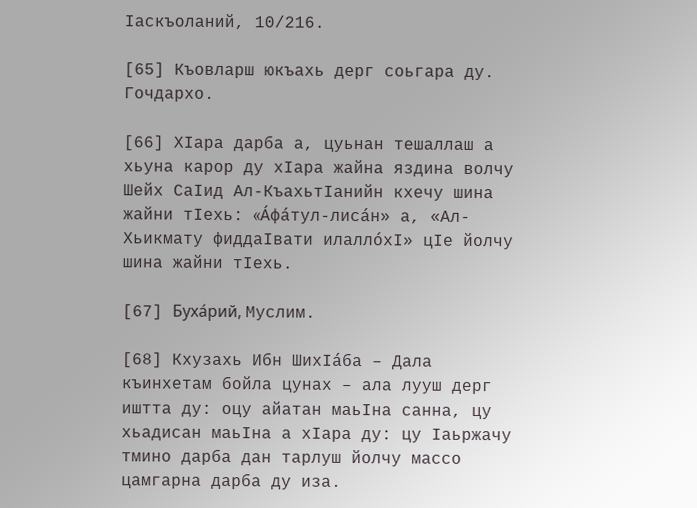Iаскъоланий, 10/216.

[65] Къовларш юкъахь дерг соьгара ду. Гочдархо.

[66] ХIара дарба а, цуьнан тешаллаш а хьуна карор ду хIара жайна яздина волчу Шейх СаIид Ал-КъахьтIанийн кхечу шина жайни тIехь: «Áфáтул-лисáн» а, «Ал-Хьикмату фиддаIвати илаллóхI» цIе йолчу шина жайни тIехь.

[67] Буха́рий, Муслим.

[68] Кхузахь Ибн ШихIáба – Дала къинхетам бойла цунах – ала лууш дерг иштта ду: оцу айатан маьIна санна, цу хьадисан маьIна а хIара ду: цу Iаьржачу тмино дарба дан тарлуш йолчу массо цамгарна дарба ду иза.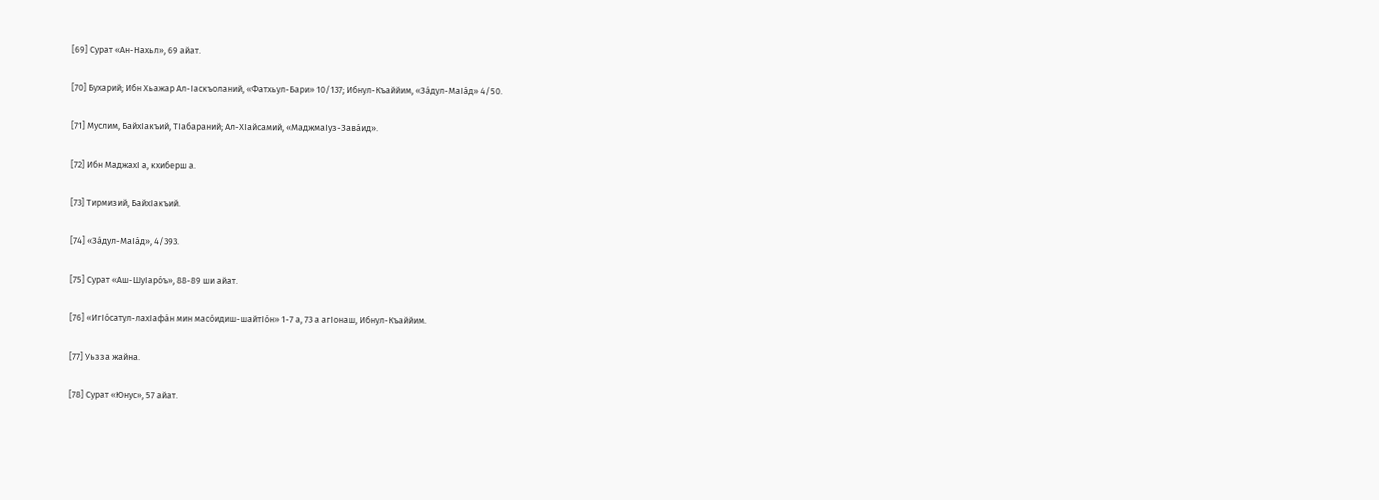[69] Сурат «Ан-Нахьл», 69 айат.

[70] Бухарий; Ибн Хьажар Ал-Iаскъоланий, «Фатхьул-Бари» 10/137; Ибнул-Къаййим, «Зáдул-МаIáд» 4/50.

[71] Муслим, БайхIакъий, ТIабараний; Ал-ХIайсамий, «МаджмаIуз-Завáид».

[72] Ибн МаджахI а, кхиберш а.

[73] Тирмизий, БайхIакъий.

[74] «Зáдул-МаIáд», 4/393.

[75] Сурат «Аш-ШуIарóъ», 88-89 ши айат.

[76] «ИгIóсатул-лахIафáн мин масóидиш-шайтIóн» 1-7 а, 73 а агIонаш, Ибнул-Къаййим.

[77] Уьзза жайна.

[78] Сурат «Юнус», 57 айат.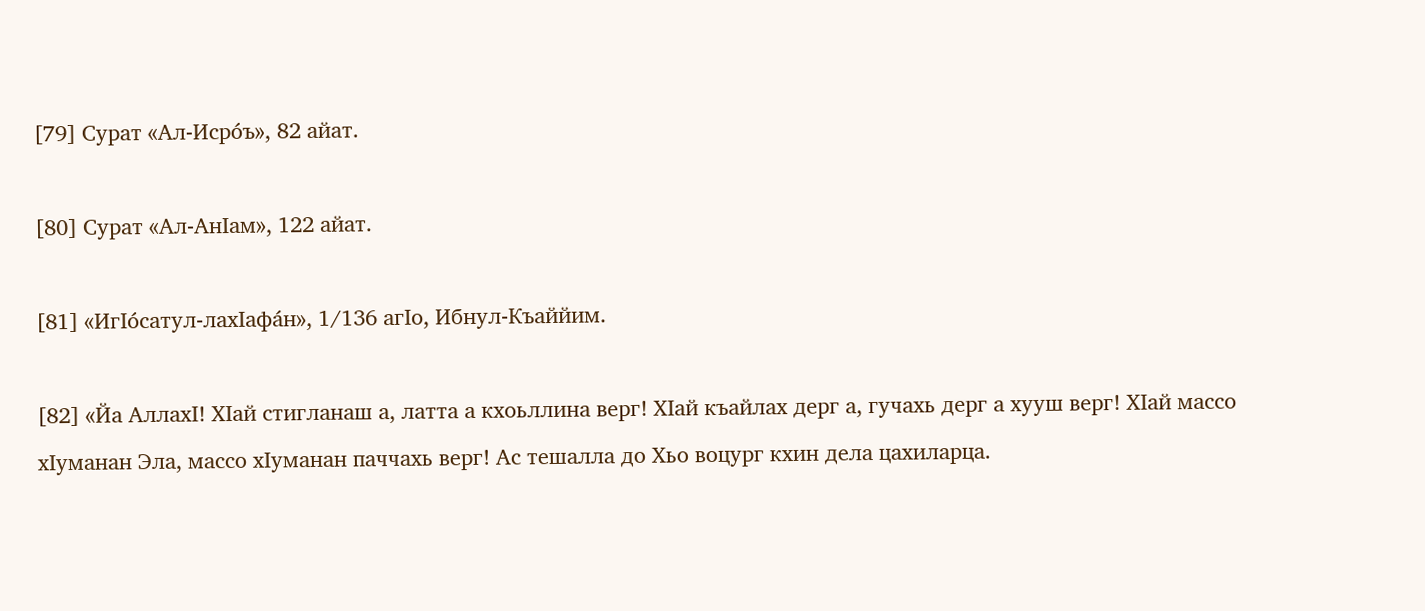[79] Сурат «Ал-Исрóъ», 82 айат.

[80] Сурат «Ал-АнIам», 122 айат.

[81] «ИгIóсатул-лахIафáн», 1/136 агIо, Ибнул-Къаййим.

[82] «Йа АллахI! ХIай стигланаш а, латта а кхоьллина верг! ХIай къайлах дерг а, гучахь дерг а хууш верг! ХIай массо хIуманан Эла, массо хIуманан паччахь верг! Ас тешалла до Хьо воцург кхин дела цахиларца.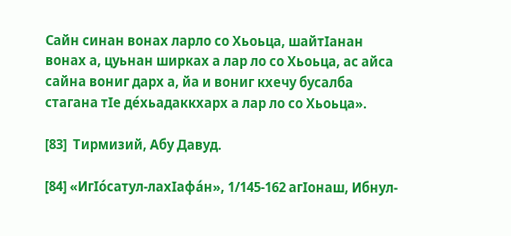Сайн синан вонах ларло со Хьоьца, шайтIанан вонах а, цуьнан ширках а лар ло со Хьоьца, ас айса сайна вониг дарх а, йа и вониг кхечу бусалба стагана тIе де́хьадаккхарх а лар ло со Хьоьца».

[83]  Тирмизий, Абу Давуд.

[84] «ИгIóсатул-лахIафáн», 1/145-162 агIонаш, Ибнул-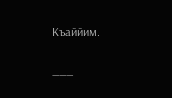Къаййим.

___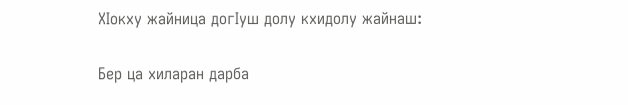ХIокху жайница догIуш долу кхидолу жайнаш:

Бер ца хиларан дарба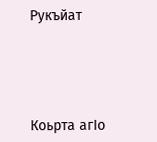Рукъйат





Коьрта агIо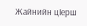Жайнийн цIерш